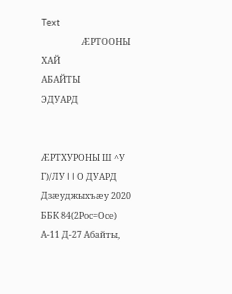Text
                    ÆРТООНЫ
ХАЙ
АБАЙТЫ
ЭДУАРД


ÆРТХУРОНЫ Ш ^У Г)/ЛУ I I О ДУАРД Дзæуджыхъæу 2020
ББК 84(2Рос=Осе) А-11 Д-27 Абайты,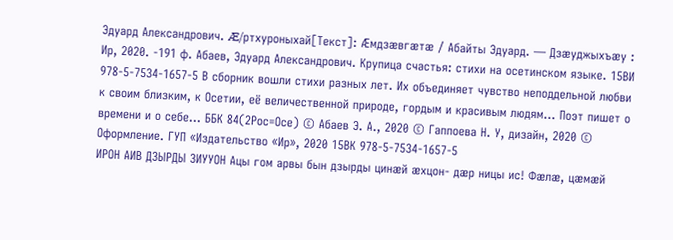Эдуард Александрович. Æ/ртхуроныхай[Текст]: Æмдзæвгæтæ / Абайты Эдуард. — Дзæуджыхъæу : Ир, 2020. -191 ф. Абаев, Эдуард Александрович. Крупица счастья: стихи на осетинском языке. 15ВИ 978-5-7534-1657-5 В сборник вошли стихи разных лет. Их объединяет чувство неподдельной любви к своим близким, к Осетии, её величественной природе, гордым и красивым людям... Поэт пишет о времени и о себе... ББК 84(2Рос=Осе) © Абаев Э. А., 2020 © Гаппоева Н. У, дизайн, 2020 © Оформление. ГУП «Издательство «Ир», 2020 15ВК 978-5-7534-1657-5
ИРОН АИВ ДЗЫРДЫ ЗИУУОН Ацы гом арвы бын дзырды цинæй æхцон- дæр ницы ис! Фæлæ, цæмæй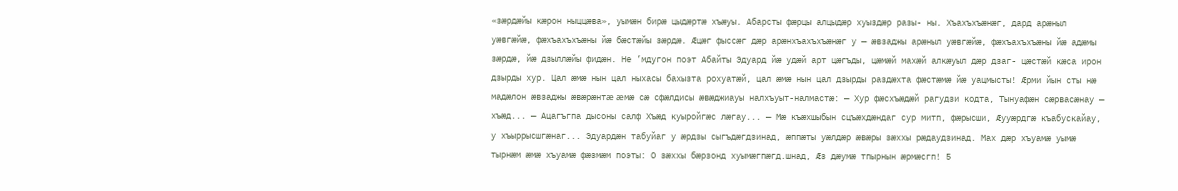«зæрдæйы кæрон ныццæва», уымæн бирæ цыдæртæ хъæуы. Абарсты фæрцы алцыдæр хуыздæр разы- ны. Хъахъхъæнæг, дард арæныл уæвгæйæ, фæхъахъхъæны йæ бæстæйы зæрдæ. Æцæг фыссæг дæр арæнхъахъхъæнæг у — æвзаджы арæныл уæвгæйæ, фæхъахъхъæны йæ адæмы зæрдæ, йæ дзыллæйы фидæн. Не ’мдугон поэт Абайты Эдуард йæ удæй арт цæгъды, цæмæй махæй алкæуыл дæр дзаг- цæстæй кæса ирон дзырды хур. Цал æмæ нын цал ныхасы бахызта рохуатæй, цал æмæ нын цал дзырды раздæхта фæстæмæ йæ уацмысты! Æрми йын сты нæ мадæлон æвзаджы æвæрæнтæ æмæ сæ сфæлдисы æвæджиауы налхъуыт-налмастæ: — Хур фæсхъæдæй рагудзи кодта, Тынуафæн сæрвасæнау — хъæд... — Ацагъгпа дысоны салф Хъæд куыройгæс лæгау... — Мæ къæхшыбын сцъæхдæндаг сур митп, фæрысши, Æууæрдгæ къабускайау, у хъыррысшгæнаг... Эдуардæн табуйаг у æрдзы сыгъдæгдзинад, æппæты уæлдæр æвæры зæххы рæдаудзинад. Мах дæр хъуамæ уымæ тырнæм æмæ хъуамæ фæзмæм поэты: О зæххы бæрзонд хуымæгпæгд.шнад, Æз дæумæ тпырнын æрмæсгп! 5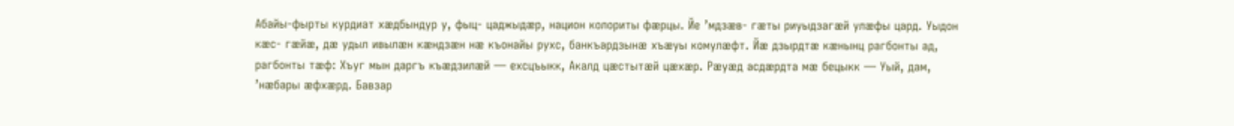Абайы-фырты курдиат хæдбындур у, фыц- цаджыдæр, национ колориты фæрцы. Йе ’мдзæв- гæты риуыдзагæй улæфы цард. Уыдон кæс- гæйæ, дæ удыл ивылæн кæндзæн нæ къонайы рухс, банкъардзынæ хъæуы комулæфт. Йæ дзырдтæ кæнынц рагбонты ад, рагбонты тæф: Хъуг мын даргъ къæдзилæй — ехсцъыкк, Акалд цæстытæй цæхæр. Рæуæд асдæрдта мæ бецыкк — Уый, дам, ’нæбары æфхæрд. Бавзар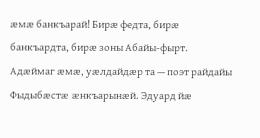æмæ банкъарай! Бирæ федта, бирæ банкъардта, бирæ зоны Абайы-фырт. Адæймаг æмæ, уæлдайдæр та — поэт райдайы Фыдыбæстæ æнкъарынæй. Эдуард йæ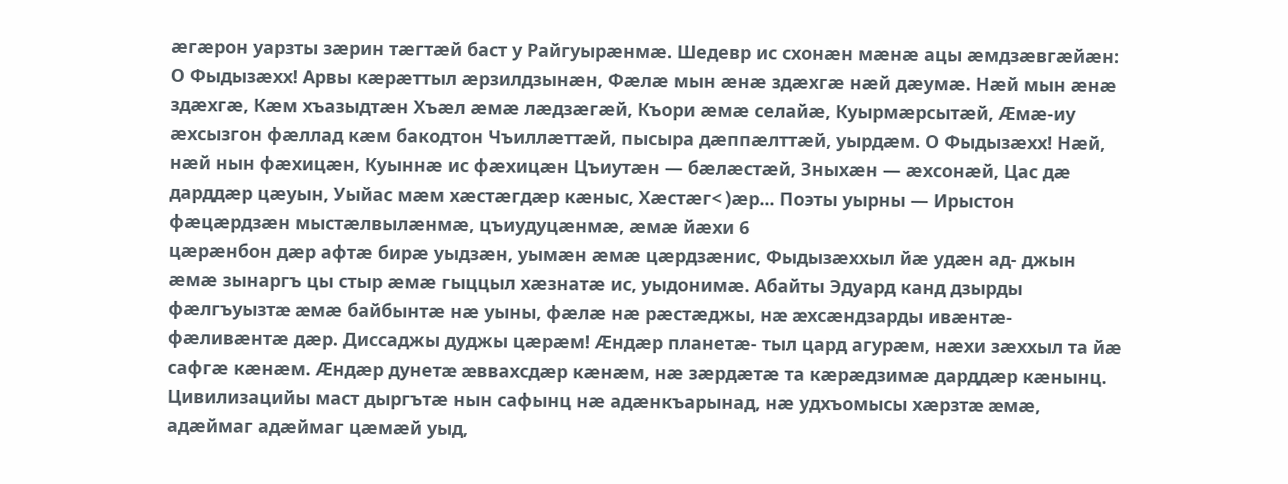æгæрон уарзты зæрин тæгтæй баст у Райгуырæнмæ. Шедевр ис схонæн мæнæ ацы æмдзæвгæйæн: О Фыдызæхх! Арвы кæрæттыл æрзилдзынæн, Фæлæ мын æнæ здæхгæ нæй дæумæ. Нæй мын æнæ здæхгæ, Кæм хъазыдтæн Хъæл æмæ лæдзæгæй, Къори æмæ селайæ, Куырмæрсытæй, Æмæ-иу æхсызгон фæллад кæм бакодтон Чъиллæттæй, пысыра дæппæлттæй, уырдæм. О Фыдызæхх! Нæй, нæй нын фæхицæн, Куыннæ ис фæхицæн Цъиутæн — бæлæстæй, Зныхæн — æхсонæй, Цас дæ дарддæр цæуын, Уыйас мæм хæстæгдæр кæныс, Хæстæг< )æр... Поэты уырны — Ирыстон фæцæрдзæн мыстæлвылæнмæ, цъиудуцæнмæ, æмæ йæхи 6
цæрæнбон дæр афтæ бирæ уыдзæн, уымæн æмæ цæрдзæнис, Фыдызæххыл йæ удæн ад- джын æмæ зынаргъ цы стыр æмæ гыццыл хæзнатæ ис, уыдонимæ. Абайты Эдуард канд дзырды фæлгъуызтæ æмæ байбынтæ нæ уыны, фæлæ нæ рæстæджы, нæ æхсæндзарды ивæнтæ-фæливæнтæ дæр. Диссаджы дуджы цæрæм! Æндæр планетæ- тыл цард агурæм, нæхи зæххыл та йæ сафгæ кæнæм. Æндæр дунетæ æввахсдæр кæнæм, нæ зæрдæтæ та кæрæдзимæ дарддæр кæнынц. Цивилизацийы маст дыргътæ нын сафынц нæ адæнкъарынад, нæ удхъомысы хæрзтæ æмæ, адæймаг адæймаг цæмæй уыд,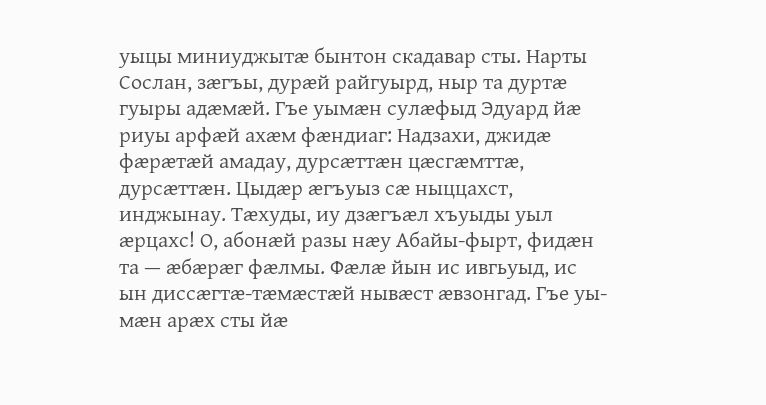уыцы миниуджытæ бынтон скадавар сты. Нарты Сослан, зæгъы, дурæй райгуырд, ныр та дуртæ гуыры адæмæй. Гъе уымæн сулæфыд Эдуард йæ риуы арфæй ахæм фæндиаг: Надзахи, джидæ фæрæтæй амадау, дурсæттæн цæсгæмттæ, дурсæттæн. Цыдæр æгъуыз сæ ныццахст, инджынау. Тæхуды, иу дзæгъæл хъуыды уыл æрцахс! О, абонæй разы нæу Абайы-фырт, фидæн та — æбæрæг фæлмы. Фæлæ йын ис ивгьуыд, ис ын диссæгтæ-тæмæстæй нывæст æвзонгад. Гъе уы- мæн арæх сты йæ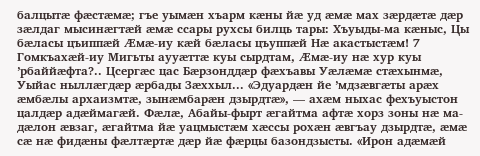балцытæ фæстæмæ; гъе уымæн хъарм кæны йæ уд æмæ мах зæрдæтæ дæр зæлдаг мысинæгтæй æмæ ссары рухсы билць тары: Хъуыды-ма кæныс, Цы бæласы цъиппæй Æмæ-иу кæй бæласы цъуппæй Нæ акастыстæм! 7
Гомкъахæй-иу Мигьты аууæттæ куы сырдтам, Æмæ-иу нæ хур куы ’рбаййæфта?.. Цсергæс цас Бæрзонддæр фæхъавы Уæлæмæ стæхынмæ, Уыйас ныллæгдæр æрбады Зæххыл... «Эдуардæн йе ’мдзæвгæты арæх æмбæлы архаизмтæ, зынæмбарæн дзырдтæ», — ахæм ныхас фехъуыстон цалдæр адæймагæй. Фæлæ, Абайы-фырт æгайтма афтæ хорз зоны нæ ма- дæлон æвзаг, æгайтма йæ уацмыстæм хæссы рохæн æвгъау дзырдтæ, æмæ сæ нæ фидæны фæлтæртæ дæр йæ фæрцы базондзысты. «Ирон адæмæй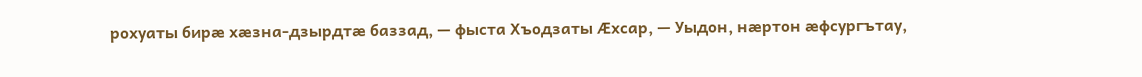рохуаты бирæ хæзна-дзырдтæ баззад, — фыста Хъодзаты Æхсар, — Уыдон, нæртон æфсургътау,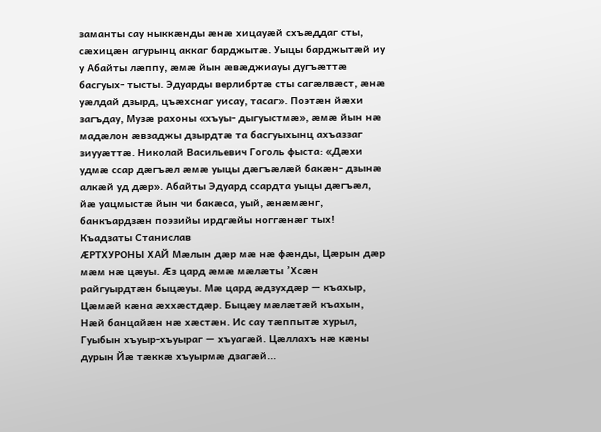заманты сау ныккæнды æнæ хицауæй схъæддаг сты, сæхицæн агурынц аккаг барджытæ. Уыцы барджытæй иу у Абайты лæппу, æмæ йын æвæджиауы дугъæттæ басгуых- тысты. Эдуарды верлибртæ сты сагæлвæст, æнæ уæлдай дзырд, цъæхснаг уисау, тасаг». Поэтæн йæхи загъдау, Музæ рахоны «хъуы- дыгуыстмæ», æмæ йын нæ мадæлон æвзаджы дзырдтæ та басгуыхынц ахъаззаг зиууæттæ. Николай Васильевич Гоголь фыста: «Дæхи удмæ ссар дæгъæл æмæ уыцы дæгъæлæй бакæн- дзынæ алкæй уд дæр». Абайты Эдуард ссардта уыцы дæгъæл, йæ уацмыстæ йын чи бакæса, уый, æнæмæнг, банкъардзæн поэзийы ирдгæйы ноггæнæг тых! Къадзаты Станислав
ÆРТХУРОНЫ ХАЙ Мæлын дæр мæ нæ фæнды, Цæрын дæр мæм нæ цæуы. Æз цард æмæ мæлæты ’Хсæн райгуырдтæн быцæуы. Мæ цард æдзухдæр — къахыр, Цæмæй кæна æххæстдæр. Быцæу мæлæтæй къахын, Нæй банцайæн нæ хæстæн. Ис сау тæппытæ хурыл, Гуыбын хъуыр-хъуыраг — хъуагæй. Цæллахъ нæ кæны дурын Йæ тæккæ хъуырмæ дзагæй...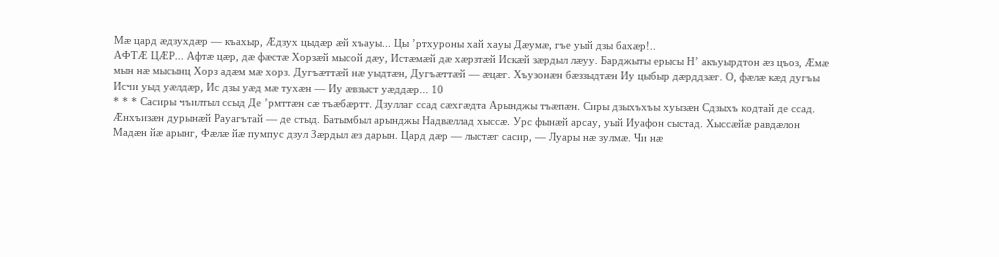Мæ цард æдзухдæр — къахыр, Æдзух цыдæр æй хъауы... Цы ’ртхуроны хай хауы Дæумæ, гъе уый дзы бахæр!..
АФТÆ ЦÆР... Афтæ цæр, дæ фæстæ Хорзæй мысой дæу, Истæмæй дæ хæрзтæй Искæй зæрдыл лæуу. Барджыты ерысы Н’ акъуырдтон æз цъоз, Æмæ мын нæ мысынц Хорз адæм мæ хорз. Дугъæттæй нæ уыдтæн, Дугъæттæй — æцæг. Хъузонæн бæззыдтæн Иу цыбыр дæрддзæг. О, фæлæ кæд дугъы Исчи уыд уæлдæр, Ис дзы уæд мæ тухæн — Иу æвзыст уæддæр... 10
* * * Сасиры чъилтыл ссыд Де ’рмттæн сæ тъæбæртт. Дзуллаг ссад сæхгæдта Арынджы тъæпæн. Сиры дзыхъхъы хуызæн Сдзыхъ кодтай де ссад. Æнхъизæн дурынæй Рауагътай — де стыд. Батымбыл арынджы Надвæллад хыссæ. Урс фынæй арсау, уый Иуафон сыстад. Хыссæйæ равдæлон Мадæн йæ арынг, Фæлæ йæ пумпус дзул Зæрдыл æз дарын. Цард дæр — лыстæг сасир, — Луары нæ зулмæ. Чи нæ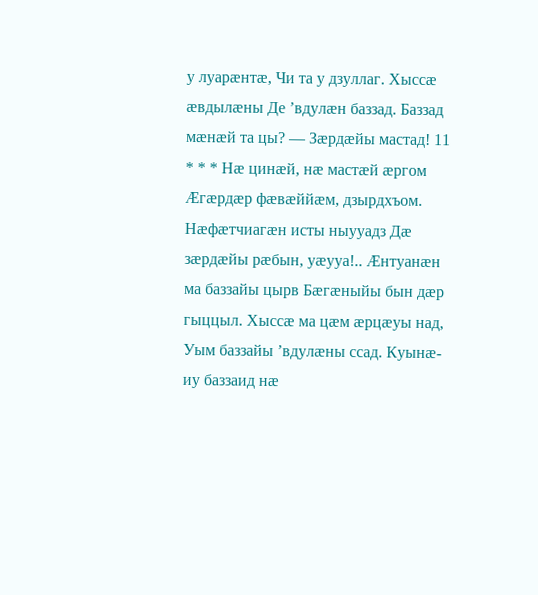у луарæнтæ, Чи та у дзуллаг. Хыссæ æвдылæны Де ’вдулæн баззад. Баззад мæнæй та цы? — Зæрдæйы мастад! 11
* * * Нæ цинæй, нæ мастæй æргом Æгæрдæр фæвæййæм, дзырдхъом. Нæфæтчиагæн исты ныууадз Дæ зæрдæйы рæбын, уæууа!.. Æнтуанæн ма баззайы цырв Бæгæныйы бын дæр гыццыл. Хыссæ ма цæм æрцæуы над, Уым баззайы ’вдулæны ссад. Куынæ-иу баззаид нæ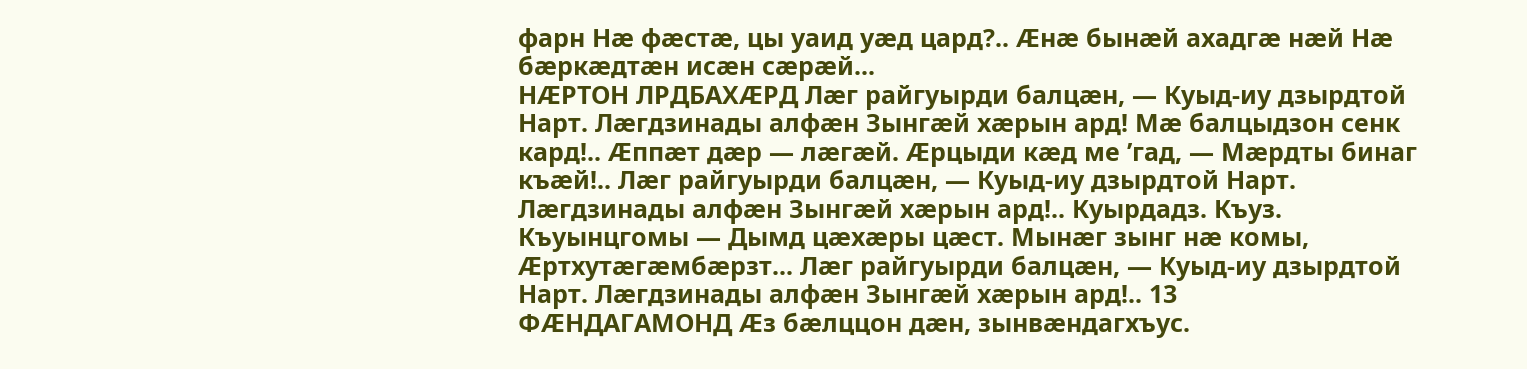фарн Нæ фæстæ, цы уаид уæд цард?.. Æнæ бынæй ахадгæ нæй Нæ бæркæдтæн исæн сæрæй...
НÆРТОН ЛРДБАХÆРД Лæг райгуырди балцæн, — Куыд-иу дзырдтой Нарт. Лæгдзинады алфæн Зынгæй хæрын ард! Мæ балцыдзон сенк кард!.. Æппæт дæр — лæгæй. Æрцыди кæд ме ’гад, — Мæрдты бинаг къæй!.. Лæг райгуырди балцæн, — Куыд-иу дзырдтой Нарт. Лæгдзинады алфæн Зынгæй хæрын ард!.. Куырдадз. Къуз. Къуынцгомы — Дымд цæхæры цæст. Мынæг зынг нæ комы, Æртхутæгæмбæрзт... Лæг райгуырди балцæн, — Куыд-иу дзырдтой Нарт. Лæгдзинады алфæн Зынгæй хæрын ард!.. 13
ФÆНДАГАМОНД Æз бæлццон дæн, зынвæндагхъус.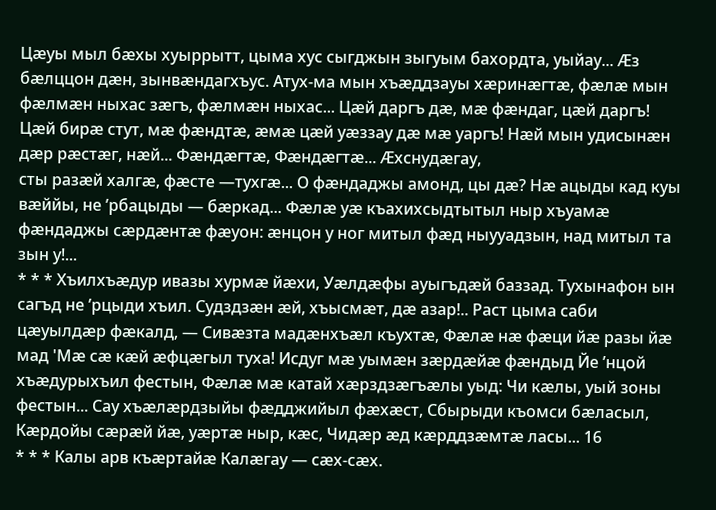Цæуы мыл бæхы хуыррытт, цыма хус сыгджын зыгуым бахордта, уыйау... Æз бæлццон дæн, зынвæндагхъус. Атух-ма мын хъæддзауы хæринæгтæ, фæлæ мын фæлмæн ныхас зæгъ, фæлмæн ныхас... Цæй даргъ дæ, мæ фæндаг, цæй даргъ! Цæй бирæ стут, мæ фæндтæ, æмæ цæй уæззау дæ мæ уаргъ! Нæй мын удисынæн дæр рæстæг, нæй... Фæндæгтæ, Фæндæгтæ... Æхснудæгау,
сты разæй халгæ, фæсте —тухгæ... О фæндаджы амонд, цы дæ? Нæ ацыды кад куы вæййы, не ’рбацыды — бæркад... Фæлæ уæ къахихсыдтытыл ныр хъуамæ фæндаджы сæрдæнтæ фæуон: æнцон у ног митыл фæд ныууадзын, над митыл та зын у!...
* * * Хъилхъæдур ивазы хурмæ йæхи, Уæлдæфы ауыгъдæй баззад. Тухынафон ын сагъд не ’рцыди хъил. Судздзæн æй, хъысмæт, дæ азар!.. Раст цыма саби цæуылдæр фæкалд, — Сивæзта мадæнхъæл къухтæ, Фæлæ нæ фæци йæ разы йæ мад 'Мæ сæ кæй æфцæгыл туха! Исдуг мæ уымæн зæрдæйæ фæндыд Йе ’нцой хъæдурыхъил фестын, Фæлæ мæ катай хæрздзæгъæлы уыд: Чи кæлы, уый зоны фестын... Сау хъæлæрдзыйы фæдджийыл фæхæст, Сбырыди къомси бæласыл, Кæрдойы сæрæй йæ, уæртæ ныр, кæс, Чидæр æд кæрддзæмтæ ласы... 16
* * * Калы арв къæртайæ Калæгау — сæх-сæх.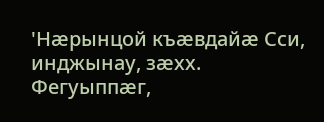'Нæрынцой къæвдайæ Сси, инджынау, зæхх. Фегуыппæг,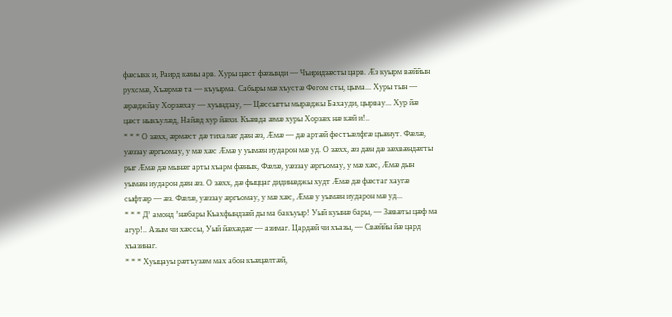фæсыкк и, Раирд кæны арв. Хуры цæст фæзынди — Чъиридзæсты царв. Æз куырм вæййын рухсмæ, Хъæрмæ та — къуырма. Сабыры мæ хъустæ Фегом сты, цыма... Хуры тын — æрæджйау Хорзæхау — хуындзау, — Цæссыгты мырæджы Бахауди, цырвау... Хур йæ цæст ныкъулæд, Найæд хур йæхи. Къæвда æмæ хуры Хорзæх нæ кæй и!..
* * * О зæхх, æрмæст дæ тихалæг дæн æз, Æмæ — дæ артæй фестъæлфгæ цъæнут. Фæлæ, уæззау æргъомау, у мæ хæс Æмæ у уымæн иударон мæ уд. О зæхх, æз дæн дæ зæхвæндæгты рыг Æмæ дæ мынæг арты хъарм фæнык, Фæлæ, уæззау æргъомау, у мæ хæс, Æмæ дын уымæн иударон дæн æз. О зæхх, дæ фыццаг дидинæджы худт Æмæ дæ фæстаг хаугæ сыфтæр — æз. Фæлæ, уæззау æргъомау, у мæ хæс, Æмæ у уымæн иударон мæ уд...
* * * Д’ амонд ’нæбары Къахфындзæй ды ма бакъуыр! Уый куынæ бары, — Зæвæты цæф ма агур!.. Азым чи хæссы, Уый йæхæдæг — азимаг. Цардæй чи хъазы, — Свæййы йæ цард хъазинаг.
* * * Хуыцауы рæтъузæм мах абон къæцæлтæй,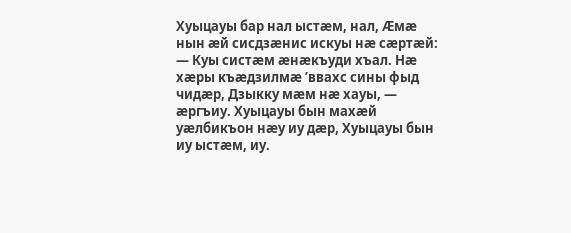Хуыцауы бар нал ыстæм, нал, Æмæ нын æй сисдзæнис искуы нæ сæртæй: — Куы систæм æнæкъуди хъал. Нæ хæры къæдзилмæ ’ввахс сины фыд чидæр, Дзыкку мæм нæ хауы, — æргъиу. Хуыцауы бын махæй уæлбикъон нæу иу дæр, Хуыцауы бын иу ыстæм, иу.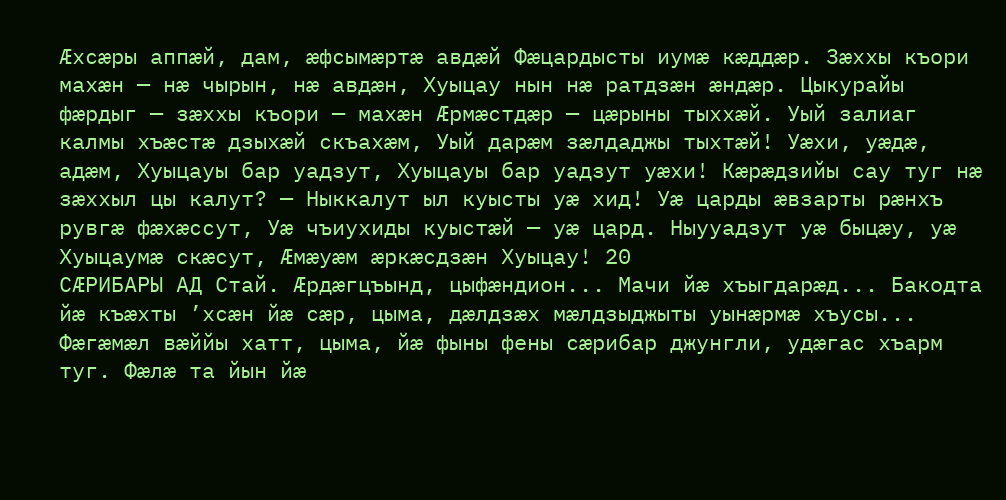Æхсæры аппæй, дам, æфсымæртæ авдæй Фæцардысты иумæ кæддæр. Зæххы къори махæн — нæ чырын, нæ авдæн, Хуыцау нын нæ ратдзæн æндæр. Цыкурайы фæрдыг — зæххы къори — махæн Æрмæстдæр — цæрыны тыххæй. Уый залиаг калмы хъæстæ дзыхæй скъахæм, Уый дарæм зæлдаджы тыхтæй! Уæхи, уæдæ, адæм, Хуыцауы бар уадзут, Хуыцауы бар уадзут уæхи! Кæрæдзийы сау туг нæ зæххыл цы калут? — Ныккалут ыл куысты уæ хид! Уæ царды æвзарты рæнхъ рувгæ фæхæссут, Уæ чъиухиды куыстæй — уæ цард. Ныууадзут уæ быцæу, уæ Хуыцаумæ скæсут, Æмæуæм æркæсдзæн Хуыцау! 20
СÆРИБАРЫ АД Стай. Æрдæгцъынд, цыфæндион... Мачи йæ хъыгдарæд... Бакодта йæ къæхты ’хсæн йæ сæр, цыма, дæлдзæх мæлдзыджыты уынæрмæ хъусы... Фæгæмæл вæййы хатт, цыма, йæ фыны фены сæрибар джунгли, удæгас хъарм туг. Фæлæ та йын йæ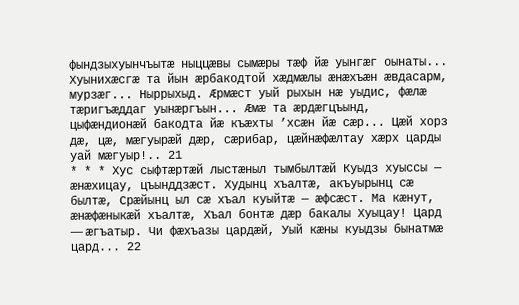фындзыхуынчъытæ ныццæвы сымæры тæф йæ уынгæг оынаты... Хуынихæсгæ та йын æрбакодтой хæдмæлы æнæхъæн æвдасарм, мурзæг... Ныррыхыд. Æрмæст уый рыхын нæ уыдис, фæлæ тæригъæддаг уынæргъын... Æмæ та æрдæгцъынд, цыфæндионæй бакодта йæ къæхты ’хсæн йæ сæр... Цæй хорз дæ, цæ, мæгуырæй дæр, сæрибар, цæйнæфæлтау хæрх царды уай мæгуыр!.. 21
* * * Хус сыфтæртæй лыстæныл тымбылтæй Куыдз хуыссы — æнæхицау, цъынддзæст. Худынц хъалтæ, акъуырынц сæ былтæ, Срæйынц ыл сæ хъал куыйтæ — æфсæст. Ма кæнут, æнæфæныкæй хъалтæ, Хъал бонтæ дæр бакалы Хуыцау! Цард — æгъатыр. Чи фæхъазы цардæй, Уый кæны куыдзы бынатмæ цард... 22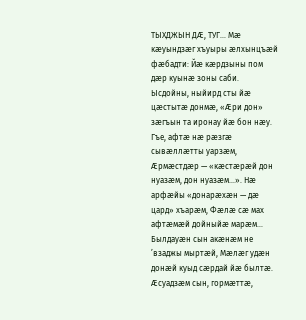ТЫХДЖЫН ДÆ, ТУГ... Мæ кæуындзæг хъуыры æлхынцъæй фæбадти: Йæ кæрдзыны пом дæр куынæ зоны саби. Ысдойны, ныйирд сты йæ цæстытæ донмæ, «Æри дон» зæгъын та иронау йæ бон нæу. Гъе, афтæ нæ рæзгæ сывæллæтты уарзæм, Æрмæстдæр — «кæстæрæй дон нуазæм, дон нуазæм...». Нæ арфæйы «донарæхæн — дæ цард» хъарæм, Фæлæ сæ мах афтæмæй дойныйæ марæм... Былдауæн сын акæнæм не ’взаджы мыртæй, Мæлæг удæн донæй куыд сæрдай йæ былтæ. Æсуадзæм сын, гормæттæ,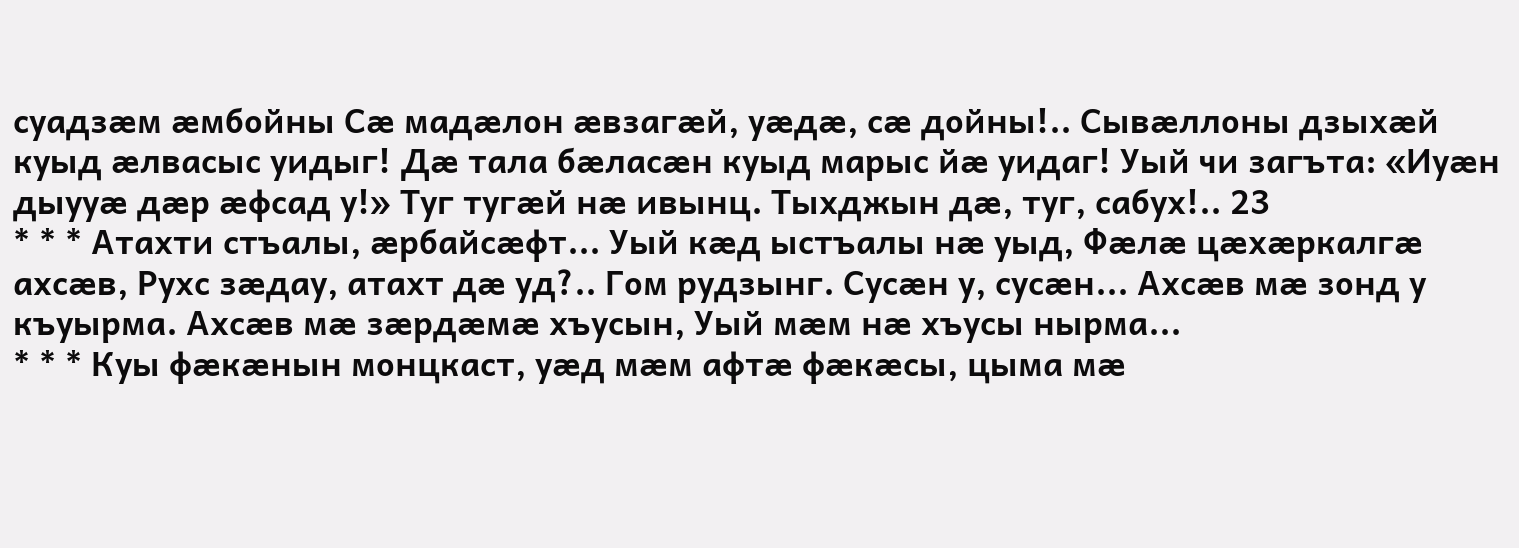суадзæм æмбойны Сæ мадæлон æвзагæй, уæдæ, сæ дойны!.. Сывæллоны дзыхæй куыд æлвасыс уидыг! Дæ тала бæласæн куыд марыс йæ уидаг! Уый чи загъта: «Иуæн дыууæ дæр æфсад у!» Туг тугæй нæ ивынц. Тыхджын дæ, туг, сабух!.. 23
* * * Атахти стъалы, æрбайсæфт... Уый кæд ыстъалы нæ уыд, Фæлæ цæхæркалгæ ахсæв, Рухс зæдау, атахт дæ уд?.. Гом рудзынг. Сусæн у, сусæн... Ахсæв мæ зонд у къуырма. Ахсæв мæ зæрдæмæ хъусын, Уый мæм нæ хъусы нырма...
* * * Куы фæкæнын монцкаст, уæд мæм афтæ фæкæсы, цыма мæ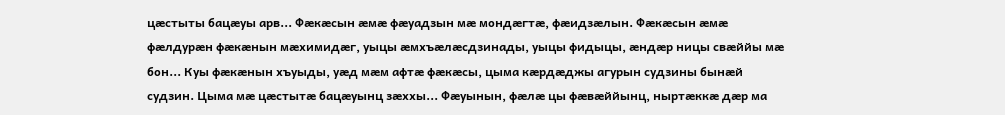цæстыты бацæуы арв... Фæкæсын æмæ фæуадзын мæ мондæгтæ, фæидзæлын. Фæкæсын æмæ фæлдурæн фæкæнын мæхимидæг, уыцы æмхъæлæсдзинады, уыцы фидыцы, æндæр ницы свæййы мæ бон... Куы фæкæнын хъуыды, уæд мæм афтæ фæкæсы, цыма кæрдæджы агурын судзины бынæй судзин. Цыма мæ цæстытæ бацæуынц зæххы... Фæуынын, фæлæ цы фæвæййынц, ныртæккæ дæр ма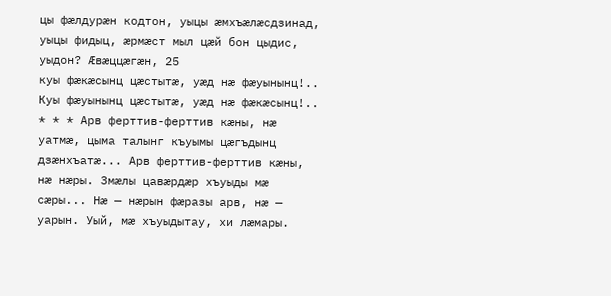цы фæлдурæн кодтон, уыцы æмхъæлæсдзинад, уыцы фидыц, æрмæст мыл цæй бон цыдис, уыдон? Æвæццæгæн, 25
куы фæкæсынц цæстытæ, уæд нæ фæуынынц!.. Куы фæуынынц цæстытæ, уæд нæ фæкæсынц!..
* * * Арв ферттив-ферттив кæны, нæ уатмæ, цыма талынг къуымы цæгъдынц дзæнхъатæ... Арв ферттив-ферттив кæны, нæ нæры. Змæлы цавæрдæр хъуыды мæ сæры... Нæ — нæрын фæразы арв, нæ — уарын. Уый, мæ хъуыдытау, хи лæмары.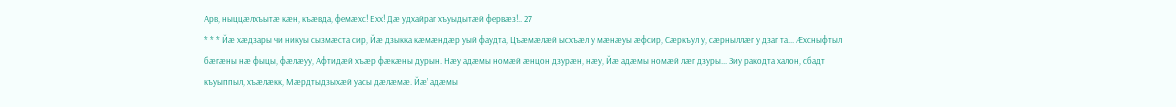Арв, ныццæлхъытæ кæн, къæвда, фемæхс! Ехх! Дæ удхайраг хъуыдытæй фервæз!.. 27
* * * Йæ хæдзары чи никуы сызмæста сир, Йæ дзыкка кæмæндæр уый фаудта, Цъæмæлæй ысхъæл у мæнæуы æфсир, Сæркъул у, сæрныллæг у дзаг та... Æхсныфтыл бæгæны нæ фыцы, фæлæуу, Афтидæй хъæр фæкæны дурын. Нæу адæмы номæй æнцон дзурæн, нæу, Йæ адæмы номæй лæг дзуры... Зиу ракодта халон, сбадт къуыппыл, хъæлæкк, Мæрдтыдзыхæй уасы дæлæмæ. Йæ’ адæмы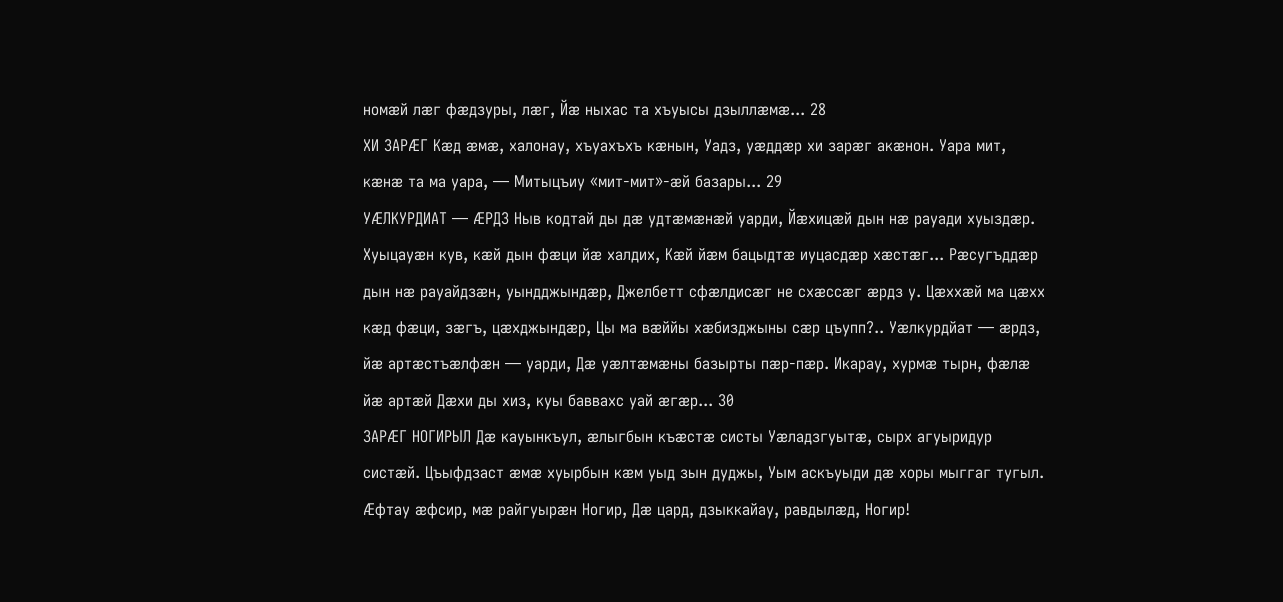номæй лæг фæдзуры, лæг, Йæ ныхас та хъуысы дзыллæмæ... 28
ХИ ЗАРÆГ Кæд æмæ, халонау, хъуахъхъ кæнын, Уадз, уæддæр хи зарæг акæнон. Уара мит, кæнæ та ма уара, — Митыцъиу «мит-мит»-æй базары... 29
УÆЛКУРДИАТ — ÆРДЗ Ныв кодтай ды дæ удтæмæнæй уарди, Йæхицæй дын нæ рауади хуыздæр. Хуыцауæн кув, кæй дын фæци йæ халдих, Кæй йæм бацыдтæ иуцасдæр хæстæг... Рæсугъддæр дын нæ рауайдзæн, уындджындæр, Джелбетт сфæлдисæг не схæссæг æрдз у. Цæххæй ма цæхх кæд фæци, зæгъ, цæхджындæр, Цы ма вæййы хæбизджыны сæр цъупп?.. Уæлкурдйат — æрдз, йæ артæстъæлфæн — уарди, Дæ уæлтæмæны базырты пæр-пæр. Икарау, хурмæ тырн, фæлæ йæ артæй Дæхи ды хиз, куы баввахс уай æгæр... 30
ЗАРÆГ НОГИРЫЛ Дæ кауынкъул, æлыгбын къæстæ систы Уæладзгуытæ, сырх агуыридур систæй. Цъыфдзаст æмæ хуырбын кæм уыд зын дуджы, Уым аскъуыди дæ хоры мыггаг тугыл. Æфтау æфсир, мæ райгуырæн Ногир, Дæ цард, дзыккайау, равдылæд, Ногир!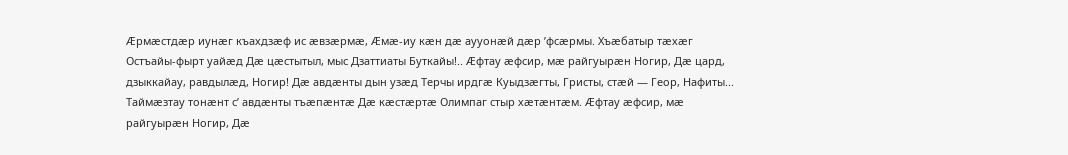Æрмæстдæр иунæг къахдзæф ис æвзæрмæ, Æмæ-иу кæн дæ аууонæй дæр ’фсæрмы. Хъæбатыр тæхæг Остъайы-фырт уайæд Дæ цæстытыл, мыс Дзаттиаты Буткайы!.. Æфтау æфсир, мæ райгуырæн Ногир, Дæ цард, дзыккайау, равдылæд, Ногир! Дæ авдæнты дын узæд Терчы ирдгæ Куыдзæгты, Гристы, стæй — Геор, Нафиты... Таймæзтау тонæнт с’ авдæнты тъæпæнтæ Дæ кæстæртæ Олимпаг стыр хæтæнтæм. Æфтау æфсир, мæ райгуырæн Ногир, Дæ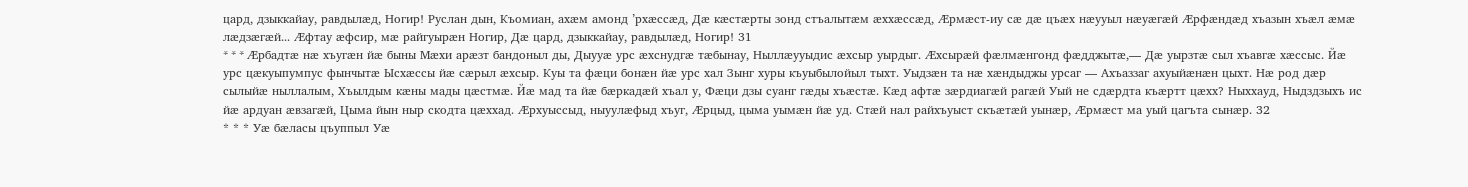цард, дзыккайау, равдылæд, Ногир! Руслан дын, Къомиан, ахæм амонд ’рхæссæд, Дæ кæстæрты зонд стъалытæм æххæссæд, Æрмæст-иу сæ дæ цъæх нæууыл нæуæгæй Æрфæндæд хъазын хъæл æмæ лæдзæгæй... Æфтау æфсир, мæ райгуырæн Ногир, Дæ цард, дзыккайау, равдылæд, Ногир! 31
* * * Æрбадтæ нæ хъугæн йæ быны Мæхи арæзт бандоныл ды, Дыууæ урс æхснудгæ тæбынау, Ныллæууыдис æхсыр уырдыг. Æхсырæй фæлмæнгонд фæдджытæ,— Дæ уырзтæ сыл хъавгæ хæссыс. Йæ урс цæкуыпумпус фынчытæ Ысхæссы йæ сæрыл æхсыр. Куы та фæци бонæн йæ урс хал Зынг хуры къуыбылойыл тыхт. Уыдзæн та нæ хæндыджы урсаг — Ахъаззаг ахуыйæнæн цыхт. Нæ род дæр сылыйæ ныллалым, Хъылдым кæны мады цæстмæ. Йæ мад та йæ бæркадæй хъал у, Фæци дзы суанг гæды хъæстæ. Кæд афтæ зæрдиагæй рагæй Уый не сдæрдта къæртт цæхх? Ныххауд, Ныдздзыхъ ис йæ ардуан æвзагæй, Цыма йын ныр скодта цæххад. Æрхуыссыд, ныуулæфыд хъуг, Æрцыд, цыма уымæн йæ уд. Стæй нал райхъуыст скъæтæй уынæр, Æрмæст ма уый цагъта сынæр. 32
* * * Уæ бæласы цъуппыл Уæ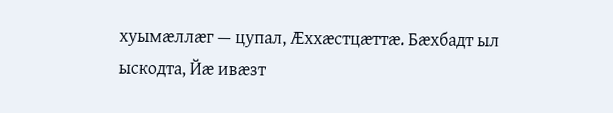хуымæллæг — цупал, Æххæстцæттæ. Бæхбадт ыл ыскодта, Йæ ивæзт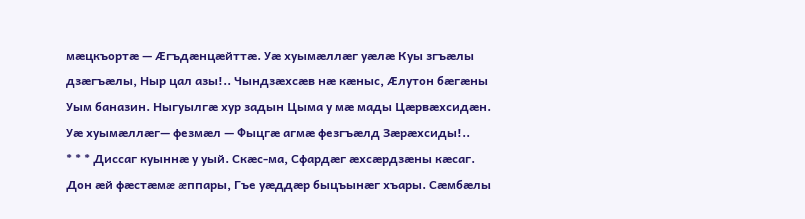мæцкъортæ — Æгъдæнцæйттæ. Уæ хуымæллæг уæлæ Куы згъæлы дзæгъæлы, Ныр цал азы!.. Чындзæхсæв нæ кæныс, Æлутон бæгæны Уым баназин. Ныгуылгæ хур задын Цыма у мæ мады Цæрвæхсидæн. Уæ хуымæллæг— фезмæл — Фыцгæ агмæ фезгъæлд Зæрæхсиды!..
* * * Диссаг куыннæ у уый. Скæс-ма, Сфардæг æхсæрдзæны кæсаг. Дон æй фæстæмæ æппары, Гъе уæддæр быцъынæг хъары. Сæмбæлы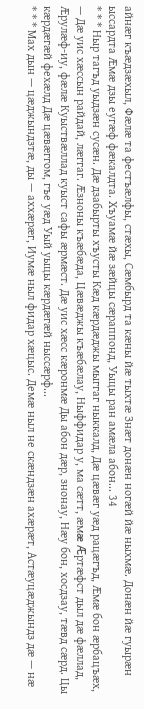айнæг къæдзæхыл, Фæлæ та фестъæлфы, стæхы, Сæмбырд та кæны йæ тыхтæ Знæт донæн ногæй йæ ныхмæ. Донæн йæ гуырæн ыссардта Æмæ дзы еугæф фæкалдта. Хъуамæ йæ зæйцы сæраппонд, Уыцы ран амæла абон... 34
* * * Ныр тагъд уыдзæн сусæн. Дæ дзабырты хъусты Кæд кæрдæджы мыггаг ныккалд, Дæ цæвæг уæд рацæгъд, Æмæ бон æрбацъæх, — Дæ уис хæссын райдай, лæггаг. Æзноны къæбæда, Цæвæджы къæбæлау, Ныффидар у, ма сæтт, æмæ Æртæфст дыл дæ фæллад, Æрулæф-иу, фæлæ Куыствæллад куыст сафы æрмæст. Дæ уис хæсс кæронмæ Ды абон дæр, знонау, Нæу бон, хосдзау, тæвд сæрд. Цы кæрдæгæй фехæлд Дæ цæвæггом, гъе уæд Уый уыцы кæрдæгæй ныссæрф...
* * * Мах дын — цæджындзтæ, ды — аххæрæг, Иумæ ныл фидар хæцыс. Демæ ныл не скæндзæн ахæрæт, Астæуцæджындз дæ — нæ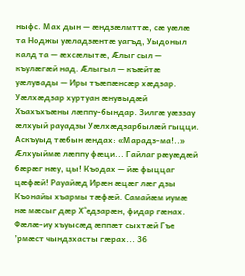ныфс. Мах дын — æндзæлмттæ, сæ уæлæ та Ноджы уæладзæнтæ уагъд, Уыдоныл калд та — æхсæлытæ, Æлыг сыл — къулæгæй над. Æлыгыл — къæйтæ уæлувады — Иры тъæпæнсæр хæдзар. Уæлхæдзар хуртуан æнувыдæй Хъахъхъæны лæппу-бындар. Зилгæ уæззау æлхуый рауадзы Уæлхæдзарбылæй гыцци. Аскъуыд тæбын æндах: «Марадз-ма!..» Æлхуыймæ лæппу фæци... Гайлаг рæуæдæй бæрæг нæу, цы! Къодах — йæ фыццаг цæфæй! Рауайæд Ирæн æцæг лæг дзы Къонайы хъармы тæфæй. Самайæм иумæ нæ мæсыг дæр Х^едзарæн, фидар гæнах. Фæлæ-иу хъуысæд æппæт сыхтæй Гъе ’рмæст чындзхасты гæрах... 36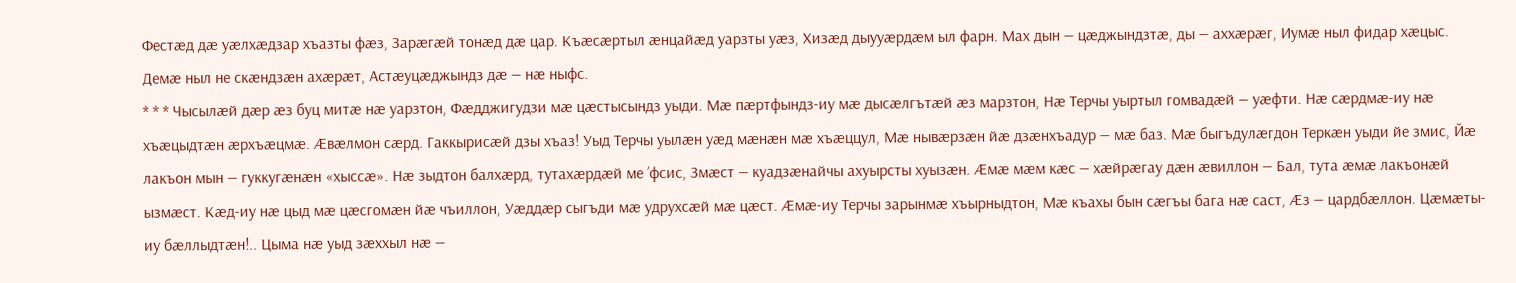Фестæд дæ уæлхæдзар хъазты фæз, Зарæгæй тонæд дæ цар. Къæсæртыл æнцайæд уарзты уæз, Хизæд дыууæрдæм ыл фарн. Мах дын — цæджындзтæ, ды — аххæрæг, Иумæ ныл фидар хæцыс. Демæ ныл не скæндзæн ахæрæт, Астæуцæджындз дæ — нæ ныфс.
* * * Чысылæй дæр æз буц митæ нæ уарзтон, Фæдджигудзи мæ цæстысындз уыди. Мæ пæртфындз-иу мæ дысæлгътæй æз марзтон, Нæ Терчы уыртыл гомвадæй — уæфти. Нæ сæрдмæ-иу нæ хъæцыдтæн æрхъæцмæ. Æвæлмон сæрд. Гаккырисæй дзы хъаз! Уыд Терчы уылæн уæд мæнæн мæ хъæццул, Мæ нывæрзæн йæ дзæнхъадур — мæ баз. Мæ быгъдулæгдон Теркæн уыди йе змис, Йæ лакъон мын — гуккугæнæн «хыссæ». Нæ зыдтон балхæрд, тутахæрдæй ме ’фсис, Змæст — куадзæнайчы ахуырсты хуызæн. Æмæ мæм кæс — хæйрæгау дæн æвиллон — Бал, тута æмæ лакъонæй ызмæст. Кæд-иу нæ цыд мæ цæсгомæн йæ чъиллон, Уæддæр сыгъди мæ удрухсæй мæ цæст. Æмæ-иу Терчы зарынмæ хъырныдтон, Мæ къахы бын сæгъы бага нæ саст, Æз — цардбæллон. Цæмæты-иу бæллыдтæн!.. Цыма нæ уыд зæххыл нæ —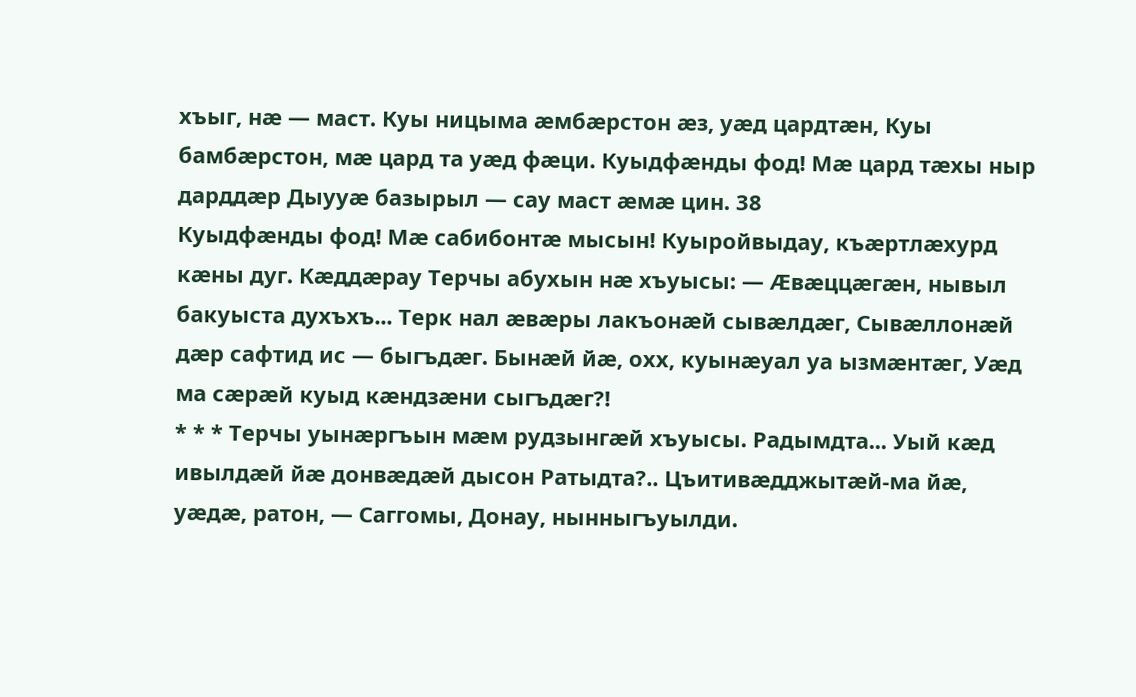хъыг, нæ — маст. Куы ницыма æмбæрстон æз, уæд цардтæн, Куы бамбæрстон, мæ цард та уæд фæци. Куыдфæнды фод! Мæ цард тæхы ныр дарддæр Дыууæ базырыл — сау маст æмæ цин. 38
Куыдфæнды фод! Мæ сабибонтæ мысын! Куыройвыдау, къæртлæхурд кæны дуг. Кæддæрау Терчы абухын нæ хъуысы: — Æвæццæгæн, нывыл бакуыста духъхъ... Терк нал æвæры лакъонæй сывæлдæг, Сывæллонæй дæр сафтид ис — быгъдæг. Бынæй йæ, охх, куынæуал уа ызмæнтæг, Уæд ма сæрæй куыд кæндзæни сыгъдæг?!
* * * Терчы уынæргъын мæм рудзынгæй хъуысы. Радымдта... Уый кæд ивылдæй йæ донвæдæй дысон Ратыдта?.. Цъитивæдджытæй-ма йæ, уæдæ, ратон, — Саггомы, Донау, нынныгъуылди.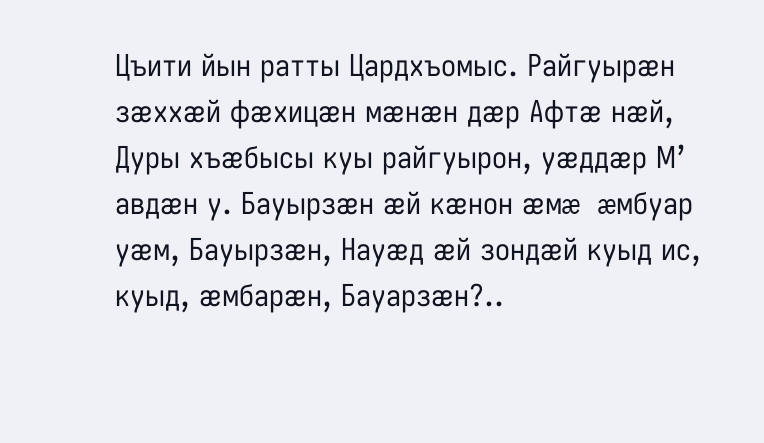Цъити йын ратты Цардхъомыс. Райгуырæн зæххæй фæхицæн мæнæн дæр Афтæ нæй, Дуры хъæбысы куы райгуырон, уæддæр М’ авдæн у. Бауырзæн æй кæнон æмæ æмбуар уæм, Бауырзæн, Науæд æй зондæй куыд ис, куыд, æмбарæн, Бауарзæн?..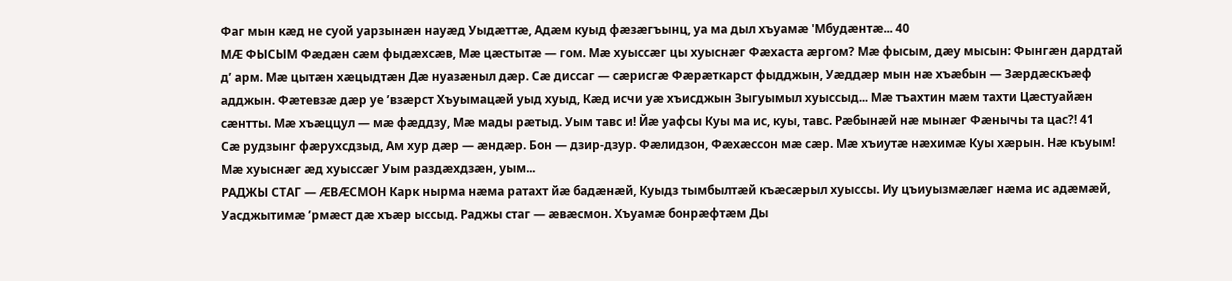Фаг мын кæд не суой уарзынæн науæд Уыдæттæ, Адæм куыд фæзæгъынц, уа ма дыл хъуамæ 'Мбудæнтæ... 40
МÆ ФЫСЫМ Фæдæн сæм фыдæхсæв, Мæ цæстытæ — гом. Мæ хуыссæг цы хуыснæг Фæхаста æргом? Мæ фысым, дæу мысын: Фынгæн дардтай д’ арм. Мæ цытæн хæцыдтæн Дæ нуазæныл дæр. Сæ диссаг — сæрисгæ Фæрæткарст фыдджын, Уæддæр мын нæ хъæбын — Зæрдæскъæф адджын. Фæтевзæ дæр уе ’взæрст Хъуымацæй уыд хуыд, Кæд исчи уæ хъисджын Зыгуымыл хуыссыд... Мæ тъахтин мæм тахти Цæстуайæн сæнтты. Мæ хъæццул — мæ фæддзу, Мæ мады рæтыд. Уым тавс и! Йæ уафсы Куы ма ис, куы, тавс. Рæбынæй нæ мынæг Фæнычы та цас?! 41
Сæ рудзынг фæрухсдзыд, Ам хур дæр — æндæр. Бон — дзир-дзур. Фæлидзон, Фæхæссон мæ сæр. Мæ хъиутæ нæхимæ Куы хæрын. Нæ къуым! Мæ хуыснæг æд хуыссæг Уым раздæхдзæн, уым...
РАДЖЫ СТАГ — ÆВÆСМОН Карк нырма нæма ратахт йæ бадæнæй, Куыдз тымбылтæй къæсæрыл хуыссы. Иу цъиуызмæлæг нæма ис адæмæй, Уасджытимæ ’рмæст дæ хъæр ыссыд. Раджы стаг — æвæсмон. Хъуамæ бонрæфтæм Ды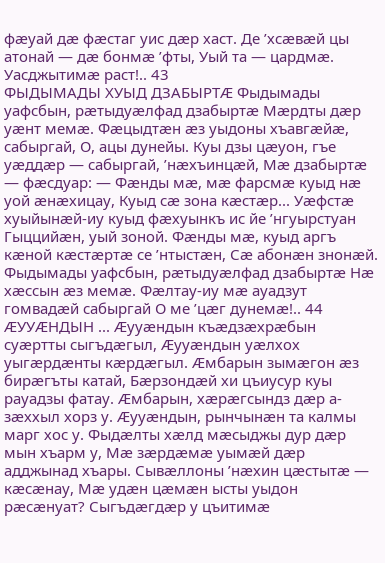фæуай дæ фæстаг уис дæр хаст. Де ’хсæвæй цы атонай — дæ бонмæ ’фты, Уый та — цардмæ. Уасджытимæ раст!.. 43
ФЫДЫМАДЫ ХУЫД ДЗАБЫРТÆ Фыдымады уафсбын, рæтыдуæлфад дзабыртæ Мæрдты дæр уæнт мемæ. Фæцыдтæн æз уыдоны хъавгæйæ, сабыргай, О, ацы дунейы. Куы дзы цæуон, гъе уæддæр — сабыргай, ’нæхъинцæй, Мæ дзабыртæ — фæсдуар: — Фæнды мæ, мæ фарсмæ куыд нæ уой æнæхицау, Куыд сæ зона кæстæр... Уæфстæ хуыйынæй-иу куыд фæхуынкъ ис йе ’нгуырстуан Гыццийæн, уый зоной. Фæнды мæ, куыд аргъ кæной кæстæртæ се ’нтыстæн, Сæ абонæн знонæй. Фыдымады уафсбын, рæтыдуæлфад дзабыртæ Нæ хæссын æз мемæ. Фæлтау-иу мæ ауадзут гомвадæй сабыргай О ме ’цæг дунемæ!.. 44
ÆУУÆНДЫН ... Æууæндын къæдзæхрæбын суæртты сыгъдæгыл, Æууæндын уæлхох уыгæрдæнты кæрдæгыл. Æмбарын зымæгон æз бирæгъты катай, Бæрзондæй хи цъиусур куы рауадзы фатау. Æмбарын, хæрæгсындз дæр а-зæххыл хорз у. Æууæндын, рынчынæн та калмы марг хос у. Фыдæлты хæлд мæсыджы дур дæр мын хъарм у, Мæ зæрдæмæ уымæй дæр адджынад хъары. Сывæллоны ’нæхин цæстытæ — кæсæнау, Мæ удæн цæмæн ысты уыдон рæсæнуат? Сыгъдæгдæр у цъитимæ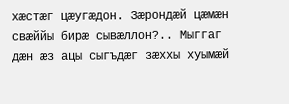хæстæг цæугæдон. Зæрондæй цæмæн свæййы бирæ сывæллон?.. Мыггаг дæн æз ацы сыгъдæг зæххы хуымæй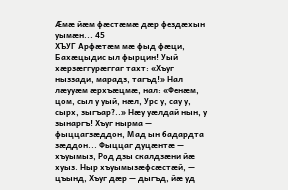Æмæ йæм фæстæмæ дæр фездæхын уымæн... 45
ХЪУГ Арфæтæм мæ фыд фæци, Бахæцыдис ыл фырцин! Уый хæрзæггурæггаг тахт: «Хъуг ныззади, марадз, тагъд!» Нал лæууæм æрхъæцмæ, нал: «Фенæм, цом, сыл у уый, нæл, Урс у, сау у, сырх, зыгъар?..» Нæу уæлдай нын, у зынаргъ! Хъуг нырма — фыццагзæддон, Мад ын бадардта зæддон... Фыццаг дуцæнтæ — хъуымыз, Род дзы скалдзæни йæ хуыз. Ныр хъуымызæфсæстæй, — цъынд, Хъуг дæр — дыгъд, йæ уд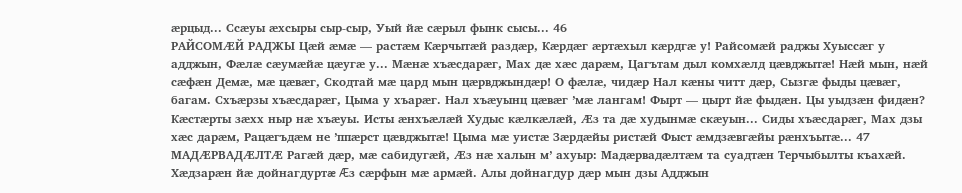æрцыд... Ссæуы æхсыры сыр-сыр, Уый йæ сæрыл фынк сысы... 46
РАЙСОМÆЙ РАДЖЫ Цæй æмæ — растæм Кæрчытæй раздæр, Кæрдæг æртæхыл кæрдгæ у! Райсомæй раджы Хуыссæг у адджын, Фæлæ сæумæйæ цæугæ у... Мæнæ хъæсдарæг, Мах дæ хæс дарæм, Цагътам дыл комхæлд цæвджытæ! Нæй мын, нæй сæфæн Демæ, мæ цæвæг, Скодтай мæ цард мын цæрвджындæр! О фæлæ, чидæр Нал кæны читт дæр, Сызгæ фыды цæвæг, багам. Схъæрзы хъæсдарæг, Цыма у хъарæг. Нал хъæуынц цæвæг ’мæ лангам! Фырт — цырт йæ фыдæн. Цы уыдзæн фидæн? Кæстæрты зæхх ныр нæ хъæуы. Исты æнхъæлæй Худыс кæлкæлæй, Æз та дæ худынмæ скæуын... Сиды хъæсдарæг, Мах дзы хæс дарæм, Рацæгъдæм не ’ппæрст цæвджытæ! Цыма мæ уистæ Зæрдæйы ристæй Фыст æмдзæвгæйы рæнхъытæ... 47
МАДÆРВАДÆЛТÆ Рагæй дæр, мæ сабидугæй, Æз нæ халын м’ ахуыр: Мадæрвадæлтæм та суадтæн Терчыбылты къахæй. Хæдзарæн йæ дойнагдуртæ Æз сæрфын мæ армæй. Алы дойнагдур дæр мын дзы Адджын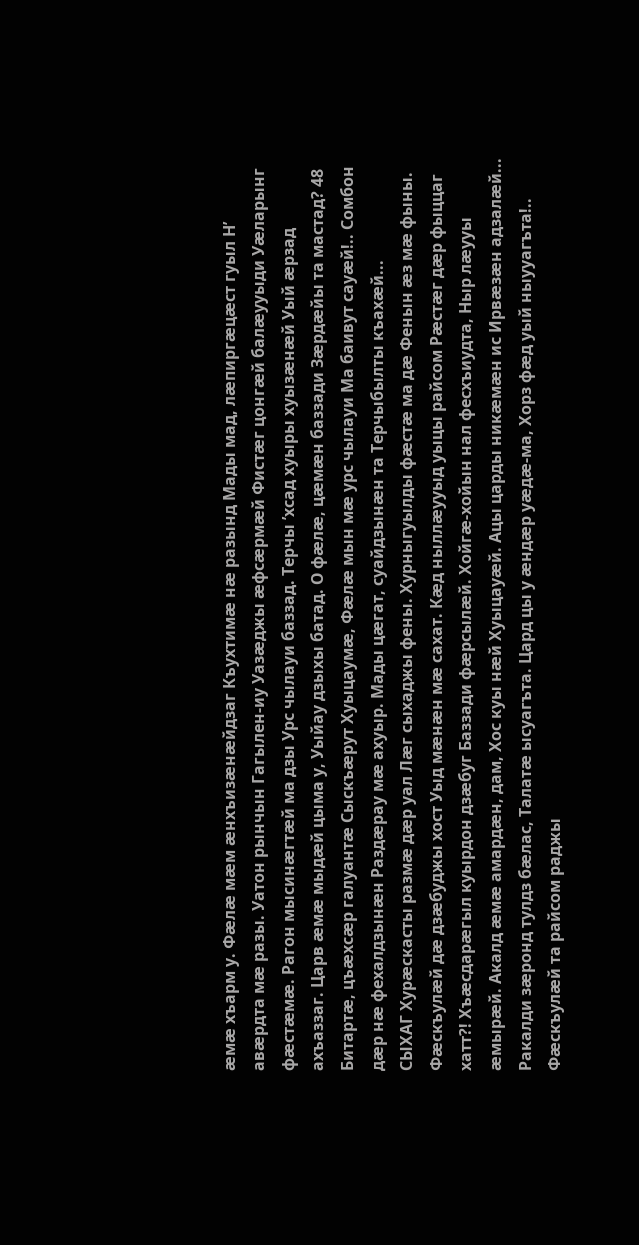æмæ хъарм у. Фæлæ мæм æнхъизæнæйдзаг Къухтимæ нæ разынд Мады мад, лæпиргæцæст гуыл Н’ авæрдта мæ разы. Уатон рынчын Гагылен-иу Уазæджы æфсæрмæй Фистæг цонгæй балæууыди Уæларынг фæстæмæ. Рагон мысинæгтæй ма дзы Урс чылауи баззад. Терчы ’хсад хуыры хуызæнæй Уый æрзад ахъаззаг. Царв æмæ мыдæй цыма у, Уыйау дзыхы батад. О фæлæ, цæмæн баззади Зæрдæйы та мастад? 48
Битартæ, цъæхсæр галуантæ Сыскъæрут Хуыцаумæ, Фæлæ мын мæ урс чылауи Ма баивут сауæй!.. Сомбон дæр нæ фехалдзынæн Раздæрау мæ ахуыр. Мады цæгат, суайдзынæн та Терчыбылты къахæй...
СЫХАГ Хурæскасты размæ дæр уал Лæг сыхаджы фены. Хурныгуылды фæстæ ма дæ Фенын æз мæ фыны. Фæскъулæй дæ дзæбуджы хост Уыд мæнæн мæ сахат. Кæд ныллæууыд уыцы райсом Рæстæг дæр фыццаг хатт?! Хъæсдарæгыл куырдон дзæбуг Баззади фæрсылæй. Хойгæ-хойын нал фесхъиудта, Ныр лæууы æмырæй. Акалд æмæ амардæн, дам, Хос куы нæй Хуыцауæй. Ацы царды никæмæн ис Ирвæзæн адзалæй... Ракалди зæронд тулдз бæлас, Талатæ ысуагъта. Цард цы у æндæр уæдæ-ма, Хорз фæд уый ныууагъта!.. Фæскъулæй та райсом раджы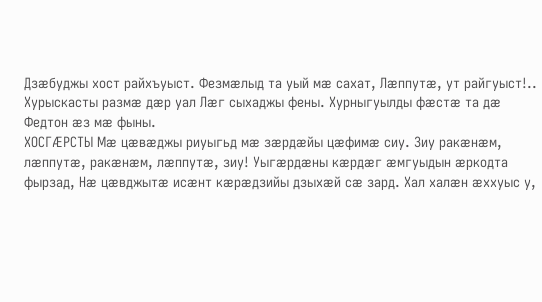Дзæбуджы хост райхъуыст. Фезмæлыд та уый мæ сахат, Лæппутæ, ут райгуыст!.. Хурыскасты размæ дæр уал Лæг сыхаджы фены. Хурныгуылды фæстæ та дæ Федтон æз мæ фыны.
ХОСГÆРСТЫ Мæ цæвæджы риуыгьд мæ зæрдæйы цæфимæ сиу. Зиу ракæнæм, лæппутæ, ракæнæм, лæппутæ, зиу! Уыгæрдæны кæрдæг æмгуыдын æркодта фырзад, Нæ цæвджытæ исæнт кæрæдзийы дзыхæй сæ зард. Хал халæн æххуыс у,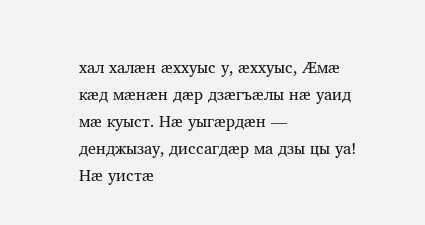хал халæн æххуыс у, æххуыс, Æмæ кæд мæнæн дæр дзæгъæлы нæ уаид мæ куыст. Нæ уыгæрдæн — денджызау, диссагдæр ма дзы цы уа! Нæ уистæ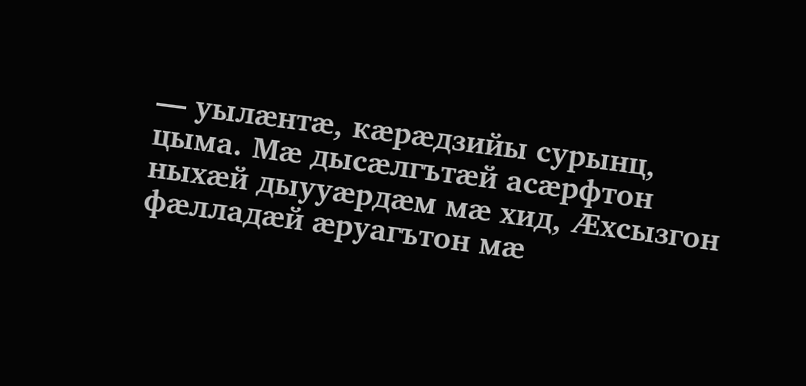— уылæнтæ, кæрæдзийы сурынц, цыма. Мæ дысæлгътæй асæрфтон ныхæй дыууæрдæм мæ хид, Æхсызгон фæлладæй æруагътон мæ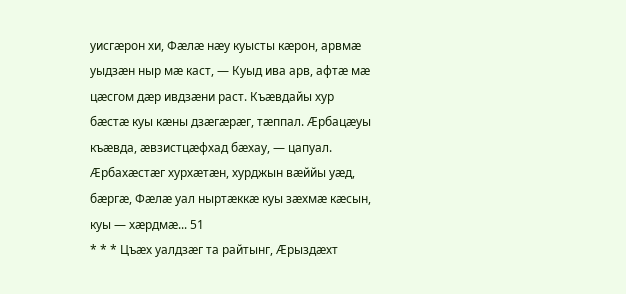уисгæрон хи, Фæлæ нæу куысты кæрон, арвмæ уыдзæн ныр мæ каст, — Куыд ива арв, афтæ мæ цæсгом дæр ивдзæни раст. Къæвдайы хур бæстæ куы кæны дзæгæрæг, тæппал. Æрбацæуы къæвда, æвзистцæфхад бæхау, — цапуал. Æрбахæстæг хурхæтæн, хурджын вæййы уæд, бæргæ, Фæлæ уал ныртæккæ куы зæхмæ кæсын, куы — хæрдмæ... 51
* * * Цъæх уалдзæг та райтынг, Æрыздæхт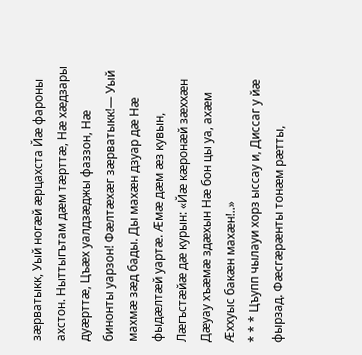зæрватыкк, Уый ногæй æрцахста Йæ фароны ахстон. Ныттыгътам дæм тæрттæ, Нæ хæдзары дуæрттæ, Цъæх уалдзæджы фаззон, Нæ бинонты уарзон! Фæлтæхæг зæрватыкк!— Уый махмæ зæд бады. Ды махæн дзуар дæ Нæ фыдæлтæй уартæ. Æмæ дæм æз кувын, Лæгъстæйæ дæ курын: «Йæ кæронæй зæххæн Дæуау хъæмæ здæхын Нæ бон цы уа, ахæм Æххуыс бакæн махæн!..»
* * * Цъупп чылауи хорз ыссау и, Диссаг у йæ фырзад. Фæсгæрæнты тонæм рæтты,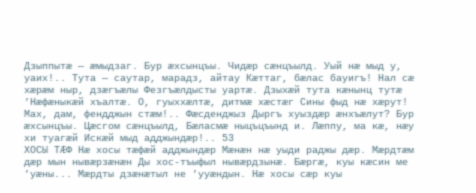Дзыппытæ — æмыдзаг. Бур æхсынцъы. Чидæр сæнцъылд. Уый нæ мыд у, уаих!.. Тута — саутар, марадз, айтау Кæттаг, бæлас бауигъ! Нал сæ хæрæм ныр, дзæгъæлы Фезгъæлдысты уартæ. Дзыхæй тута кæнынц тутæ ’Нæфæныкæй хъалтæ. О, гуыххæлтæ, дитмæ хæстæг Сины фыд нæ хæрут! Мах, дам, фендджын стæм!.. Фæсденджыз Дыргъ хуыздæр æнхъæлут? Бур æхсынцъы. Цæсгом сæнцъылд, Бæласмæ ныцъцъынд и. Лæппу, ма кæ, нæу хи туагæй Искæй мыд адджындæр!.. 53
ХОСЫ ТÆФ Нæ хосы тæфæй адджындæр Мæнæн нæ уыди раджы дæр. Мæрдтæм дæр мын нывæрзæнæн Ды хос-тъыфыл нывæрдзынæ. Бæргæ, куы кæсин ме ’уæны... Мæрдты дзæнæтыл не ’ууæндын. Нæ хосы сæр куы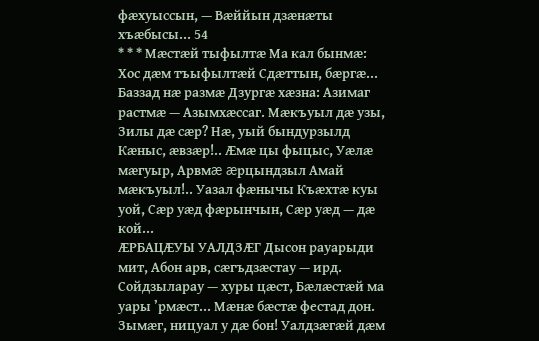фæхуыссын, — Вæййын дзæнæты хъæбысы... 54
* * * Мæстæй тыфылтæ Ма кал бынмæ: Хос дæм тъыфылтæй Сдæттын, бæргæ... Баззад нæ размæ Дзургæ хæзна: Азимаг растмæ — Азымхæссаг. Мæкъуыл дæ узы, Зилы дæ сæр? Нæ, уый бындурзылд Кæныс, æвзæр!.. Æмæ цы фыцыс, Уæлæ мæгуыр, Арвмæ æрцындзыл Амай мæкъуыл!.. Уазал фæнычы Къæхтæ куы уой, Сæр уæд фæрынчын, Сæр уæд — дæ кой...
ÆРБАЦÆУЫ УАЛДЗÆГ Дысон рауарыди мит, Абон арв, сæгъдзæстау — ирд. Сойдзыларау — хуры цæст, Бæлæстæй ма уары ’рмæст... Мæнæ бæстæ фестад дон. Зымæг, ницуал у дæ бон! Уалдзæгæй дæм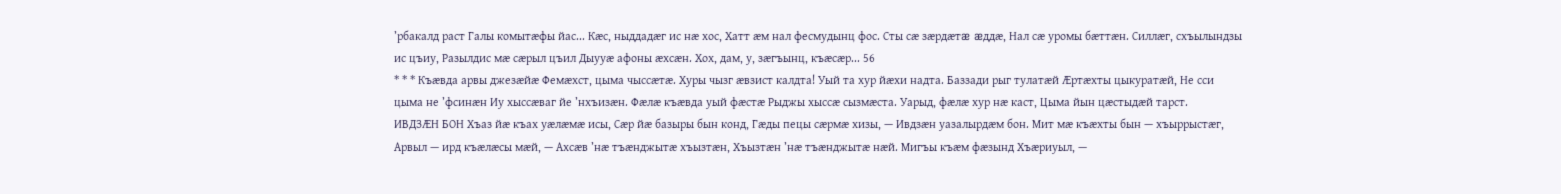’рбакалд раст Галы комытæфы йас... Кæс, ныддадæг ис нæ хос, Хатт æм нал фесмудынц фос. Сты сæ зæрдæтæ æддæ, Нал сæ уромы бæттæн. Силлæг, схъылындзы ис цъиу, Разылдис мæ сæрыл цъил Дыууæ афоны æхсæн. Хох, дам, у, зæгъынц, къæсæр... 56
* * * Къæвда арвы джезæйæ Фемæхст, цыма чыссæтæ. Хуры чызг æвзист калдта! Уый та хур йæхи надта. Баззади рыг тулатæй Æртæхты цыкуратæй, Не сси цыма не ’фсинæн Иу хыссæваг йе ’нхъизæн. Фæлæ къæвда уый фæстæ Рыджы хыссæ сызмæста. Уарыд, фæлæ хур нæ каст, Цыма йын цæстыдæй тарст.
ИВДЗÆН БОН Хъаз йæ къах уæлæмæ исы, Сæр йæ базыры бын конд, Гæды пецы сæрмæ хизы, — Ивдзæн уазалырдæм бон. Мит мæ къæхты бын — хъыррыстæг, Арвыл — ирд къæлæсы мæй, — Ахсæв ’нæ тъæнджытæ хъызтæн, Хъызтæн ’нæ тъæнджытæ нæй. Мигъы къæм фæзынд Хъæриуыл, —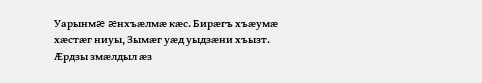Уарынмæ æнхъæлмæ кæс. Бирæгъ хъæумæ хæстæг ниуы, Зымæг уæд уыдзæни хъызт. Æрдзы змæлдыл æз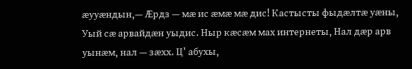æууæндын,— Æрдз — мæ ис æмæ мæ дис! Кастысты фыдæлтæ уæны, Уый сæ арвайдæн уыдис. Ныр кæсæм мах интернеты, Нал дæр арв уынæм, нал — зæхх. Ц’ абухы,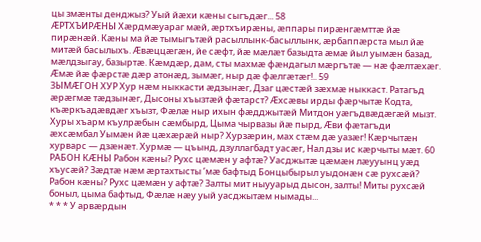цы змæнты денджыз? Уый йæхи кæны сыгъдæг... 58
ÆРТХЪИРÆНЫ Хæрдмæуараг мæй, æртхъирæны, æппары пирæнгæмттæ йæ пирæнæй. Кæны ма йæ тымыгътæй расыллынк-басыллынк, æрбаппæрста мыл йæ митæй басылыхъ. Æвæццæгæн, йе сæфт, йæ мæлæт базыдта æмæ йыл уымæн базад, мæлдзыгау, базыртæ. Кæмдæр, дам, сты махмæ фæндагыл мæргътæ — нæ фæлтæхæг. Æмæ йæ фæрстæ дæр атонæд, зымæг, ныр дæ фæлгæтæг!.. 59
ЗЫМÆГОН ХУР Хур нæм ныккасти æдзынæг, Дзаг цæстæй зæхмæ ныккаст. Ратагъд æрæгмæ тæдзынæг, Дысоны хъызтæй фæтарст? Æхсæвы ирды фæрчытæ Кодта, къæркъадæвдæг хъызт, Фæлæ ныр ихын фæдджытæй Митдон уæгъдвæдæгæй мызт. Хуры хъарм къулрæбын сæмбырд, Цыма чырвазы йæ пырд, Æви фæтагъди æхсæмбал Уымæн йæ цæхæрæй ныр? Хурзæрин, мах стæм дæ уазæг! Кæрчытæн хурварс — дзæнæт. Хурмæ — цъынд, дзуллагбадт уасæг, Нал дзы ис кæрчыты мæт. 60
РАБОН КÆНЫ Рабон кæны? Рухс цæмæн у афтæ? Уасджытæ цæмæн лæууынц уæд хъусæй? Зæдтæ нæм æртахтысты ’мæ бафтыд Бонцыбырыл уыдонæн сæ рухсæй? Рабон кæны? Рухс цæмæн у афтæ? Залты мит ныууарыд дысон, залты! Миты рухсæй боныл, цыма бафтыд, Фæлæ нæу уый уасджытæм нымады...
* * * У арвæрдын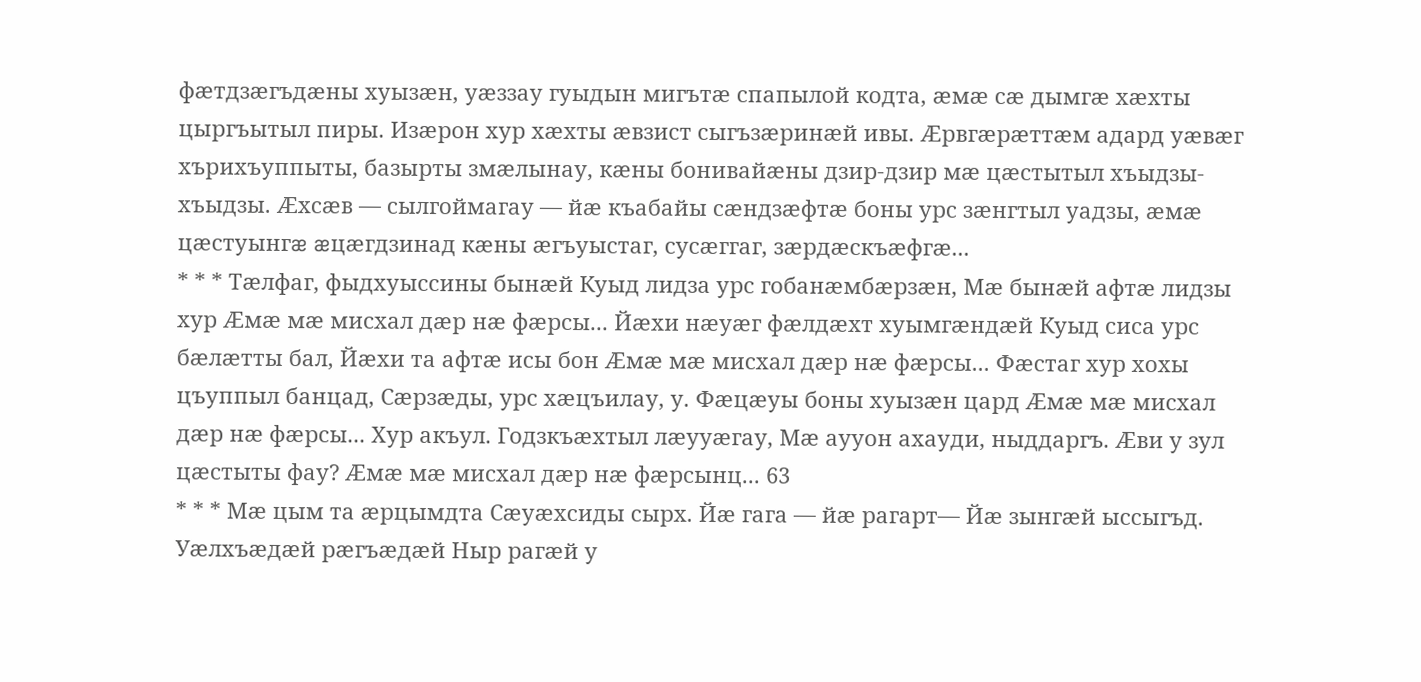фæтдзæгъдæны хуызæн, уæззау гуыдын мигътæ спапылой кодта, æмæ сæ дымгæ хæхты цыргъытыл пиры. Изæрон хур хæхты æвзист сыгъзæринæй ивы. Æрвгæрæттæм адард уæвæг хърихъуппыты, базырты змæлынау, кæны бонивайæны дзир-дзир мæ цæстытыл хъыдзы-хъыдзы. Æхсæв — сылгоймагау — йæ къабайы сæндзæфтæ боны урс зæнгтыл уадзы, æмæ цæстуынгæ æцæгдзинад кæны æгъуыстаг, сусæггаг, зæрдæскъæфгæ...
* * * Тæлфаг, фыдхуыссины бынæй Куыд лидза урс гобанæмбæрзæн, Мæ бынæй афтæ лидзы хур Æмæ мæ мисхал дæр нæ фæрсы... Йæхи нæуæг фæлдæхт хуымгæндæй Куыд сиса урс бæлæтты бал, Йæхи та афтæ исы бон Æмæ мæ мисхал дæр нæ фæрсы... Фæстаг хур хохы цъуппыл банцад, Сæрзæды, урс хæцъилау, у. Фæцæуы боны хуызæн цард Æмæ мæ мисхал дæр нæ фæрсы... Хур акъул. Годзкъæхтыл лæууæгау, Мæ аууон ахауди, ныддаргъ. Æви у зул цæстыты фау? Æмæ мæ мисхал дæр нæ фæрсынц... 63
* * * Мæ цым та æрцымдта Сæуæхсиды сырх. Йæ гага — йæ рагарт— Йæ зынгæй ыссыгъд. Уæлхъæдæй рæгъæдæй Ныр рагæй у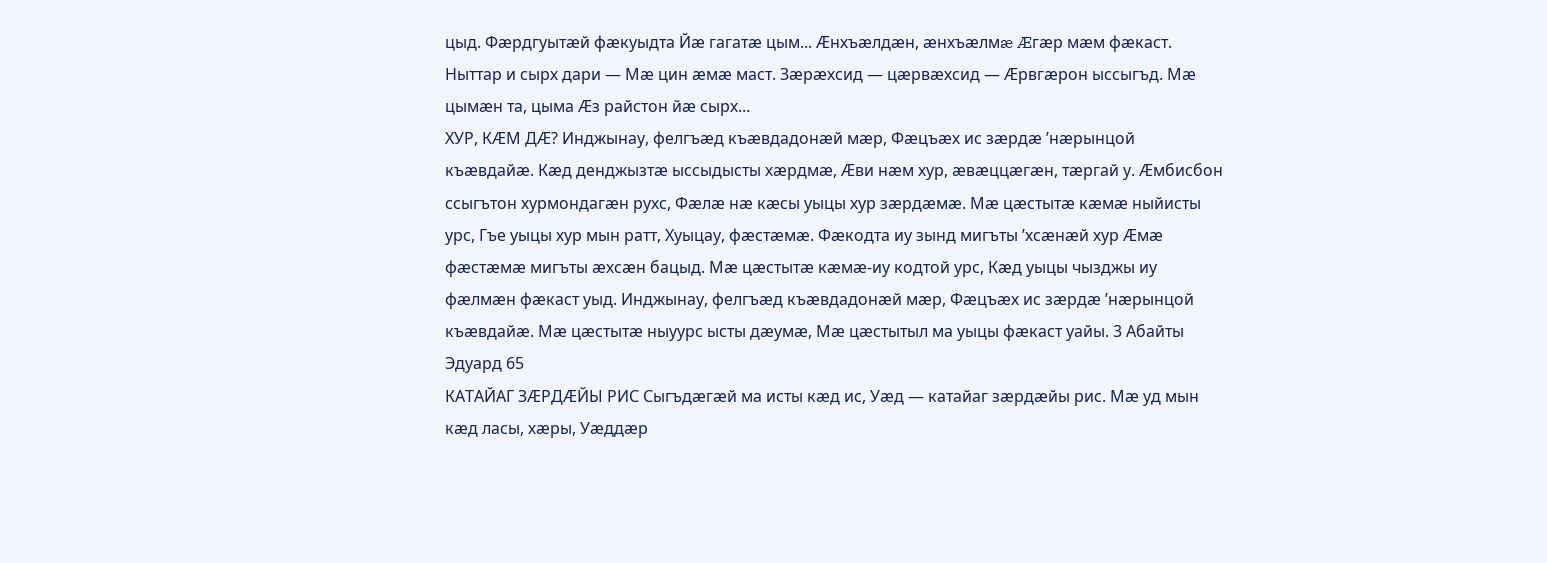цыд. Фæрдгуытæй фæкуыдта Йæ гагатæ цым... Æнхъæлдæн, æнхъæлмæ Æгæр мæм фæкаст. Ныттар и сырх дари — Мæ цин æмæ маст. Зæрæхсид — цæрвæхсид — Æрвгæрон ыссыгъд. Мæ цымæн та, цыма Æз райстон йæ сырх...
ХУР, КÆМ ДÆ? Инджынау, фелгъæд къæвдадонæй мæр, Фæцъæх ис зæрдæ ’нæрынцой къæвдайæ. Кæд денджызтæ ыссыдысты хæрдмæ, Æви нæм хур, æвæццæгæн, тæргай у. Æмбисбон ссыгътон хурмондагæн рухс, Фæлæ нæ кæсы уыцы хур зæрдæмæ. Мæ цæстытæ кæмæ ныйисты урс, Гъе уыцы хур мын ратт, Хуыцау, фæстæмæ. Фæкодта иу зынд мигъты ’хсæнæй хур Æмæ фæстæмæ мигъты æхсæн бацыд. Мæ цæстытæ кæмæ-иу кодтой урс, Кæд уыцы чызджы иу фæлмæн фæкаст уыд. Инджынау, фелгъæд къæвдадонæй мæр, Фæцъæх ис зæрдæ ’нæрынцой къæвдайæ. Мæ цæстытæ ныуурс ысты дæумæ, Мæ цæстытыл ма уыцы фæкаст уайы. 3 Абайты Эдуард 65
КАТАЙАГ ЗÆРДÆЙЫ РИС Сыгъдæгæй ма исты кæд ис, Уæд — катайаг зæрдæйы рис. Мæ уд мын кæд ласы, хæры, Уæддæр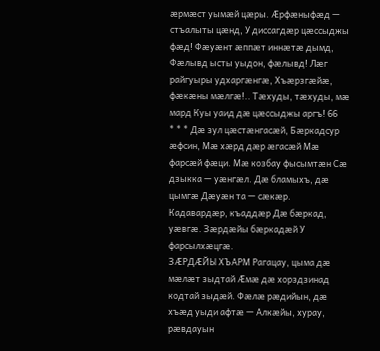æрмæст уымæй цæры. Æрфæныфæд — стъалыты цæнд, У диссагдæр цæссыджы фæд! Фæуæнт æппæт иннæтæ дымд, Фæлывд ысты уыдон, фæлывд! Лæг райгуыры удхаргæнгæ, Хъæрзгæйæ, фæкæны мæлгæ!.. Тæхуды, тæхуды, мæ мард Куы уаид дæ цæссыджы аргъ! 66
* * * Дæ зул цæстæнгасæй, Бæркадсур æфсин, Мæ хæрд дæр æгасæй Мæ фарсæй фæци. Мæ козбау фысымтæн Сæ дзыкка — уæнгæл. Дæ бламыхъ, дæ цымгæ Дæуæн та — сæкæр. Кадавардæр, къаддæр Дæ бæркад, уæвгæ. Зæрдæйы бæркадæй У фарсылхæцгæ.
ЗÆРДÆЙЫ ХЪАРМ Рагацау, цыма дæ мæлæт зыдтай Æмæ дæ хорздзинад кодтай зыдæй. Фæлæ рæдийын, дæ хъæд уыди афтæ — Алкæйы, хурау, рæвдауын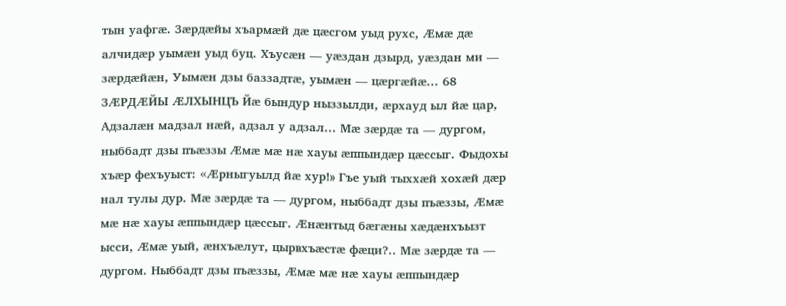тын уафгæ. Зæрдæйы хъармæй дæ цæсгом уыд рухс, Æмæ дæ алчидæр уымæн уыд буц. Хъусæн — уæздан дзырд, уæздан ми — зæрдæйæн, Уымæн дзы баззадтæ, уымæн — цæргæйæ... 68
ЗÆРДÆЙЫ ÆЛХЫНЦЪ Йæ бындур ныззылди, æрхауд ыл йæ цар, Адзалæн мадзал нæй, адзал у адзал... Мæ зæрдæ та — дургом, ныббадт дзы пъæззы Æмæ мæ нæ хауы æппындæр цæссыг. Фыдохы хъæр фехъуыст: «Æрныгуылд йæ хур!» Гъе уый тыххæй хохæй дæр нал тулы дур. Мæ зæрдæ та — дургом, ныббадт дзы пъæззы, Æмæ мæ нæ хауы æппындæр цæссыг. Æнæнтыд бæгæны хæдæнхъызт ысси, Æмæ уый, æнхъæлут, цырвхъæстæ фæци?.. Мæ зæрдæ та — дургом. Ныббадт дзы пъæззы, Æмæ мæ нæ хауы æппындæр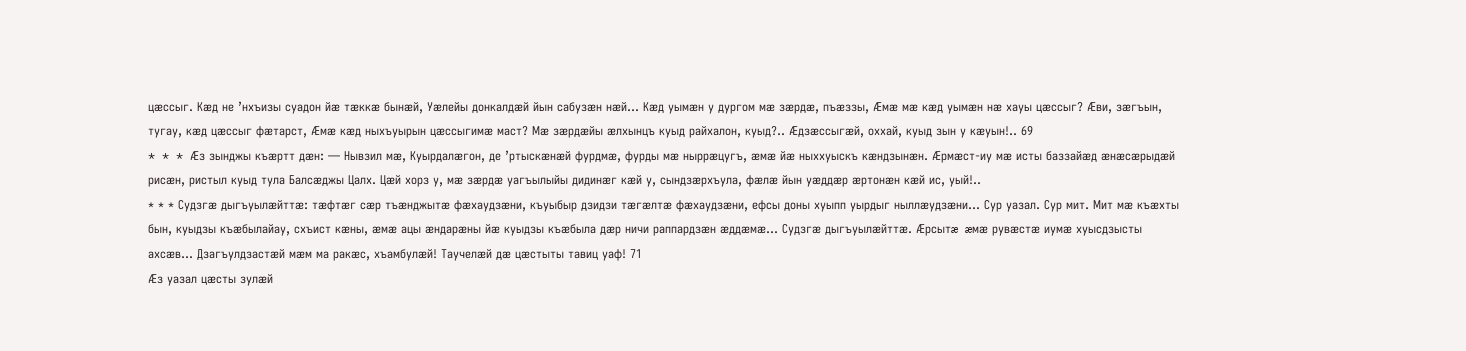цæссыг. Кæд не ’нхъизы суадон йæ тæккæ бынæй, Уæлейы донкалдæй йын сабузæн нæй... Кæд уымæн у дургом мæ зæрдæ, пъæззы, Æмæ мæ кæд уымæн нæ хауы цæссыг? Æви, зæгъын, тугау, кæд цæссыг фæтарст, Æмæ кæд ныхъуырын цæссыгимæ маст? Мæ зæрдæйы æлхынцъ куыд райхалон, куыд?.. Æдзæссыгæй, оххай, куыд зын у кæуын!.. 69
* * * Æз зынджы къæртт дæн: — Нывзил мæ, Куырдалæгон, де ’ртыскæнæй фурдмæ, фурды мæ ныррæцугъ, æмæ йæ ныххуыскъ кæндзынæн. Æрмæст-иу мæ исты баззайæд æнæсæрыдæй рисæн, ристыл куыд тула Балсæджы Цалх. Цæй хорз у, мæ зæрдæ уагъылыйы дидинæг кæй у, сындзæрхъула, фæлæ йын уæддæр æртонæн кæй ис, уый!..
* * * Судзгæ дыгъуылæйттæ: тæфтæг сæр тъæнджытæ фæхаудзæни, къуыбыр дзидзи тæгæлтæ фæхаудзæни, ефсы доны хуыпп уырдыг ныллæудзæни... Сур уазал. Сур мит. Мит мæ къæхты бын, куыдзы къæбылайау, схъист кæны, æмæ ацы æндарæны йæ куыдзы къæбыла дæр ничи раппардзæн æддæмæ... Судзгæ дыгъуылæйттæ. Æрсытæ æмæ рувæстæ иумæ хуысдзысты ахсæв... Дзагъулдзастæй мæм ма ракæс, хъамбулæй! Таучелæй дæ цæстыты тавиц уаф! 71
Æз уазал цæсты зулæй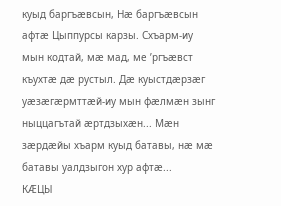куыд баргъæвсын, Нæ баргъæвсын афтæ Цыппурсы карзы. Схъарм-иу мын кодтай, мæ мад, ме ’ргъæвст къухтæ дæ рустыл. Дæ куыстдæрзæг уæзæгæрмттæй-иу мын фæлмæн зынг ныццагътай æртдзыхæн... Мæн зæрдæйы хъарм куыд батавы, нæ мæ батавы уалдзыгон хур афтæ...
КÆЦЫ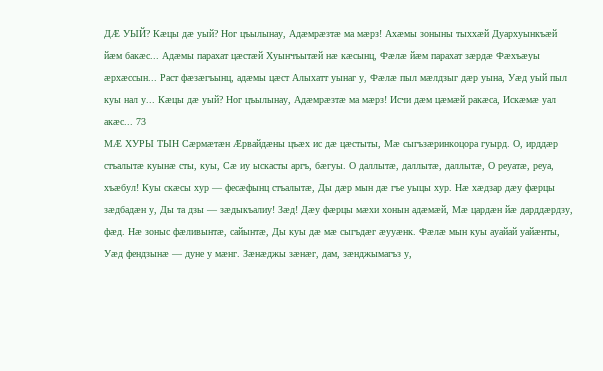ДÆ УЫЙ? Кæцы дæ уый? Ног цъылынау, Адæмрæзтæ ма мæрз! Ахæмы зоныны тыххæй Дуархуынкъæй йæм бакæс... Адæмы парахат цæстæй Хуынчъытæй нæ кæсынц, Фæлæ йæм парахат зæрдæ Фæхъæуы æрхæссын... Раст фæзæгъынц, адæмы цæст Алыхатт уынаг у, Фæлæ пыл мæлдзыг дæр уына, Уæд уый пыл куы нал у... Кæцы дæ уый? Ног цъылынау, Адæмрæзтæ ма мæрз! Исчи дæм цæмæй ракæса, Искæмæ уал акæс... 73
МÆ ХУРЫ ТЫН Сæрмæтæн Æрвайдæны цъæх ис дæ цæстыты, Мæ сыгъзæринкоцора гуырд. О, ирддæр стъалытæ куынæ сты, куы, Сæ иу ыскасты аргъ, бæгуы. О даллытæ, даллытæ, даллытæ, О реуатæ, реуа, хъæбул! Куы скæсы хур — фесæфынц стъалытæ, Ды дæр мын дæ гъе уыцы хур. Нæ хæдзар дæу фæрцы зæдбадæн у, Ды та дзы — зæдыкъалиу! Зæд! Дæу фæрцы мæхи хонын адæмæй, Мæ цардæн йæ дарддæрдзу, фæд. Нæ зоныс фæливынтæ, сайынтæ, Ды куы дæ мæ сыгъдæг æууæнк. Фæлæ мын куы ауайай уайæнты, Уæд фендзынæ — дуне у мæнг. Зæнæджы зæнæг, дам, зæнджымагъз у,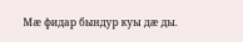Мæ фидар бындур куы дæ ды.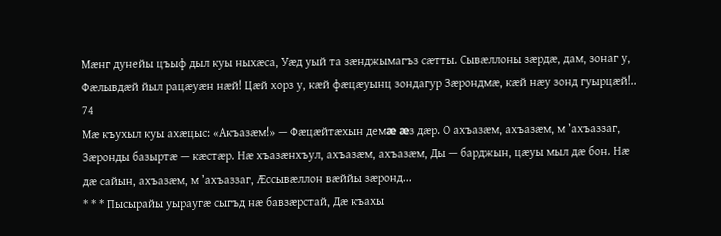Мæнг дунейы цъыф дыл куы ныхæса, Уæд уый та зæнджымагъз сæтты. Сывæллоны зæрдæ, дам, зонаг у, Фæлывдæй йыл рацæуæн нæй! Цæй хорз у, кæй фæцæуынц зондагур Зæрондмæ, кæй нæу зонд гуырцæй!.. 74
Мæ къухыл куы ахæцыс: «Акъазæм!» — Фæцæйтæхын демæ æз дæр. О ахъазæм, ахъазæм, м ’ахъаззаг, Зæронды базыртæ — кæстæр. Нæ хъазæнхъул, ахъазæм, ахъазæм, Ды — барджын, цæуы мыл дæ бон. Нæ дæ сайын, ахъазæм, м ’ахъаззаг, Æссывæллон вæййы зæронд...
* * * Пысырайы уыраугæ сыгъд нæ бавзæрстай, Дæ къахы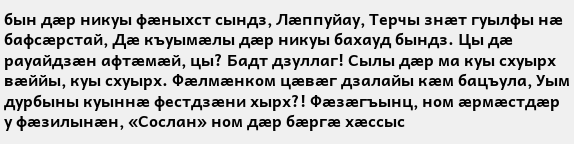бын дæр никуы фæныхст сындз, Лæппуйау, Терчы знæт гуылфы нæ бафсæрстай, Дæ къуымæлы дæр никуы бахауд бындз. Цы дæ рауайдзæн афтæмæй, цы? Бадт дзуллаг! Сылы дæр ма куы схуырх вæййы, куы схуырх. Фæлмæнком цæвæг дзалайы кæм бацъула, Уым дурбыны куыннæ фестдзæни хырх?! Фæзæгъынц, ном æрмæстдæр у фæзилынæн, «Сослан» ном дæр бæргæ хæссыс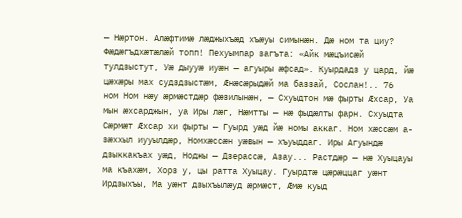— Нæртон. Алæфтимæ лæджыхъæд хъæуы симынæн. Дæ ном та циу? Фæдæгъдхæтæлæй топп! Пехуымпар загъта: «Айк мæцъисæй тулдзыстут, Уæ дыууæ иуæн — агуыры æфсад». Куырдадз у цард, йæ цæхæры мах судздзыстæм, Æнæсæрыдæй ма баззай, Сослан!.. 76
ном Ном нæу æрмæстдæр фæзилынæн, — Схуыдтон мæ фырты Æхсар, Уа мын æхсарджын, уа Иры лæг, Нæмтты — нæ фыдæлты фарн. Схуыдта Сæрмæт Æхсар хи фырты — Гуырд уæд йæ номы аккаг. Ном хæссæм а-зæххыл иууылдæр, Номхæссæн уæвын — хъуыддаг. Иры Агуындæ дзыккакъах уæд, Ноджы — Дзерассæ, Азау... Растдæр — нæ Хуыцауы ма къахæм, Хорз у, цы ратта Хуыцау. Гуырдтæ цæрæццаг уæнт Ирдзыхъы, Ма уæнт дзыхъылæуд æрмæст, Æмæ куыд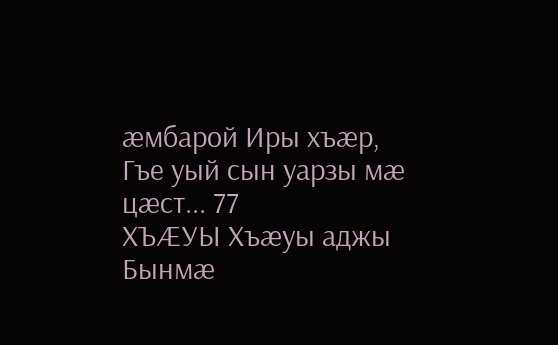æмбарой Иры хъæр, Гъе уый сын уарзы мæ цæст... 77
ХЪÆУЫ Хъæуы аджы Бынмæ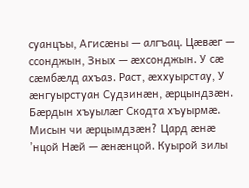суанцъы, Агисæны — алгъац. Цæвæг — ссонджын, Зных — æхсонджын. У сæ сæмбæлд ахъаз. Раст, æххуырстау, У æнгуырстуан Судзинæн, æрцындзæн. Бæрдын хъуылæг Скодта хъуырмæ. Мисын чи æрцымдзæн? Цард æнæ ’нцой Нæй — æнæнцой. Куырой зилы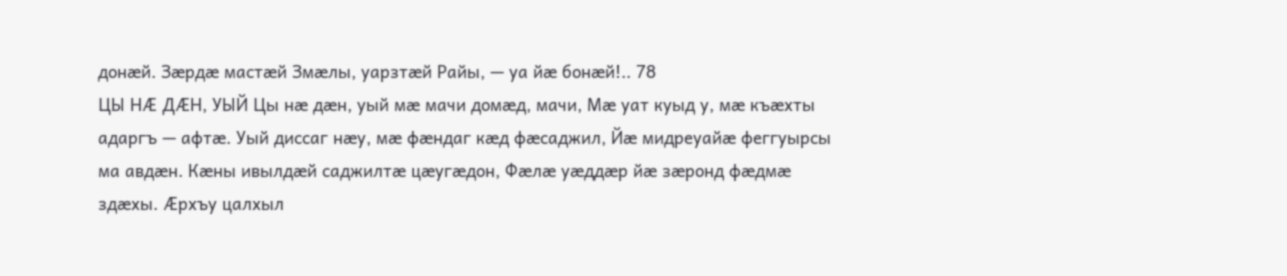донæй. Зæрдæ мастæй Змæлы, уарзтæй Райы, — уа йæ бонæй!.. 78
ЦЫ НÆ ДÆН, УЫЙ Цы нæ дæн, уый мæ мачи домæд, мачи, Мæ уат куыд у, мæ къæхты адаргъ — афтæ. Уый диссаг нæу, мæ фæндаг кæд фæсаджил, Йæ мидреуайæ феггуырсы ма авдæн. Кæны ивылдæй саджилтæ цæугæдон, Фæлæ уæддæр йæ зæронд фæдмæ здæхы. Æрхъу цалхыл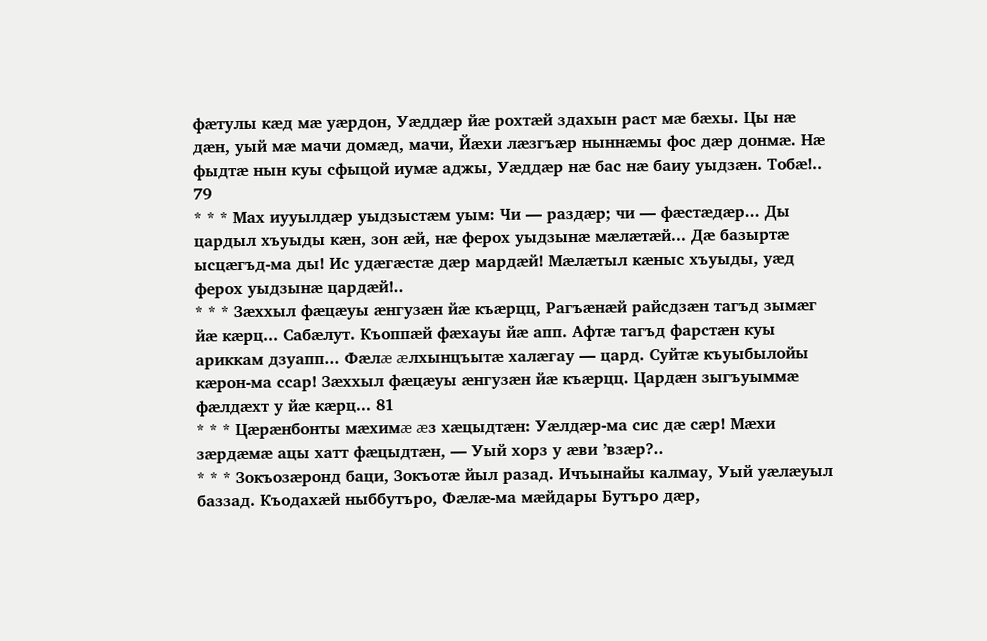фæтулы кæд мæ уæрдон, Уæддæр йæ рохтæй здахын раст мæ бæхы. Цы нæ дæн, уый мæ мачи домæд, мачи, Йæхи лæзгъæр ныннæмы фос дæр донмæ. Нæ фыдтæ нын куы сфыцой иумæ аджы, Уæддæр нæ бас нæ баиу уыдзæн. Тобæ!.. 79
* * * Мах иууылдæр уыдзыстæм уым: Чи — раздæр; чи — фæстæдæр... Ды цардыл хъуыды кæн, зон æй, нæ ферох уыдзынæ мæлæтæй... Дæ базыртæ ысцæгъд-ма ды! Ис удæгæстæ дæр мардæй! Мæлæтыл кæныс хъуыды, уæд ферох уыдзынæ цардæй!..
* * * Зæххыл фæцæуы æнгузæн йæ къæрцц, Рагъæнæй райсдзæн тагъд зымæг йæ кæрц... Сабæлут. Къоппæй фæхауы йæ апп. Афтæ тагъд фарстæн куы ариккам дзуапп... Фæлæ æлхынцъытæ халæгау — цард. Суйтæ къуыбылойы кæрон-ма ссар! Зæххыл фæцæуы æнгузæн йæ къæрцц. Цардæн зыгъуыммæ фæлдæхт у йæ кæрц... 81
* * * Цæрæнбонты мæхимæ æз хæцыдтæн: Уæлдæр-ма сис дæ сæр! Мæхи зæрдæмæ ацы хатт фæцыдтæн, — Уый хорз у æви ’взæр?..
* * * Зокъозæронд баци, Зокъотæ йыл разад. Ичъынайы калмау, Уый уæлæуыл баззад. Къодахæй ныббутъро, Фæлæ-ма мæйдары Бутъро дæр,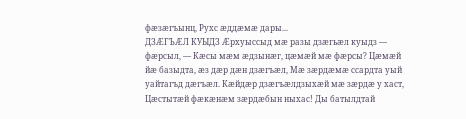фæзæгъынц, Рухс æддæмæ дары...
ДЗÆГЪÆЛ КУЫДЗ Æрхуыссыд мæ разы дзæгьæл куыдз — фæрсыл, — Кæсы мæм æдзынæг, цæмæй мæ фæрсы? Цæмæй йæ базыдта, æз дæр дæн дзæгъæл, Мæ зæрдæмæ ссардта уый уайтагъд дæгъæл. Кæйдæр дзæгъæлдзыхæй мæ зæрдæ у хаст, Цæстытæй фæкæнæм зæрдæбын ныхас! Ды батылдтай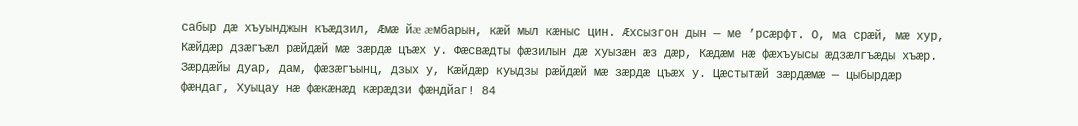сабыр дæ хъуынджын къæдзил, Æмæ йæ æмбарын, кæй мыл кæныс цин. Æхсызгон дын — ме ’рсæрфт. О, ма срæй, мæ хур, Кæйдæр дзæгъæл рæйдæй мæ зæрдæ цъæх у. Фæсвæдты фæзилын дæ хуызæн æз дæр, Кæдæм нæ фæхъуысы æдзæлгъæды хъæр. Зæрдæйы дуар, дам, фæзæгъынц, дзых у, Кæйдæр куыдзы рæйдæй мæ зæрдæ цъæх у. Цæстытæй зæрдæмæ — цыбырдæр фæндаг, Хуыцау нæ фæкæнæд кæрæдзи фæндйаг! 84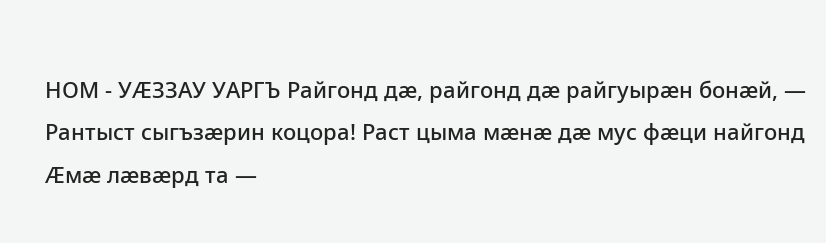НОМ - УÆЗЗАУ УАРГЪ Райгонд дæ, райгонд дæ райгуырæн бонæй, — Рантыст сыгъзæрин коцора! Раст цыма мæнæ дæ мус фæци найгонд Æмæ лæвæрд та —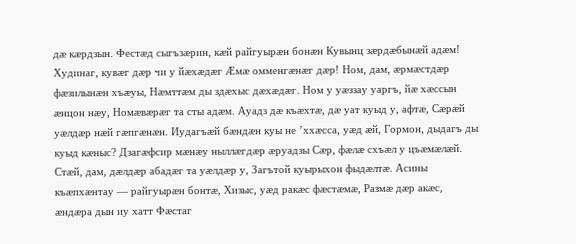дæ кæрдзын. Фестæд сыгъзæрин, кæй райгуырæн бонæн Кувынц зæрдæбынæй адæм! Худинаг, кувæг дæр чи у йæхæдæг Æмæ омменгæнæг дæр! Ном, дам, æрмæстдæр фæзилынæн хъæуы, Нæмттæм ды здæхыс дæхæдæг. Ном у уæззау уаргъ, йæ хæссын æнцон нæу, Номæвæрæг та сты адæм. Ауадз дæ къæхтæ, дæ уат куыд у, афтæ, Сæрæй уæлдæр нæй гæпгæнæн. Иудагъæй бæндæн куы не ’ххæсса, уæд æй, Гормон, дыдагъ ды куыд кæныс? Дзагæфсир мæнæу ныллæгдæр æруадзы Сæр, фæлæ схъæл у цъæмæлæй. Стæй, дам, дæлдæр абадæг та уæлдæр у, Загътой куырыхон фыдæлтæ. Асины къæпхæнтау — райгуырæн бонтæ, Хизыс, уæд ракæс фæстæмæ, Размæ дæр акæс, æндæра дын иу хатт Фæстаг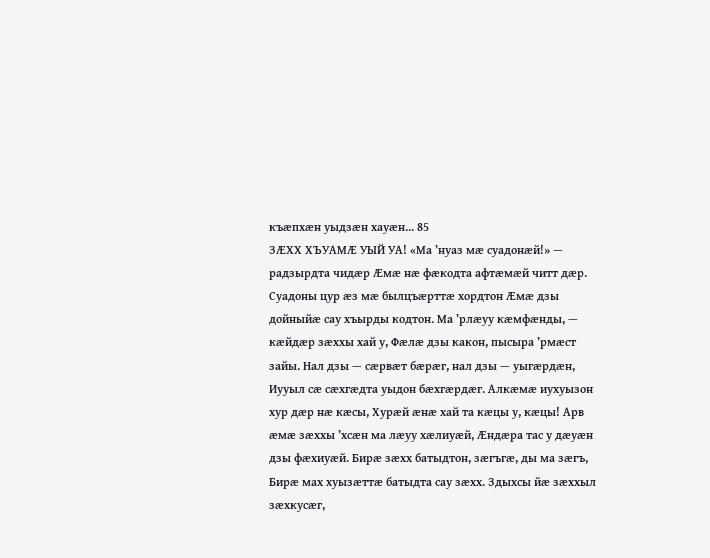къæпхæн уыдзæн хауæн... 85
ЗÆХХ ХЪУАМÆ УЫЙ УА! «Ма ’нуаз мæ суадонæй!» — радзырдта чидæр Æмæ нæ фæкодта афтæмæй читт дæр. Суадоны цур æз мæ былцъæрттæ хордтон Æмæ дзы дойныйæ сау хъырды кодтон. Ма ’рлæуу кæмфæнды, — кæйдæр зæххы хай у, Фæлæ дзы какон, пысыра ’рмæст зайы. Нал дзы — сæрвæт бæрæг, нал дзы — уыгæрдæн, Иууыл сæ сæхгæдта уыдон бæхгæрдæг. Алкæмæ иухуызон хур дæр нæ кæсы, Хурæй æнæ хай та кæцы у, кæцы! Арв æмæ зæххы ’хсæн ма лæуу хæлиуæй, Æндæра тас у дæуæн дзы фæхиуæй. Бирæ зæхх батыдтон, зæгъгæ, ды ма зæгъ, Бирæ мах хуызæттæ батыдта сау зæхх. Здыхсы йæ зæххыл зæхкусæг,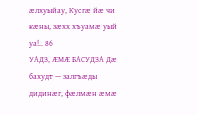æлхуыйау, Кусгæ йæ чи кæны, зæхх хъуамæ уый уа!.. 86
УАДЗ, ÆМÆ БАСУДЗА Дæ бахудт — залгъæды дидинæг, фæлмæн æмæ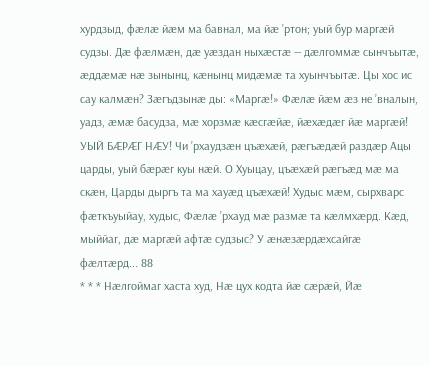хурдзыд, фæлæ йæм ма бавнал, ма йæ ’ртон; уый бур маргæй судзы. Дæ фæлмæн, дæ уæздан ныхæстæ — дæлгоммæ сынчъытæ, æддæмæ нæ зынынц, кæнынц мидæмæ та хуынчъытæ. Цы хос ис сау калмæн? Зæгъдзынæ ды: «Маргæ!» Фæлæ йæм æз не ’вналын, уадз, æмæ басудза, мæ хорзмæ кæсгæйæ, йæхæдæг йæ маргæй!
УЫЙ БÆРÆГ НÆУ! Чи ’рхаудзæн цъæхæй, рæгъæдæй раздæр Ацы царды, уый бæрæг куы нæй. О Хуыцау, цъæхæй рæгъæд мæ ма скæн, Царды дыргъ та ма хауæд цъæхæй! Худыс мæм, сырхварс фæткъуыйау, худыс, Фæлæ ’рхауд мæ размæ та кæлмхæрд. Кæд, мыййаг, дæ маргæй афтæ судзыс? У æнæзæрдæхсайгæ фæлтæрд... 88
* * * Нæлгоймаг хаста худ, Нæ цух кодта йæ сæрæй, Йæ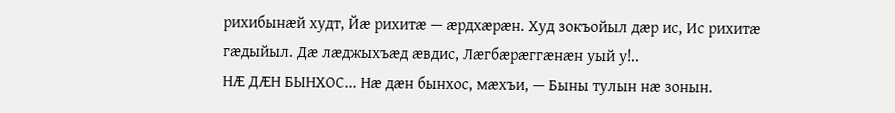рихибынæй худт, Йæ рихитæ — æрдхæрæн. Худ зокъойыл дæр ис, Ис рихитæ гæдыйыл. Дæ лæджыхъæд æвдис, Лæгбæрæггæнæн уый у!..
НÆ ДÆН БЫНХОС... Нæ дæн бынхос, мæхъи, — Быны тулын нæ зонын.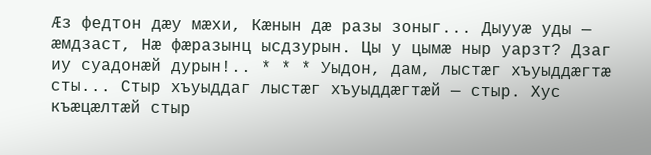Æз федтон дæу мæхи, Кæнын дæ разы зоныг... Дыууæ уды — æмдзаст, Нæ фæразынц ысдзурын. Цы у цымæ ныр уарзт? Дзаг иу суадонæй дурын!.. * * * Уыдон, дам, лыстæг хъуыддæгтæ сты... Стыр хъуыддаг лыстæг хъуыддæгтæй — стыр. Хус къæцæлтæй стыр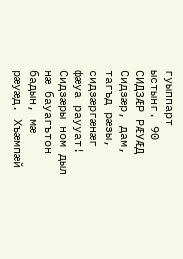гуыппарт ыстынг. 90
СИДЗÆР РÆУÆД Сидзæр, дам, тагъд рæзы, сидзæргæнæг фæуа раууат! Сидзæры ном дыл нæ бауагътон бадын, мæ рæуæд. Хъæмпæй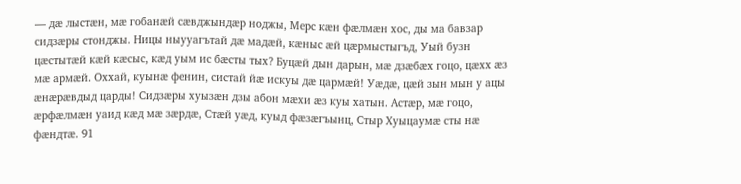— дæ лыстæн, мæ гобанæй сæвджындæр ноджы, Мерс кæн фæлмæн хос, ды ма бавзар сидзæры стонджы. Ницы ныууагътай дæ мадæй, кæныс æй цæрмыстыгъд, Уый бузн цæстытæй кæй кæсыс, кæд уым ис бæсты тых? Буцæй дын дарын, мæ дзæбæх гоцо, цæхх æз мæ армæй. Оххай, куынæ фенин, систай йæ искуы дæ цармæй! Уæдæ, цæй зын мын у ацы æнæрæвдыд царды! Сидзæры хуызæн дзы абон мæхи æз куы хатын. Астæр, мæ гоцо, æрфæлмæн уаид кæд мæ зæрдæ, Стæй уæд, куыд фæзæгъынц, Стыр Хуыцаумæ сты нæ фæндтæ. 91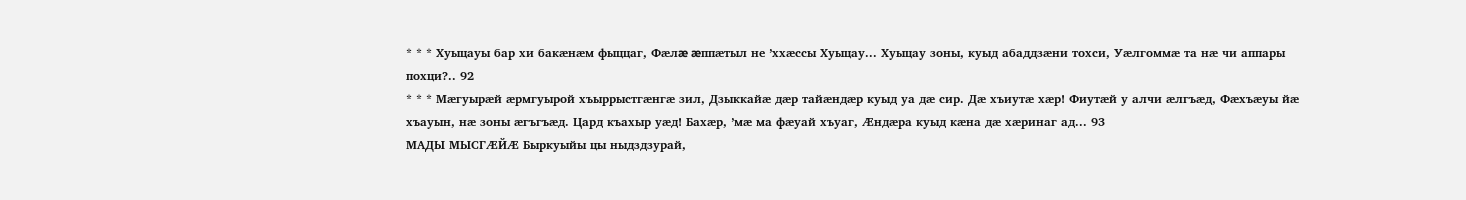* * * Хуыцауы бар хи бакæнæм фыццаг, Фæлæ æппæтыл не ’ххæссы Хуыцау... Хуыцау зоны, куыд абаддзæни тохси, Уæлгоммæ та нæ чи аппары похци?.. 92
* * * Мæгуырæй æрмгуырой хъыррыстгæнгæ зил, Дзыккайæ дæр тайæндæр куыд уа дæ сир. Дæ хъиутæ хæр! Фиутæй у алчи æлгъæд, Фæхъæуы йæ хъауын, нæ зоны æгъгъæд. Цард къахыр уæд! Бахæр, ’мæ ма фæуай хъуаг, Æндæра куыд кæна дæ хæринаг ад... 93
МАДЫ МЫСГÆЙÆ Быркуыйы цы ныдздзурай,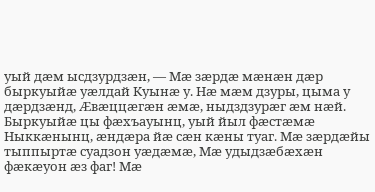уый дæм ысдзурдзæн, — Мæ зæрдæ мæнæн дæр быркуыйæ уæлдай Куынæ у. Нæ мæм дзуры, цыма у дæрдзæнд, Æвæццæгæн æмæ, ныдздзурæг æм нæй. Быркуыйæ цы фæхъауынц, уый йыл фæстæмæ Ныккæнынц, æндæра йæ сæн кæны туаг. Мæ зæрдæйы тыппыртæ суадзон уæдæмæ, Мæ удыдзæбæхæн фæкæуон æз фаг! Мæ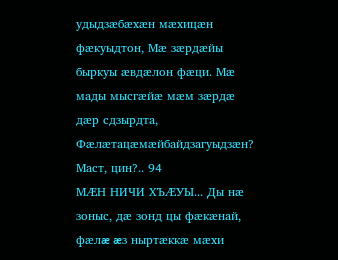удыдзæбæхæн мæхицæн фæкуыдтон, Мæ зæрдæйы быркуы æвдæлон фæци. Мæ мады мысгæйæ мæм зæрдæ дæр сдзырдта, Фæлæтацæмæйбайдзагуыдзæн? Маст, цин?.. 94
МÆН НИЧИ ХЪÆУЫ... Ды нæ зоныс, дæ зонд цы фæкæнай, фæлæ æз ныртæккæ мæхи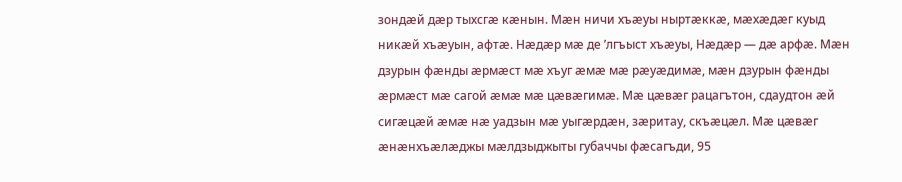зондæй дæр тыхсгæ кæнын. Мæн ничи хъæуы ныртæккæ, мæхæдæг куыд никæй хъæуын, афтæ. Нæдæр мæ де ’лгъыст хъæуы, Нæдæр — дæ арфæ. Мæн дзурын фæнды æрмæст мæ хъуг æмæ мæ рæуæдимæ, мæн дзурын фæнды æрмæст мæ сагой æмæ мæ цæвæгимæ. Мæ цæвæг рацагътон, сдаудтон æй сигæцæй æмæ нæ уадзын мæ уыгæрдæн, зæритау, скъæцæл. Мæ цæвæг æнæнхъæлæджы мæлдзыджыты губаччы фæсагъди, 95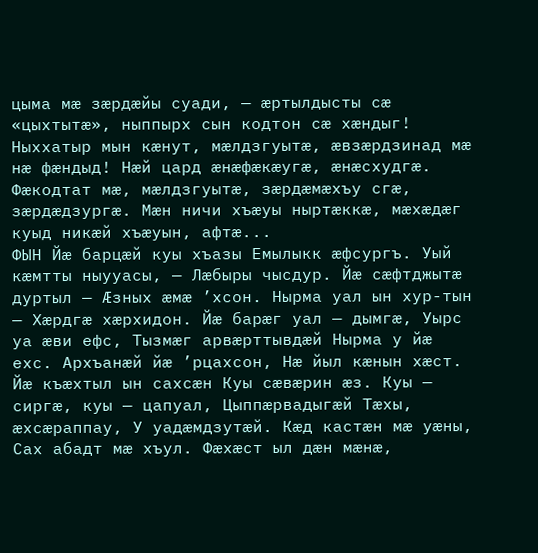цыма мæ зæрдæйы суади, — æртылдысты сæ «цыхтытæ», ныппырх сын кодтон сæ хæндыг! Ныххатыр мын кæнут, мæлдзгуытæ, æвзæрдзинад мæ нæ фæндыд! Нæй цард æнæфæкæугæ, æнæсхудгæ. Фæкодтат мæ, мæлдзгуытæ, зæрдæмæхъу сгæ, зæрдæдзургæ. Мæн ничи хъæуы ныртæккæ, мæхæдæг куыд никæй хъæуын, афтæ...
ФЫН Йæ барцæй куы хъазы Емылыкк æфсургъ. Уый кæмтты ныууасы, — Лæбыры чысдур. Йæ сæфтджытæ дуртыл — Æзных æмæ ’хсон. Нырма уал ын хур-тын — Хæрдгæ хæрхидон. Йæ барæг уал — дымгæ, Уырс уа æви ефс, Тызмæг арвæрттывдæй Нырма у йæ ехс. Архъанæй йæ ’рцахсон, Нæ йыл кæнын хæст. Йæ къæхтыл ын сахсæн Куы сæвæрин æз. Куы — сиргæ, куы — цапуал, Цыппæрвадыгæй Тæхы, æхсæраппау, У уадæмдзутæй. Кæд кастæн мæ уæны, Сах абадт мæ хъул. Фæхæст ыл дæн мæнæ,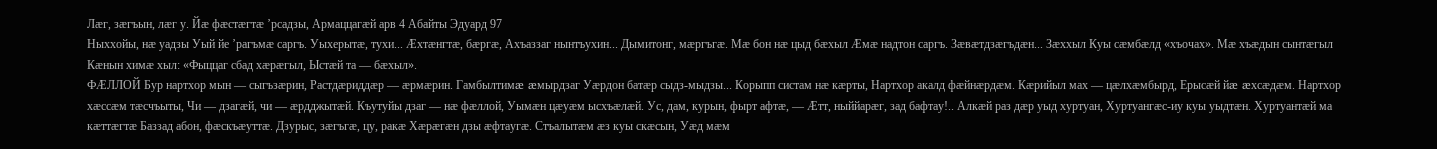Лæг, зæгъын, лæг у. Йæ фæстæгтæ ’рсадзы, Армаццагæй арв 4 Абайты Эдуард 97
Ныххойы, нæ уадзы Уый йе ’рагъмæ саргъ. Уыхерытæ, тухи... Æхтæнгтæ, бæргæ, Ахъаззаг нынтъухин... Дымитонг, мæргъгæ. Мæ бон нæ цыд бæхыл Æмæ надтон саргъ. Зæвæтдзæгъдæн... Зæххыл Куы сæмбæлд «хъочах». Мæ хъæдын сынтæгыл Кæнын химæ хыл: «Фыццаг сбад хæрæгыл, Ыстæй та — бæхыл».
ФÆЛЛОЙ Бур нартхор мын — сыгъзæрин, Растдæриддæр — æрмæрин. Гамбылтимæ æмырдзаг Уæрдон батæр сыдз-мыдзы... Корыпп систам нæ кæрты, Нартхор акалд фæйнæрдæм. Кæрийыл мах — цæлхæмбырд, Ерысæй йæ æхсæдæм. Нартхор хæссæм тæсчъыты, Чи — дзагæй, чи — æрдджытæй. Къутуйы дзаг — нæ фæллой, Уымæн цæуæм ысхъæлæй. Ус, дам, курын, фырт афтæ, — Æтт, ныййарæг, зад бафтау!.. Алкæй раз дæр уыд хуртуан, Хуртуангæс-иу куы уыдтæн. Хуртуантæй ма кæттæгтæ Баззад абон, фæскъæуттæ. Дзурыс, зæгъгæ, цу, ракæ Хæрæгæн дзы æфтаугæ. Стъалытæм æз куы скæсын, Уæд мæм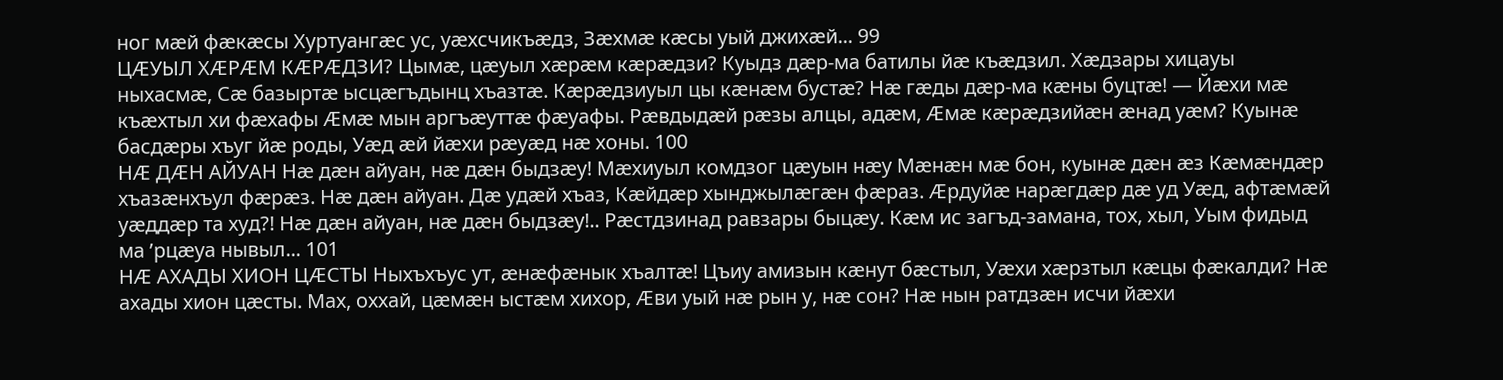ног мæй фæкæсы Хуртуангæс ус, уæхсчикъæдз, Зæхмæ кæсы уый джихæй... 99
ЦÆУЫЛ ХÆРÆМ КÆРÆДЗИ? Цымæ, цæуыл хæрæм кæрæдзи? Куыдз дæр-ма батилы йæ къæдзил. Хæдзары хицауы ныхасмæ, Сæ базыртæ ысцæгъдынц хъазтæ. Кæрæдзиуыл цы кæнæм бустæ? Нæ гæды дæр-ма кæны буцтæ! — Йæхи мæ къæхтыл хи фæхафы Æмæ мын аргъæуттæ фæуафы. Рæвдыдæй рæзы алцы, адæм, Æмæ кæрæдзийæн æнад уæм? Куынæ басдæры хъуг йæ роды, Уæд æй йæхи рæуæд нæ хоны. 100
НÆ ДÆН АЙУАН Нæ дæн айуан, нæ дæн быдзæу! Мæхиуыл комдзог цæуын нæу Мæнæн мæ бон, куынæ дæн æз Кæмæндæр хъазæнхъул фæрæз. Нæ дæн айуан. Дæ удæй хъаз, Кæйдæр хынджылæгæн фæраз. Æрдуйæ нарæгдæр дæ уд Уæд, афтæмæй уæддæр та худ?! Нæ дæн айуан, нæ дæн быдзæу!.. Рæстдзинад равзары быцæу. Кæм ис загъд-замана, тох, хыл, Уым фидыд ма ’рцæуа нывыл... 101
НÆ АХАДЫ ХИОН ЦÆСТЫ Ныхъхъус ут, æнæфæнык хъалтæ! Цъиу амизын кæнут бæстыл, Уæхи хæрзтыл кæцы фæкалди? Нæ ахады хион цæсты. Мах, оххай, цæмæн ыстæм хихор, Æви уый нæ рын у, нæ сон? Нæ нын ратдзæн исчи йæхи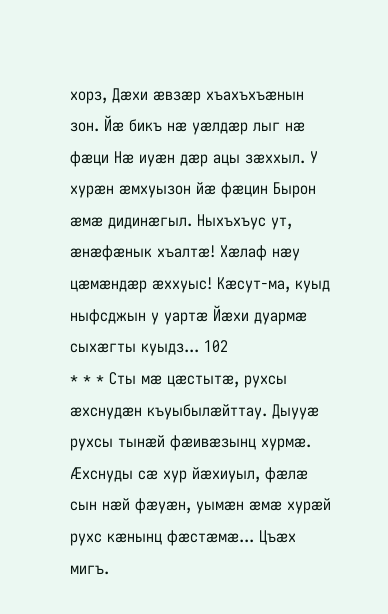хорз, Дæхи æвзæр хъахъхъæнын зон. Йæ бикъ нæ уæлдæр лыг нæ фæци Нæ иуæн дæр ацы зæххыл. У хурæн æмхуызон йæ фæцин Бырон æмæ дидинæгыл. Ныхъхъус ут, æнæфæнык хъалтæ! Хæлаф нæу цæмæндæр æххуыс! Кæсут-ма, куыд ныфсджын у уартæ Йæхи дуармæ сыхæгты куыдз... 102
* * * Сты мæ цæстытæ, рухсы æхснудæн къуыбылæйттау. Дыууæ рухсы тынæй фæивæзынц хурмæ. Æхснуды сæ хур йæхиуыл, фæлæ сын нæй фæуæн, уымæн æмæ хурæй рухс кæнынц фæстæмæ... Цъæх мигъ.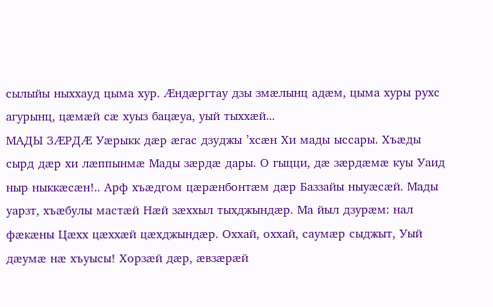сылыйы ныххауд цыма хур. Æндæргтау дзы змæлынц адæм, цыма хуры рухс агурынц, цæмæй сæ хуыз бацæуа, уый тыххæй...
МАДЫ ЗÆРДÆ Уæрыкк дæр æгас дзуджы ’хсæн Хи мады ыссары. Хъæды сырд дæр хи лæппынмæ Мады зæрдæ дары. О гыцци, дæ зæрдæмæ куы Уаид ныр ныккæсæн!.. Арф хъæдгом цæрæнбонтæм дæр Баззайы ныуæсæй. Мады уарзт, хъæбулы мастæй Нæй зæххыл тыхджындæр. Ма йыл дзурæм: нал фæкæны Цæхх цæххæй цæхджындæр. Оххай, оххай, саумæр сыджыт, Уый дæумæ нæ хъуысы! Хорзæй дæр, æвзæрæй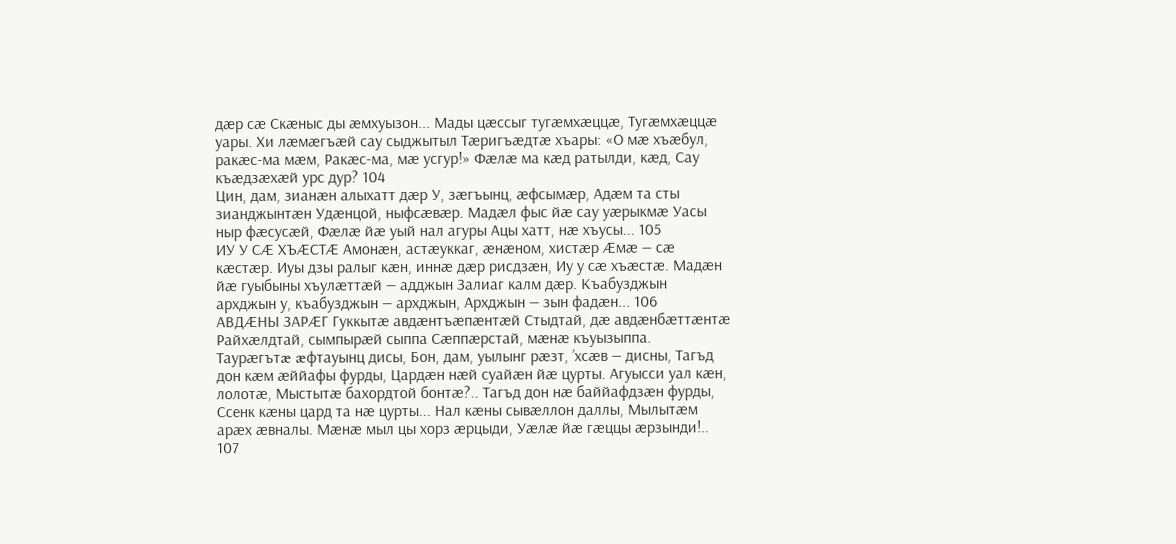дæр сæ Скæныс ды æмхуызон... Мады цæссыг тугæмхæццæ, Тугæмхæццæ уары. Хи лæмæгъæй сау сыджытыл Тæригъæдтæ хъары: «О мæ хъæбул, ракæс-ма мæм, Ракæс-ма, мæ усгур!» Фæлæ ма кæд ратылди, кæд, Сау къæдзæхæй урс дур? 104
Цин, дам, зианæн алыхатт дæр У, зæгъынц, æфсымæр, Адæм та сты зианджынтæн Удæнцой, ныфсæвæр. Мадæл фыс йæ сау уæрыкмæ Уасы ныр фæсусæй, Фæлæ йæ уый нал агуры Ацы хатт, нæ хъусы... 105
ИУ У СÆ ХЪÆСТÆ Амонæн, астæуккаг, æнæном, хистæр Æмæ — сæ кæстæр. Иуы дзы ралыг кæн, иннæ дæр рисдзæн, Иу у сæ хъæстæ. Мадæн йæ гуыбыны хъулæттæй — адджын Залиаг калм дæр. Къабузджын архджын у, къабузджын — архджын, Архджын — зын фадæн... 106
АВДÆНЫ ЗАРÆГ Гуккытæ авдæнтъæпæнтæй Стыдтай, дæ авдæнбæттæнтæ Райхæлдтай, сымпырæй сыппа Сæппæрстай, мæнæ къуызыппа. Таурæгътæ æфтауынц дисы, Бон, дам, уылынг рæзт, ’хсæв — дисны, Тагъд дон кæм æййафы фурды, Цардæн нæй суайæн йæ цурты. Агуысси уал кæн, лолотæ, Мыстытæ бахордтой бонтæ?.. Тагъд дон нæ баййафдзæн фурды, Ссенк кæны цард та нæ цурты... Нал кæны сывæллон даллы, Мылытæм арæх æвналы. Мæнæ мыл цы хорз æрцыди, Уæлæ йæ гæццы æрзынди!.. 107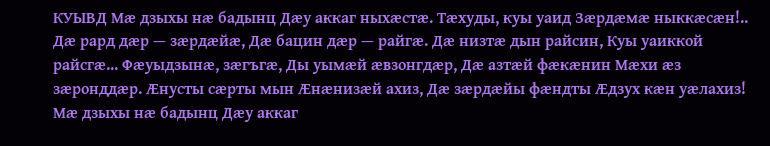КУЫВД Мæ дзыхы нæ бадынц Дæу аккаг ныхæстæ. Тæхуды, куы уаид Зæрдæмæ ныккæсæн!.. Дæ рард дæр — зæрдæйæ, Дæ бацин дæр — райгæ. Дæ низтæ дын райсин, Куы уаиккой райсгæ... Фæуыдзынæ, зæгъгæ, Ды уымæй æвзонгдæр, Дæ азтæй фæкæнин Мæхи æз зæронддæр. Æнусты сæрты мын Æнæнизæй ахиз, Дæ зæрдæйы фæндты Æдзух кæн уæлахиз! Мæ дзыхы нæ бадынц Дæу аккаг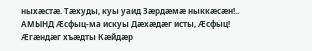ныхæстæ. Тæхуды, куы уаид Зæрдæмæ ныккæсæн!..
АМЫНД Æсфыц-ма искуы Дæхæдæг исты, Æсфыц! Æгæндæг хъæдты Кæйдæр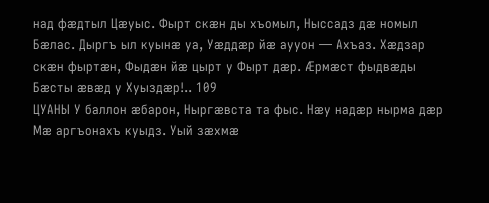над фæдтыл Цæуыс. Фырт скæн ды хъомыл, Ныссадз дæ номыл Бæлас. Дыргъ ыл куынæ уа, Уæддæр йæ аууон — Ахъаз. Хæдзар скæн фыртæн, Фыдæн йæ цырт у Фырт дæр. Æрмæст фыдвæды Бæсты æвæд у Хуыздæр!.. 109
ЦУАНЫ У баллон æбарон, Ныргæвста та фыс. Нæу надæр нырма дæр Мæ аргъонахъ куыдз. Уый зæхмæ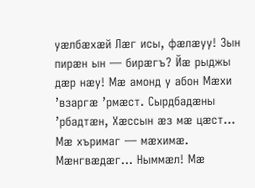уæлбæхæй Лæг исы, фæлæуу! Зын пирæн ын — бирæгъ? Йæ рыджы дæр нæу! Мæ амонд у абон Мæхи ’взаргæ ’рмæст. Сырдбадæны ’рбадтæн, Хæссын æз мæ цæст... Мæ хъримаг — мæхимæ. Мæнгвæдæг... Ныммæл! Мæ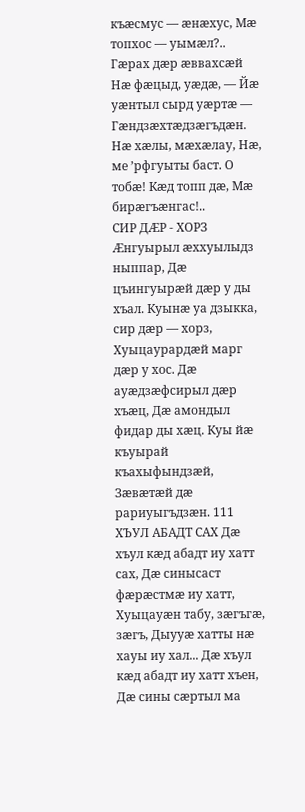къæсмус — æнæхус, Мæ топхос — уымæл?.. Гæрах дæр æввахсæй Нæ фæцыд, уæдæ, — Йæ уæнтыл сырд уæртæ — Гæндзæхтæдзæгъдæн. Нæ хæлы, мæхæлау, Нæ, ме ’рфгуыты баст. О тобæ! Кæд топп дæ, Мæ бирæгъæнгас!..
СИР ДÆР - ХОРЗ Æнгуырыл æххуылыдз ныппар, Дæ цъингуырæй дæр у ды хъал. Куынæ уа дзыкка, сир дæр — хорз, Хуыцаурардæй марг дæр у хос. Дæ ауæдзæфсирыл дæр хъæц, Дæ амондыл фидар ды хæц. Куы йæ къуырай къахыфындзæй, Зæвæтæй дæ рариуыгъдзæн. 111
ХЪУЛ АБАДТ САХ Дæ хъул кæд абадт иу хатт сах, Дæ синысаст фæрæстмæ иу хатт, Хуыцауæн табу, зæгъгæ, зæгъ, Дыууæ хатты нæ хауы иу хал... Дæ хъул кæд абадт иу хатт хъен, Дæ сины сæртыл ма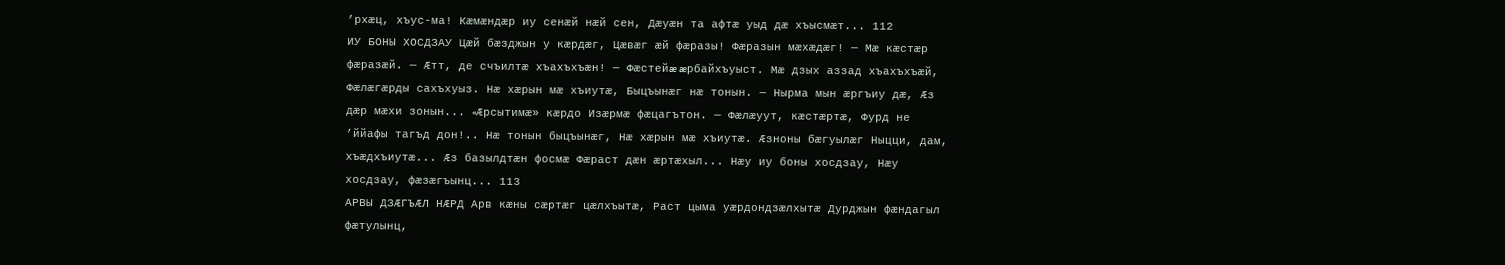’рхæц, хъус-ма! Кæмæндæр иу сенæй нæй сен, Дæуæн та афтæ уыд дæ хъысмæт... 112
ИУ БОНЫ ХОСДЗАУ Цæй бæзджын у кæрдæг, Цæвæг æй фæразы! Фæразын мæхæдæг! — Мæ кæстæр фæразæй. — Æтт, де счъилтæ хъахъхъæн! — Фæстейæ æрбайхъуыст. Мæ дзых аззад хъахъхъæй, Фæлæгæрды сахъхуыз. Нæ хæрын мæ хъиутæ, Быцъынæг нæ тонын. — Нырма мын æргъиу дæ, Æз дæр мæхи зонын... «Æрсытимæ» кæрдо Изæрмæ фæцагътон. — Фæлæуут, кæстæртæ, Фурд не ’ййафы тагъд дон!.. Нæ тонын быцъынæг, Нæ хæрын мæ хъиутæ. Æзноны бæгуылæг Ныцци, дам, хъæдхъиутæ... Æз базылдтæн фосмæ Фæраст дæн æртæхыл... Нæу иу боны хосдзау, Нæу хосдзау, фæзæгъынц... 113
АРВЫ ДЗÆГЪÆЛ НÆРД Арв кæны сæртæг цæлхъытæ, Раст цыма уæрдондзæлхытæ Дурджын фæндагыл фæтулынц,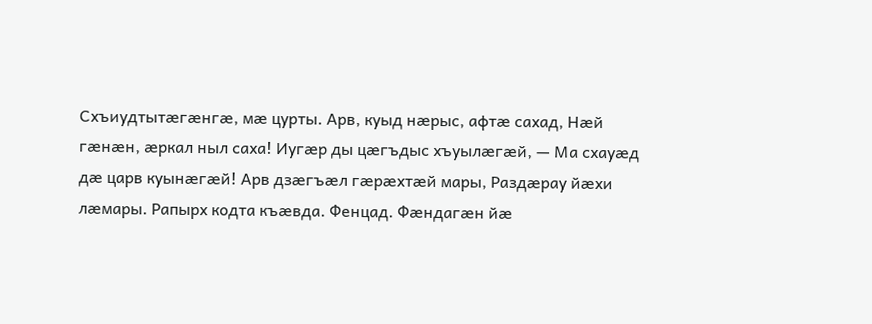Схъиудтытæгæнгæ, мæ цурты. Арв, куыд нæрыс, афтæ сахад, Нæй гæнæн, æркал ныл саха! Иугæр ды цæгъдыс хъуылæгæй, — Ма схауæд дæ царв куынæгæй! Арв дзæгъæл гæрæхтæй мары, Раздæрау йæхи лæмары. Рапырх кодта къæвда. Фенцад. Фæндагæн йæ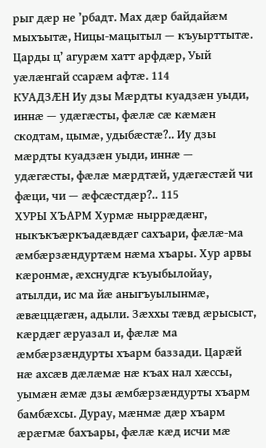рыг дæр не ’рбадт. Мах дæр байдайæм мыхъытæ, Ницы-мацытыл — къуырттытæ. Царды ц’ агурæм хатт арфдæр, Уый уæлæнгай ссарæм афтæ. 114
КУАДЗÆН Иу дзы Мæрдты куадзæн уыди, иннæ — удæгæсты, фæлæ сæ кæмæн скодтам, цымæ, удыбæстæ?.. Иу дзы мæрдты куадзæн уыди, иннæ — удæгæсты, фæлæ мæрдтæй, удæгæстæй чи фæци, чи — æфсæстдæр?.. 115
ХУРЫ ХЪАРМ Хурмæ ныррæдæнг, ныкъкъæркъадæвдæг сахъари, фæлæ-ма æмбæрзæндуртæм нæма хъары. Хур арвы кæронмæ, æхснудгæ къуыбылойау, атылди, ис ма йæ аныгъуылынмæ, æвæццæгæн, адыли. Зæххы тæвд æрысыст, кæрдæг æруазал и, фæлæ ма æмбæрзæндурты хъарм баззади. Царæй нæ ахсæв дæлæмæ нæ къах нал хæссы, уымæн æмæ дзы æмбæрзæндурты хъарм бамбæхсы. Дурау, мæнмæ дæр хъарм æрæгмæ бахъары, фæлæ кæд исчи мæ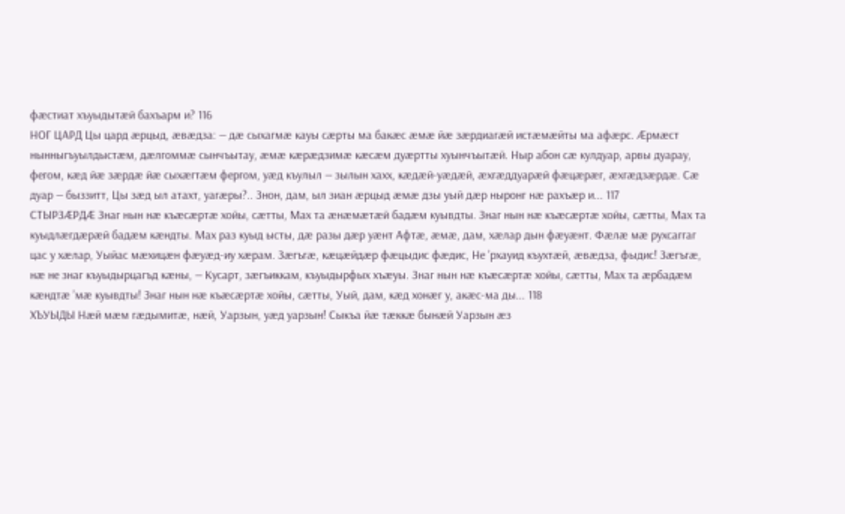фæстиат хъуыдытæй бахъарм и? 116
НОГ ЦАРД Цы цард æрцыд, æвæдза: — дæ сыхагмæ кауы сæрты ма бакæс æмæ йæ зæрдиагæй истæмæйты ма афæрс. Æрмæст нынныгъуылдыстæм, дæлгоммæ сынчъытау, æмæ кæрæдзимæ кæсæм дуæртты хуынчъытæй. Ныр абон сæ кулдуар, арвы дуарау, фегом, кæд йæ зæрдæ йæ сыхæгтæм фергом, уæд къулыл — зылын хахх, кæдæй-уæдæй, æхгæддуарæй фæцæрæг, æхгæдзæрдæ. Сæ дуар — быззитт, Цы зæд ыл атахт, уагæры?.. Знон, дам, ыл зиан æрцыд æмæ дзы уый дæр ныронг нæ рахъæр и... 117
СТЫРЗÆРДÆ Знаг нын нæ къæсæртæ хойы, сæтты, Мах та æнæмæтæй бадæм куывдты. Знаг нын нæ къæсæртæ хойы, сæтты, Мах та куыдлæгдæрæй бадæм кæндты. Мах раз куыд ысты, дæ разы дæр уæнт Афтæ, æмæ, дам, хæлар дын фæуæнт. Фæлæ мæ рухсаггаг цас у хæлар, Уыйас мæхицæн фæуæд-иу хæрам. Зæгъгæ, кæцæйдæр фæцыдис фæдис, Не ’рхауид къухтæй, æвæдза, фыдис! Зæгъгæ, нæ не знаг къуыдырцагъд кæны, — Кусарт, зæгъиккам, къуыдырфых хъæуы. Знаг нын нæ къæсæртæ хойы, сæтты, Мах та æрбадæм кæндтæ ’мæ куывдты! Знаг нын нæ къæсæртæ хойы, сæтты, Уый, дам, кæд хонæг у, акæс-ма ды... 118
ХЪУЫДЫ Нæй мæм гæдымитæ, нæй, Уарзын, уæд уарзын! Сыкъа йæ тæккæ бынæй Уарзын æз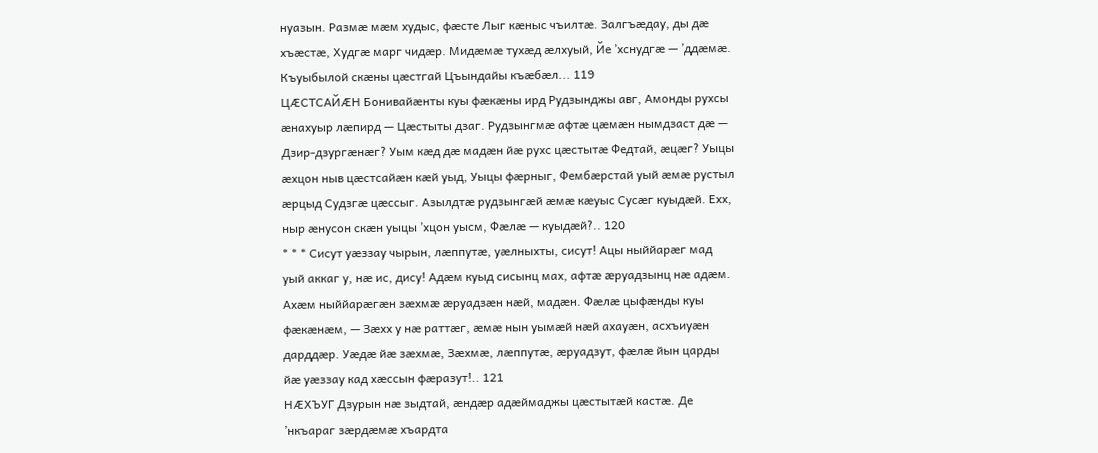нуазын. Размæ мæм худыс, фæсте Лыг кæныс чъилтæ. Залгъæдау, ды дæ хъæстæ, Худгæ марг чидæр. Мидæмæ тухæд æлхуый, Йе ’хснудгæ — ’ддæмæ. Къуыбылой скæны цæстгай Цъындайы къæбæл... 119
ЦÆСТСАЙÆН Бонивайæнты куы фæкæны ирд Рудзынджы авг, Амонды рухсы æнахуыр лæпирд — Цæстыты дзаг. Рудзынгмæ афтæ цæмæн нымдзаст дæ — Дзир-дзургæнæг? Уым кæд дæ мадæн йæ рухс цæстытæ Федтай, æцæг? Уыцы æхцон ныв цæстсайæн кæй уыд, Уыцы фæрныг, Фембæрстай уый æмæ рустыл æрцыд Судзгæ цæссыг. Азылдтæ рудзынгæй æмæ кæуыс Сусæг куыдæй. Ехх, ныр æнусон скæн уыцы ’хцон уысм, Фæлæ — куыдæй?.. 120
* * * Сисут уæззау чырын, лæппутæ, уæлныхты, сисут! Ацы ныййарæг мад уый аккаг у, нæ ис, дису! Адæм куыд сисынц мах, афтæ æруадзынц нæ адæм. Ахæм ныййарæгæн зæхмæ æруадзæн нæй, мадæн. Фæлæ цыфæнды куы фæкæнæм, — Зæхх у нæ раттæг, æмæ нын уымæй нæй ахауæн, асхъиуæн дарддæр. Уæдæ йæ зæхмæ, Зæхмæ, лæппутæ, æруадзут, фæлæ йын царды йæ уæззау кад хæссын фæразут!.. 121
НÆХЪУГ Дзурын нæ зыдтай, æндæр адæймаджы цæстытæй кастæ. Де ’нкъараг зæрдæмæ хъардта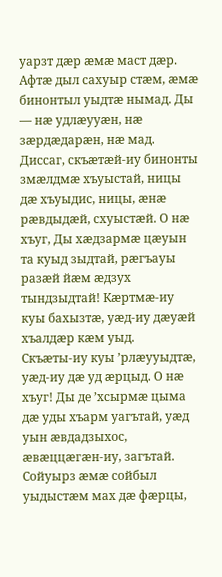уарзт дæр æмæ маст дæр. Афтæ дыл сахуыр стæм, æмæ бинонтыл уыдтæ нымад. Ды — нæ удлæууæн, нæ зæрдæдарæн, нæ мад. Диссаг, скъæтæй-иу бинонты змæлдмæ хъуыстай, ницы дæ хъуыдис, ницы, æнæ рæвдыдæй, схуыстæй. О нæ хъуг, Ды хæдзармæ цæуын та куыд зыдтай, рæгъауы разæй йæм æдзух тындзыдтай! Кæртмæ-иу куы бахызтæ, уæд-иу дæуæй хъалдæр кæм уыд.
Скъæты-иу куы ’рлæууыдтæ, уæд-иу дæ уд æрцыд. О нæ хъуг! Ды де ’хсырмæ цыма дæ уды хъарм уагътай, уæд уын æвдадзыхос, æвæццæгæн-иу, загътай. Сойуырз æмæ сойбыл уыдыстæм мах дæ фæрцы,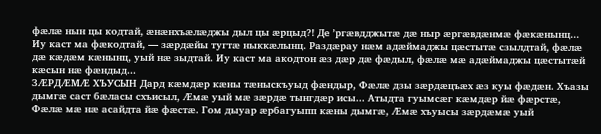фæлæ нын цы кодтай, æнæнхъæлæджы дыл цы æрцыд?! Де ’ргæвдджытæ дæ ныр æргæвдæнмæ фæкæнынц... Иу каст ма фæкодтай, — зæрдæйы тугтæ ныккæлынц. Раздæрау нæм адæймаджы цæстытæ сзылдтай, фæлæ дæ кæдæм кæнынц, уый нæ зыдтай. Иу каст ма акодтон æз дæр дæ фæдыл, фæлæ мæ адæймаджы цæстытæй кæсын нæ фæндыд...
ЗÆРДÆМÆ ХЪУСЫН Дард кæмдæр кæны тæныскъуыд фæндыр, Фæлæ дзы зæрдæцъæх æз куы фæдæн. Хъазы дымгæ саст бæласы схъисыл, Æмæ уый мæ зæрдæ тынгдæр исы... Атыдта гуымсæг кæмдæр йæ фæрстæ, Фæлæ мæ нæ асайдта йæ фæстæ. Гом дыуар æрбагуыпп кæны дымгæ, Æмæ хъуысы зæрдæмæ уый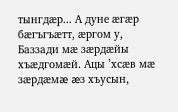тынгдæр... А дуне æгæр бæгъгъæтт, æргом у, Баззади мæ зæрдæйы хъæдгомæй. Ацы ’хсæв мæ зæрдæмæ æз хъусын,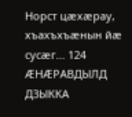Норст цæхæрау, хъахъхъæнын йæ сусæг... 124
ÆНÆРАВДЫЛД ДЗЫККА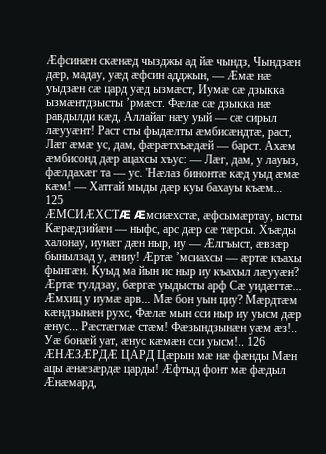Æфсинæн скæнæд чызджы ад йæ чындз, Чындзæн дæр, мадау, уæд æфсин адджын, — Æмæ нæ уыдзæн сæ цард уæд ызмæст, Иумæ сæ дзыкка ызмæнтдзысты ’рмæст. Фæлæ сæ дзыкка нæ равдылди кæд, Аллайаг нæу уый — сæ сирыл лæууæнт! Раст сты фыдæлты æмбисæндтæ, раст, Лæг æмæ ус, дам, фæрæтхъæдæй — барст. Ахæм æмбисонд дæр ацахсы хъус: — Лæг, дам, у лауыз, фæлдахæг та — ус. 'Нæлаз бинонтæ кæд уыд æмæ кæм! — Хатгай мыды дæр куы бахауы къæм... 125
ÆМСИÆХСТÆ Æмсиæхстæ, æфсымæртау, ысты Кæрæдзийæн — ныфс, арс дæр сæ тæрсы. Хъæды халонау, иунæг дæн ныр, иу — Æлгъыст, æвзæр бынылзад у, æниу! Æртæ ’мсиахсы — æртæ къахы фынгæн. Куыд ма йын ис ныр иу къахыл лæууæн? Æртæ тулдзау, бæргæ уыдысты арф Сæ уидæгтæ... Æмхиц у иумæ арв... Мæ бон уын циу? Мæрдтæм кæндзынæн рухс, Фæлæ мын сси ныр иу уысм дæр æнус... Рæстæгмæ стæм! Фæзындзынæн уæм æз!.. Уæ бонæй уат, æнус кæмæн сси уысм!.. 126
ÆНÆЗÆРДÆ ЦАРД Цæрын мæ нæ фæнды Мæн ацы æнæзæрдæ царды! Æфтыд фонт мæ фæдыл Æнæмард,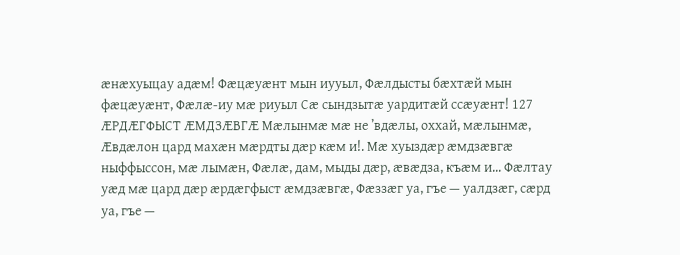æнæхуыцау адæм! Фæцæуæнт мын иууыл, Фæлдысты бæхтæй мын фæцæуæнт, Фæлæ-иу мæ риуыл Сæ сындзытæ уардитæй ссæуæнт! 127
ÆРДÆГФЫСТ ÆМДЗÆВГÆ Мæлынмæ мæ не ’вдæлы, оххай, мæлынмæ, Æвдæлон цард махæн мæрдты дæр кæм и!. Мæ хуыздæр æмдзæвгæ ныффыссон, мæ лымæн, Фæлæ, дам, мыды дæр, æвæдза, къæм и... Фæлтау уæд мæ цард дæр æрдæгфыст æмдзæвгæ, Фæззæг уа, гъе — уалдзæг, сæрд уа, гъе —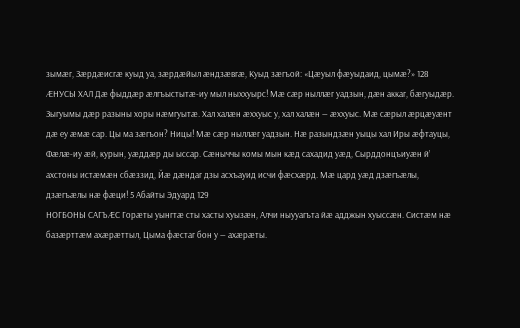зымæг, Зæрдæисгæ куыд уа, зæрдæйыл æндзæвгæ, Куыд зæгъой: «Цæуыл фæуыдаид, цымæ?» 128
ÆНУСЫ ХАЛ Дæ фыддæр æлгъыстытæ-иу мыл ныххуырс! Мæ сæр ныллæг уадзын, дæн аккаг, бæгуыдæр. Зыгуымы дæр разыны хоры нæмгуытæ. Хал халæн æххуыс у, хал халæн — æххуыс. Мæ сæрыл æрцæуæнт дæ еу æмæ сар. Цы ма зæгъон? Ницы! Мæ сæр ныллæг уадзын. Нæ разындзæн уыцы хал Иры æфтауцы, Фæлæ-иу æй, курын, уæддæр ды ыссар. Сæныччы комы мын кæд сахадид уæд, Сырддонцъиуæн й’ ахстоны истæмæн сбæззид, Йæ дæндаг дзы асхъауид исчи фæсхæрд. Мæ цард уæд дзæгъæлы, дзæгъæлы нæ фæци! 5 Абайты Эдуард 129
НОГБОНЫ САГЪÆС Горæты уынгтæ сты хасты хуызæн, Алчи ныууагъта йæ адджын хуыссæн. Систæм нæ базæрттæм ахæрæттыл, Цыма фæстаг бон у — ахæрæты.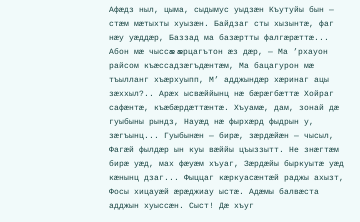Афæдз ныл, цыма, сыдымус уыдзæн Къутуйы бын — стæм мæтыхты хуызæн. Байдзаг сты хызынтæ, фаг нæу уæддæр, Баззад ма базæртты фалгæрæттæ... Абон мæ чыссæ æрцагътон æз дæр, — Ма ’рхауон райсом къæссадзæгъдæнтæм, Ма бацагурон мæ тъылланг хъæрхуыпп, М’ адджындæр хæринаг ацы зæххыл?.. Арæх ысвæййынц нæ бæрæгбæттæ Хойраг сафæнтæ, къæбæрдæттæнтæ. Хъуамæ, дам, зонай дæ гуыбыны рындз, Науæд нæ фырхæрд фыдрын у, зæгъынц... Гуыбынæн — бирæ, зæрдæйæн — чысыл, Фагæй фылдæр ын куы вæййы цъыззытт. Не знæгтæм бирæ уæд, мах фæуæм хъуаг, Зæрдæйы быркуытæ уæд кæнынц дзаг... Фыццаг кæркуасæнтæй раджы ахызт, Фосы хицауæй æрæджиау ыстæ. Адæмы балвæста адджын хуыссæн. Сыст! Дæ хъуг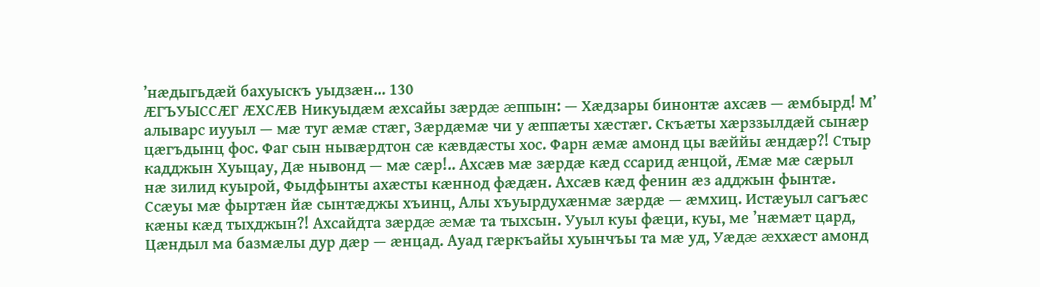’нæдыгьдæй бахуыскъ уыдзæн... 130
ÆГЪУЫССÆГ ÆХСÆВ Никуыдæм æхсайы зæрдæ æппын: — Хæдзары бинонтæ ахсæв — æмбырд! М’ алыварс иууыл — мæ туг æмæ стæг, Зæрдæмæ чи у æппæты хæстæг. Скъæты хæрззылдæй сынæр цæгъдынц фос. Фаг сын нывæрдтон сæ кæвдæсты хос. Фарн æмæ амонд цы вæййы æндæр?! Стыр кадджын Хуыцау, Дæ нывонд — мæ сæр!.. Ахсæв мæ зæрдæ кæд ссарид æнцой, Æмæ мæ сæрыл нæ зилид куырой, Фыдфынты ахæсты кæннод фæдæн. Ахсæв кæд фенин æз адджын фынтæ. Ссæуы мæ фыртæн йæ сынтæджы хъинц, Алы хъуырдухæнмæ зæрдæ — æмхиц. Истæуыл сагъæс кæны кæд тыхджын?! Ахсайдта зæрдæ æмæ та тыхсын. Ууыл куы фæци, куы, ме ’нæмæт цард, Цæндыл ма базмæлы дур дæр — æнцад. Ауад гæркъайы хуынчъы та мæ уд, Уæдæ æххæст амонд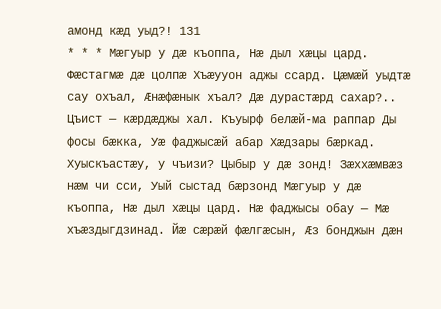амонд кæд уыд?! 131
* * * Мæгуыр у дæ къоппа, Нæ дыл хæцы цард. Фæстагмæ дæ цолпæ Хъæууон аджы ссард. Цæмæй уыдтæ сау охъал, Æнæфæнык хъал? Дæ дурастæрд сахар?.. Цъист — кæрдæджы хал. Къуырф белæй-ма раппар Ды фосы бæкка, Уæ фаджысæй абар Хæдзары бæркад. Хуыскъастæу, у чъизи? Цыбыр у дæ зонд! Зæххæмвæз нæм чи сси, Уый сыстад бæрзонд Мæгуыр у дæ къоппа, Нæ дыл хæцы цард. Нæ фаджысы обау — Мæ хъæздыгдзинад. Йæ сæрæй фæлгæсын, Æз бонджын дæн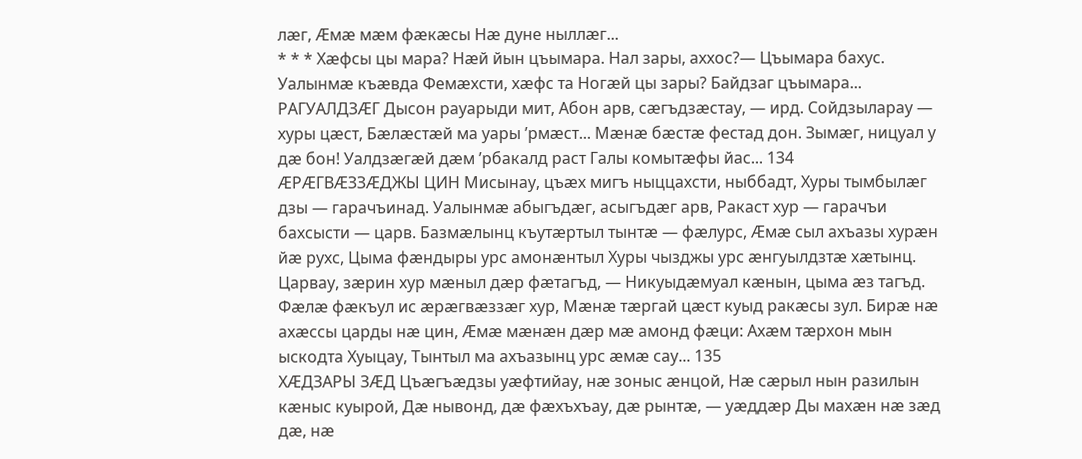лæг, Æмæ мæм фæкæсы Нæ дуне ныллæг...
* * * Хæфсы цы мара? Нæй йын цъымара. Нал зары, аххос?— Цъымара бахус. Уалынмæ къæвда Фемæхсти, хæфс та Ногæй цы зары? Байдзаг цъымара...
РАГУАЛДЗÆГ Дысон рауарыди мит, Абон арв, сæгъдзæстау, — ирд. Сойдзыларау — хуры цæст, Бæлæстæй ма уары ’рмæст... Мæнæ бæстæ фестад дон. Зымæг, ницуал у дæ бон! Уалдзæгæй дæм ’рбакалд раст Галы комытæфы йас... 134
ÆРÆГВÆЗЗÆДЖЫ ЦИН Мисынау, цъæх мигъ ныццахсти, ныббадт, Хуры тымбылæг дзы — гарачъинад. Уалынмæ абыгъдæг, асыгъдæг арв, Ракаст хур — гарачъи бахсысти — царв. Базмæлынц къутæртыл тынтæ — фæлурс, Æмæ сыл ахъазы хурæн йæ рухс, Цыма фæндыры урс амонæнтыл Хуры чызджы урс æнгуылдзтæ хæтынц. Царвау, зæрин хур мæныл дæр фæтагъд, — Никуыдæмуал кæнын, цыма æз тагъд. Фæлæ фæкъул ис æрæгвæззæг хур, Мæнæ тæргай цæст куыд ракæсы зул. Бирæ нæ ахæссы царды нæ цин, Æмæ мæнæн дæр мæ амонд фæци: Ахæм тæрхон мын ыскодта Хуыцау, Тынтыл ма ахъазынц урс æмæ сау... 135
ХÆДЗАРЫ ЗÆД Цъæгъæдзы уæфтийау, нæ зоныс æнцой, Нæ сæрыл нын разилын кæныс куырой, Дæ нывонд, дæ фæхъхъау, дæ рынтæ, — уæддæр Ды махæн нæ зæд дæ, нæ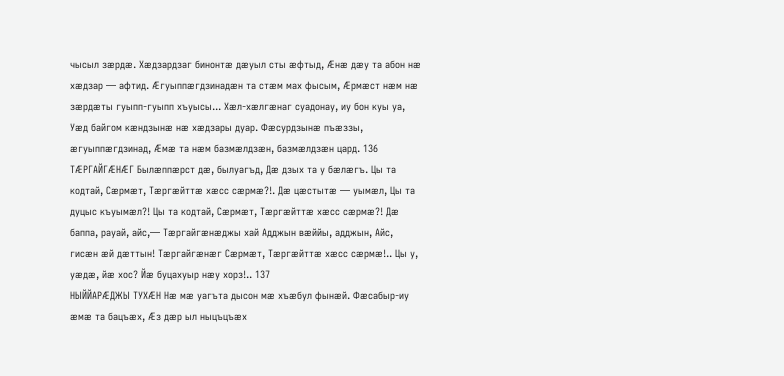чысыл зæрдæ. Хæдзардзаг бинонтæ дæуыл сты æфтыд, Æнæ дæу та абон нæ хæдзар — афтид. Æгуыппæгдзинадæн та стæм мах фысым, Æрмæст нæм нæ зæрдæты гуыпп-гуыпп хъуысы... Хæл-хæлгæнаг суадонау, иу бон куы уа, Уæд байгом кæндзынæ нæ хæдзары дуар. Фæсурдзынæ пъæззы, æгуыппæгдзинад, Æмæ та нæм базмæлдзæн, базмæлдзæн цард. 136
ТÆРГАЙГÆНÆГ Былæппæрст дæ, былуагъд, Дæ дзых та у бæлæгъ. Цы та кодтай, Сæрмæт, Тæргæйттæ хæсс сæрмæ?!. Дæ цæстытæ — уымæл, Цы та дуцыс къуымæл?! Цы та кодтай, Сæрмæт, Тæргæйттæ хæсс сæрмæ?! Дæ баппа, рауай, айс,— Тæргайгæнæджы хай Адджын вæййы, адджын, Айс, гисæн æй дæттын! Тæргайгæнæг Сæрмæт, Тæргæйттæ хæсс сæрмæ!.. Цы у, уæдæ, йæ хос? Йæ буцахуыр нæу хорз!.. 137
НЫЙЙАРÆДЖЫ ТУХÆН Нæ мæ уагъта дысон мæ хъæбул фынæй. Фæсабыр-иу æмæ та бацъæх, Æз дæр ыл ныцъцъæх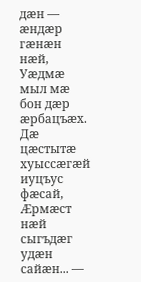дæн — æндæр гæнæн нæй, Уæдмæ мыл мæ бон дæр æрбацъæх. Дæ цæстытæ хуыссæгæй иуцъус фæсай, Æрмæст нæй сыгъдæг удæн сайæн... —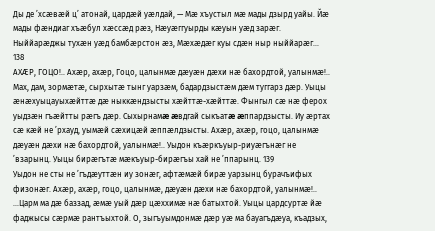Ды де ’хсæвæй ц’ атонай, цардæй уæлдай, — Мæ хъустыл мæ мады дзырд уайы. Йæ мады фæндиаг хъæбул хæссæд рæз, Нæуæггуырды кæуын уæд зарæг. Ныййарæджы тухæн уæд бамбæрстон æз, Мæхæдæг куы сдæн ныр ныййарæг... 138
АХÆР, ГОЦО!.. Ахæр, ахæр, Гоцо, цалынмæ дæуæн дæхи нæ бахордтой, уалынмæ!.. Мах, дам, зормæтæ, сырхытæ тынг уарзæм, бадардзыстæм дæм туггарз дæр. Уыцы æнæхуыцауыхæйттæ дæ ныккæндзысты хæйттæ-хæйттæ. Фынгыл сæ нæ ферох уыдзæн гъæйтты рæгъ дæр. Сыхырнамæ æвдгай сыкъатæ æппардзысты. Иу æртах сæ кæй не ’рхауд, уымæй сæхицæй æппæлдзысты. Ахæр, ахæр, гоцо, цалынмæ дæуæн дæхи нæ бахордтой, уалынмæ!.. Уыдон къæркъуыр-риуæгънæг не ’взарынц. Уыцы бирæгътæ мæкъуыр-бирæгъы хай не ’ппарынц. 139
Уыдон не сты не ’гъдæуттæн иу зонæг, афтæмæй бирæ уарзынц бурачъифых физонæг. Ахæр, ахæр, гоцо, цалынмæ, дæуæн дæхи нæ бахордтой, уалынмæ!.. ...Царм ма дæ баззад, æмæ уый дæр цæххимæ нæ батыхтой. Уыцы цардсуртæ йæ фаджысы сæрмæ рантъыхтой. О, зыгъуымдонмæ дæр уæ ма бауагъдæуа, къадзых,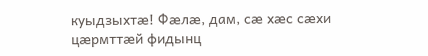куыдзыхтæ! Фæлæ, дам, сæ хæс сæхи цæрмттæй фидынц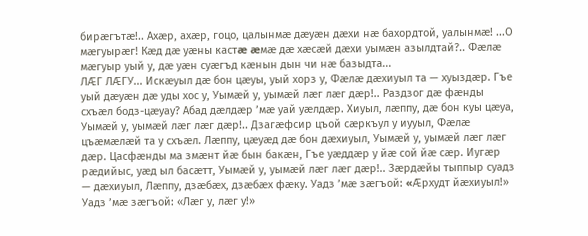бирæгътæ!.. Ахæр, ахæр, гоцо, цалынмæ дæуæн дæхи нæ бахордтой, уалынмæ! ...О мæгуырæг! Кæд дæ уæны кастæ æмæ дæ хæсæй дæхи уымæн азылдтай?.. Фæлæ мæгуыр уый у, дæ уæн суæгъд кæнын дын чи нæ базыдта...
ЛÆГ ЛÆГУ... Искæуыл дæ бон цæуы, уый хорз у, Фæлæ дæхиуыл та — хуыздæр. Гъе уый дæуæн дæ уды хос у, Уымæй у, уымæй лæг лæг дæр!.. Раздзог дæ фæнды схъæл бодз-цæуау? Абад дæлдæр ’мæ уай уæлдæр. Хиуыл, лæппу, дæ бон куы цæуа, Уымæй у, уымæй лæг лæг дæр!.. Дзагæфсир цъой сæркъул у иууыл, Фæлæ цъæмæлæй та у схъæл. Лæппу, цæуæд дæ бон дæхиуыл, Уымæй у, уымæй лæг лæг дæр. Цасфæнды ма змæнт йæ бын бакæн, Гъе уæддæр у йæ сой йæ сæр. Иугæр рæдийыс, уæд ыл басæтт, Уымæй у, уымæй лæг лæг дæр!.. Зæрдæйы тыппыр суадз — дæхиуыл, Лæппу, дзæбæх, дзæбæх фæку. Уадз ’мæ зæгъой: «Æрхудт йæхиуыл!» Уадз ’мæ зæгъой: «Лæг у, лæг у!»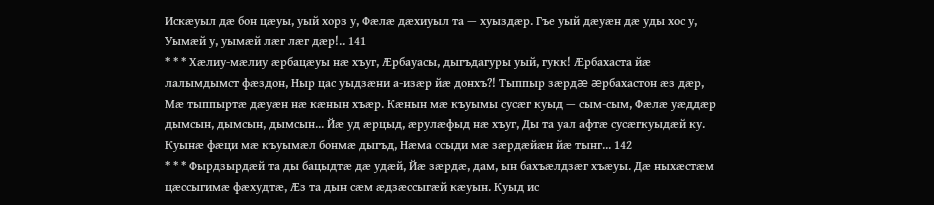Искæуыл дæ бон цæуы, уый хорз у, Фæлæ дæхиуыл та — хуыздæр. Гъе уый дæуæн дæ уды хос у, Уымæй у, уымæй лæг лæг дæр!.. 141
* * * Хæлиу-мæлиу æрбацæуы нæ хъуг, Æрбауасы, дыгъдагуры уый, гукк! Æрбахаста йæ лалымдымст фæздон, Ныр цас уыдзæни а-изæр йæ донхъ?! Тыппыр зæрдæ æрбахастон æз дæр, Мæ тыппыртæ дæуæн нæ кæнын хъæр. Кæнын мæ къуымы сусæг куыд — сым-сым, Фæлæ уæддæр дымсын, дымсын, дымсын... Йæ уд æрцыд, æрулæфыд нæ хъуг, Ды та уал афтæ сусæгкуыдæй ку. Куынæ фæци мæ къуымæл бонмæ дыгъд, Нæма ссыди мæ зæрдæйæн йæ тынг... 142
* * * Фырдзырдæй та ды бацыдтæ дæ удæй, Йæ зæрдæ, дам, ын бахъæлдзæг хъæуы. Дæ ныхæстæм цæссыгимæ фæхудтæ, Æз та дын сæм æдзæссыгæй кæуын. Куыд ис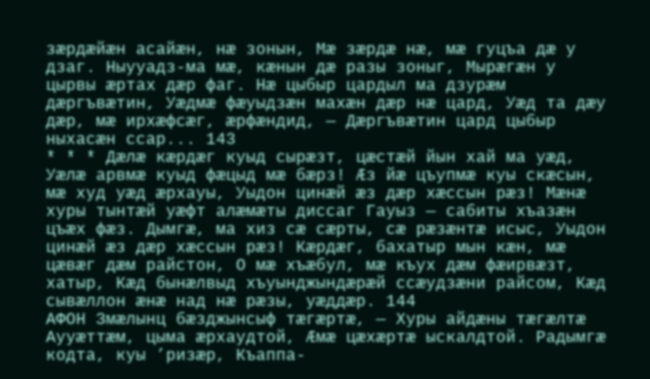зæрдæйæн асайæн, нæ зонын, Мæ зæрдæ нæ, мæ гуцъа дæ у дзаг. Ныууадз-ма мæ, кæнын дæ разы зоныг, Мырæгæн у цырвы æртах дæр фаг. Нæ цыбыр цардыл ма дзурæм дæргъвæтин, Уæдмæ фæуыдзæн махæн дæр нæ цард, Уæд та дæу дæр, мæ ирхæфсæг, æрфæндид, — Дæргъвæтин цард цыбыр ныхасæн ссар... 143
* * * Дæлæ кæрдæг куыд сырæзт, цæстæй йын хай ма уæд, Уæлæ арвмæ куыд фæцыд мæ бæрз! Æз йæ цъупмæ куы скæсын, мæ худ уæд æрхауы, Уыдон цинæй æз дæр хæссын рæз! Мæнæ хуры тынтæй уæфт алæмæты диссаг Гауыз — сабиты хъазæн цъæх фæз. Дымгæ, ма хиз сæ сæрты, сæ рæзæнтæ исыс, Уыдон цинæй æз дæр хæссын рæз! Кæрдæг, бахатыр мын кæн, мæ цæвæг дæм райстон, О мæ хъæбул, мæ къух дæм фæирвæзт, хатыр, Кæд бынæлвыд хъуынджындæрæй ссæудзæни райсом, Кæд сывæллон æнæ над нæ рæзы, уæддæр. 144
АФОН Змæлынц бæзджынсыф тæгæртæ, — Хуры айдæны тæгæлтæ Аууæттæм, цыма æрхаудтой, Æмæ цæхæртæ ыскалдтой. Радымгæ кодта, куы ’ризæр, Къаппа-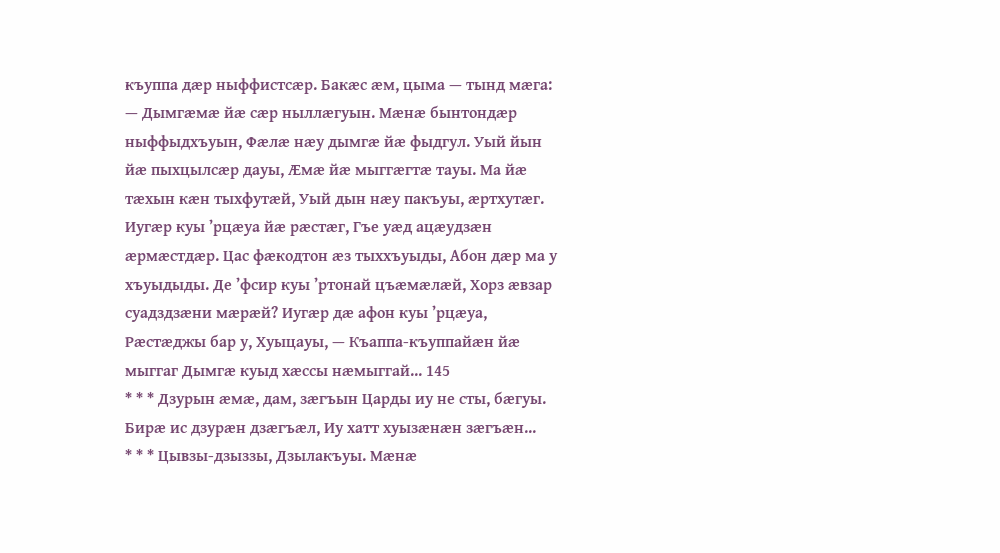къуппа дæр ныффистсæр. Бакæс æм, цыма — тынд мæга: — Дымгæмæ йæ сæр ныллæгуын. Мæнæ бынтондæр ныффыдхъуын, Фæлæ нæу дымгæ йæ фыдгул. Уый йын йæ пыхцылсæр дауы, Æмæ йæ мыггæгтæ тауы. Ма йæ тæхын кæн тыхфутæй, Уый дын нæу пакъуы, æртхутæг. Иугæр куы ’рцæуа йæ рæстæг, Гъе уæд ацæудзæн æрмæстдæр. Цас фæкодтон æз тыххъуыды, Абон дæр ма у хъуыдыды. Де ’фсир куы ’ртонай цъæмæлæй, Хорз æвзар суадздзæни мæрæй? Иугæр дæ афон куы ’рцæуа, Рæстæджы бар у, Хуыцауы, — Къаппа-къуппайæн йæ мыггаг Дымгæ куыд хæссы нæмыггай... 145
* * * Дзурын æмæ, дам, зæгъын Царды иу не сты, бæгуы. Бирæ ис дзурæн дзæгъæл, Иу хатт хуызæнæн зæгъæн...
* * * Цывзы-дзыззы, Дзылакъуы. Мæнæ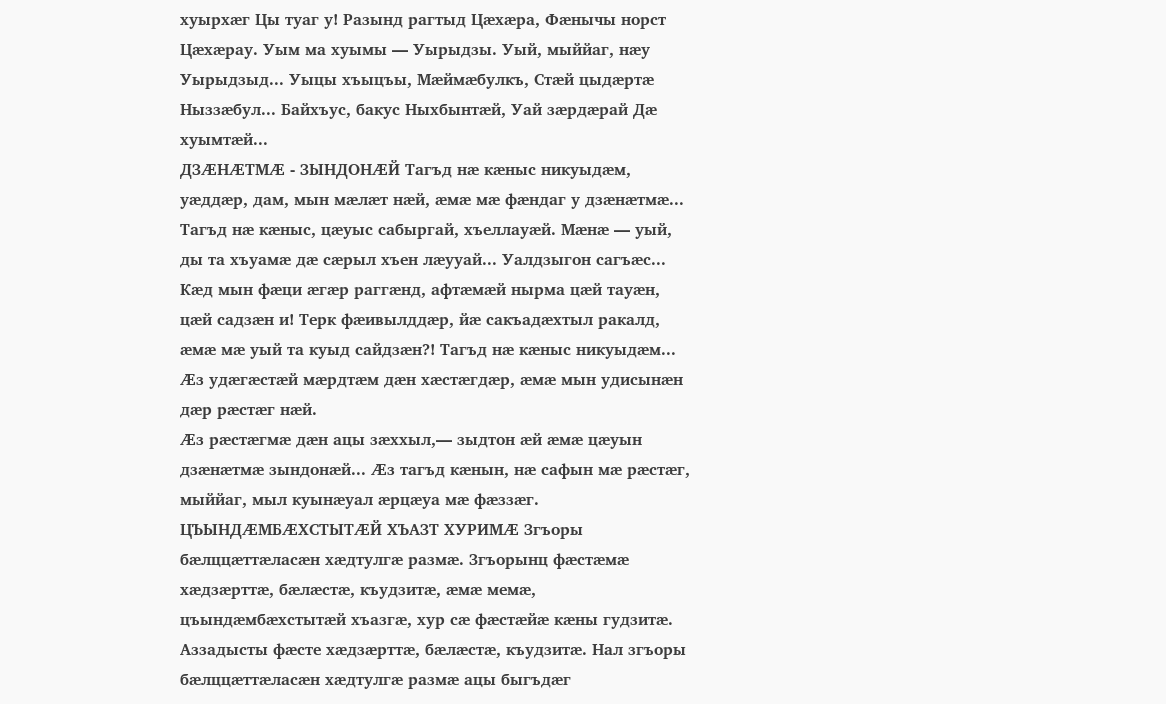хуырхæг Цы туаг у! Разынд рагтыд Цæхæра, Фæнычы норст Цæхæрау. Уым ма хуымы — Уырыдзы. Уый, мыййаг, нæу Уырыдзыд... Уыцы хъыцъы, Мæймæбулкъ, Стæй цыдæртæ Ныззæбул... Байхъус, бакус Ныхбынтæй, Уай зæрдæрай Дæ хуымтæй...
ДЗÆНÆТМÆ - ЗЫНДОНÆЙ Тагъд нæ кæныс никуыдæм, уæддæр, дам, мын мæлæт нæй, æмæ мæ фæндаг у дзæнæтмæ... Тагъд нæ кæныс, цæуыс сабыргай, хъеллауæй. Мæнæ — уый, ды та хъуамæ дæ сæрыл хъен лæууай... Уалдзыгон сагъæс... Кæд мын фæци æгæр раггæнд, афтæмæй нырма цæй тауæн, цæй садзæн и! Терк фæивылддæр, йæ сакъадæхтыл ракалд, æмæ мæ уый та куыд сайдзæн?! Тагъд нæ кæныс никуыдæм... Æз удæгæстæй мæрдтæм дæн хæстæгдæр, æмæ мын удисынæн дæр рæстæг нæй.
Æз рæстæгмæ дæн ацы зæххыл,— зыдтон æй æмæ цæуын дзæнæтмæ зындонæй... Æз тагъд кæнын, нæ сафын мæ рæстæг, мыййаг, мыл куынæуал æрцæуа мæ фæззæг.
ЦЪЫНДÆМБÆХСТЫТÆЙ ХЪАЗТ ХУРИМÆ Згъоры бæлццæттæласæн хæдтулгæ размæ. Згъорынц фæстæмæ хæдзæрттæ, бæлæстæ, къудзитæ, æмæ мемæ, цъындæмбæхстытæй хъазгæ, хур сæ фæстæйæ кæны гудзитæ. Аззадысты фæсте хæдзæрттæ, бæлæстæ, къудзитæ. Нал згъоры бæлццæттæласæн хæдтулгæ размæ ацы быгъдæг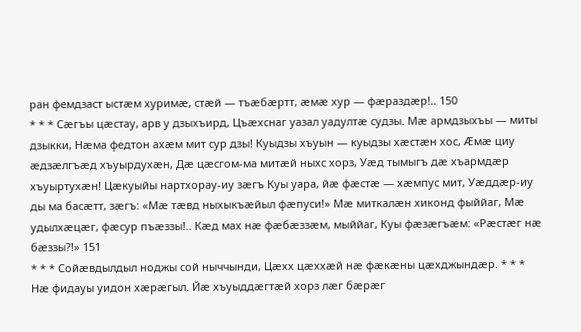ран фемдзаст ыстæм хуримæ, стæй — тъæбæртт, æмæ хур — фæраздæр!.. 150
* * * Сæгъы цæстау, арв у дзыхъирд, Цъæхснаг уазал уадултæ судзы. Мæ армдзыхъы — миты дзыкки, Нæма федтон ахæм мит сур дзы! Куыдзы хъуын — куыдзы хæстæн хос, Æмæ циу æдзæлгъæд хъуырдухæн, Дæ цæсгом-ма митæй ныхс хорз, Уæд тымыгъ дæ хъармдæр хъуыртухæн! Цæкуыйы нартхорау-иу зæгъ Куы уара, йæ фæстæ — хæмпус мит, Уæддæр-иу ды ма басæтт, зæгъ: «Мæ тæвд ныхыкъæйыл фæпуси!» Мæ миткалæн хиконд фыййаг, Мæ удылхæцæг, фæсур пъæззы!.. Кæд мах нæ фæбæззæм, мыййаг, Куы фæзæгъæм: «Рæстæг нæ бæззы?!» 151
* * * Сойæвдылдыл ноджы сой ныччынди, Цæхх цæххæй нæ фæкæны цæхджындæр. * * * Нæ фидауы уидон хæрæгыл. Йæ хъуыддæгтæй хорз лæг бæрæг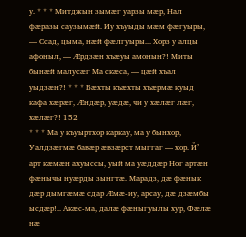у. * * * Митджын зымæг уарзы мæр, Нал фæразы саузымæй. Иу хъуыды мæм фæгуыры, — Ссад, цыма, нæй фæлгуыры... Хорз у алцы афоныл, — Æрдзæн хъæуы амонын?! Миты бынæй малусæг Ма скæса, — цæй хъал уыдзæн?! * * * Бæхты къæхты хъæрмæ куыд кафа хæрæг, Æндæр, уæдæ, чи у хæлæг лæг, хæлæг?! 152
* * * Ма у къуыртхор каркау, ма у бынхор, Уалдзæгмæ бавæр æвзæрст мыггаг — хор. Й’ арт кæмæн ахуыссы, уый ма уæддæр Ног артæн фæнычы нуæрды зынгтæ. Марадз, дæ фæнык дæр дымгæмæ сдар Æмæ-иу, арсау, дæ дзæмбы ысдæр!.. Акæс-ма, далæ фæныгуылы хур, Фæлæ нæ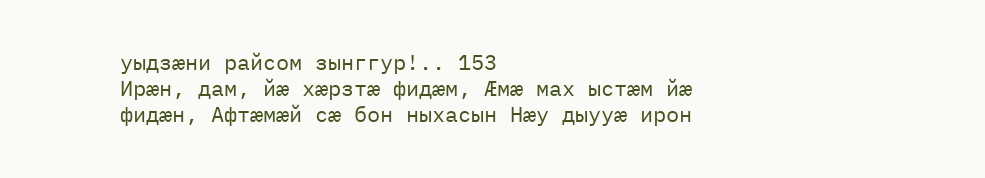уыдзæни райсом зынггур!.. 153
Ирæн, дам, йæ хæрзтæ фидæм, Æмæ мах ыстæм йæ фидæн, Афтæмæй сæ бон ныхасын Нæу дыууæ ирон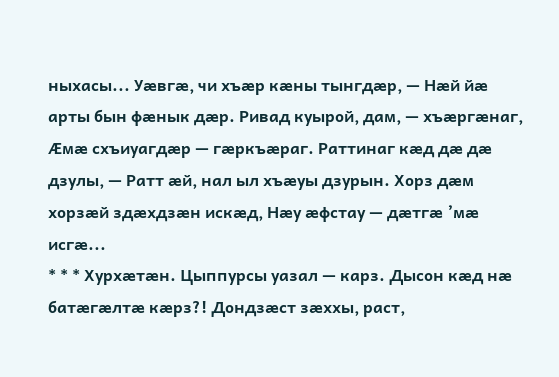ныхасы... Уæвгæ, чи хъæр кæны тынгдæр, — Нæй йæ арты бын фæнык дæр. Ривад куырой, дам, — хъæргæнаг, Æмæ схъиуагдæр — гæркъæраг. Раттинаг кæд дæ дæ дзулы, — Ратт æй, нал ыл хъæуы дзурын. Хорз дæм хорзæй здæхдзæн искæд, Нæу æфстау — дæтгæ ’мæ исгæ...
* * * Хурхæтæн. Цыппурсы уазал — карз. Дысон кæд нæ батæгæлтæ кæрз?! Дондзæст зæххы, раст,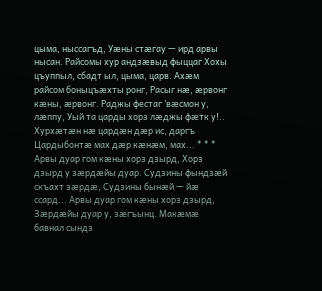цыма, ныссагъд, Уæны стæгау — ирд арвы нысан. Райсомы хур андзæвыд фыццаг Хохы цъуппыл, сбадт ыл, цыма, царв. Ахæм райсом боныцъæхты ронг, Расыг нæ, æрвонг кæны, æрвонг. Раджы фестаг ’вæсмон у, лæппу, Уый та царды хорз лæджы фæтк у!.. Хурхæтæн нæ цардæн дæр ис, даргъ Цардыбонтæ мах дæр кæнæм, мах... * * * Арвы дуар гом кæны хорз дзырд, Хорз дзырд у зæрдæйы дуар. Судзины фындзæй скъахт зæрдæ, Судзины бынæй — йæ ссард... Арвы дуар гом кæны хорз дзырд, Зæрдæйы дуар у, зæгъынц. Макæмæ бавнал сындз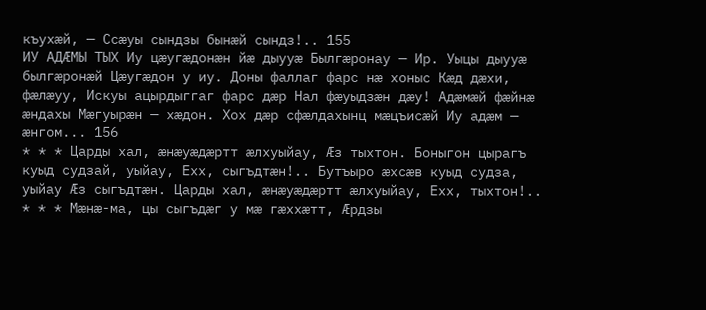къухæй, — Ссæуы сындзы бынæй сындз!.. 155
ИУ АДÆМЫ ТЫХ Иу цæугæдонæн йæ дыууæ Былгæронау — Ир. Уыцы дыууæ былгæронæй Цæугæдон у иу. Доны фаллаг фарс нæ хоныс Кæд дæхи, фæлæуу, Искуы ацырдыггаг фарс дæр Нал фæуыдзæн дæу! Адæмæй фæйнæ æндахы Мæгуырæн — хæдон. Хох дæр сфæлдахынц мæцъисæй Иу адæм — æнгом... 156
* * * Царды хал, æнæуæдæртт æлхуыйау, Æз тыхтон. Боныгон цырагъ куыд судзай, уыйау, Ехх, сыгъдтæн!.. Бутъыро æхсæв куыд судза, уыйау Æз сыгъдтæн. Царды хал, æнæуæдæртт æлхуыйау, Ехх, тыхтон!..
* * * Мæнæ-ма, цы сыгъдæг у мæ гæххæтт, Æрдзы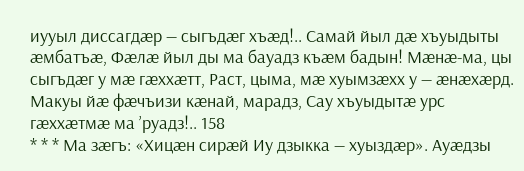иууыл диссагдæр — сыгъдæг хъæд!.. Самай йыл дæ хъуыдыты æмбатъæ, Фæлæ йыл ды ма бауадз къæм бадын! Мæнæ-ма, цы сыгъдæг у мæ гæххæтт, Раст, цыма, мæ хуымзæхх у — æнæхæрд. Макуы йæ фæчъизи кæнай, марадз, Сау хъуыдытæ урс гæххæтмæ ма ’руадз!.. 158
* * * Ма зæгъ: «Хицæн сирæй Иу дзыкка — хуыздæр». Ауæдзы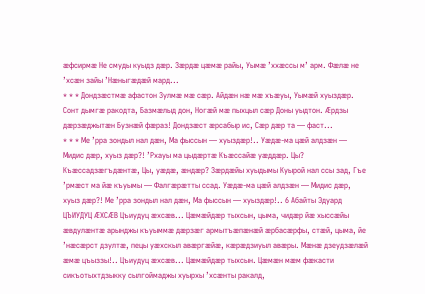æфсирмæ Не смуды куыдз дæр. Зæрдæ цæмæ райы, Уымæ ’ххæссы м’ арм. Фæлæ не ’хсæн зайы ’Нæныгæдæй мард...
* * * Дондзæстмæ афастон Зулмæ мæ сæр. Айдæн нæ мæ хъæуы, Уымæй хуыздæр. Сонт дымгæ ракодта, Базмæлыд дон, Ногæй мæ пыхцыл сæр Доны уыдтон. Æрдзы дæрзæджытæн Бузнæй фæраз! Дондзæст æрсабыр ис, Сæр дæр та — фаст...
* * * Ме ’рра зондыл нал дæн, Ма фыссын — хуыздæр!.. Уæдæ-ма цæй алдзæн — Мидис дæр, хуыз дæр?! ’Рхауы ма цыдæртæ Къæссайæ уæддæр. Цы? Къæссадзæгъдæнтæ, Цы, уæдæ, æндæр? Зæрдæйы хуыдымы Куырой нал ссы зад, Гъе ’рмæст ма йæ къуымы — Фалгæрæтты ссад. Уæдæ-ма цæй алдзæн — Мидис дæр, хуыз дæр?! Ме ’рра зондыл нал дæн, Ма фыссын — хуыздæр!.. 6 Абайты Эдуард
ЦЪИУДУЦ ÆХСÆВ Цъиудуц æхсæв... Цæмæйдæр тыхсын, цыма, чидæр йæ хыссæйы æвдулæнтæ арынджы къуыммæ дæрзæг армытъæпæнæй æрбасæрфы, стæй, цыма, йе ’нæсæрст дзултæ, пецы уæхскыл авæргæйæ, кæрæдзиуыл авæры. Мæнæ дзеудзæлæй æмæ цъыззы!.. Цъиудуц æхсæв... Цæмæйдæр тыхсын. Цæмæн мæм фæкасти сикъотыхтдзыкку сылгоймаджы хуырхы ’хсæнты ракалд,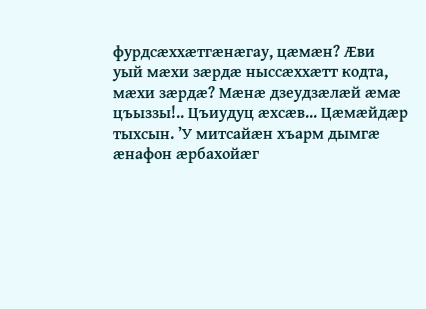фурдсæххæтгæнæгау, цæмæн? Æви уый мæхи зæрдæ ныссæххæтт кодта, мæхи зæрдæ? Мæнæ дзеудзæлæй æмæ цъыззы!.. Цъиудуц æхсæв... Цæмæйдæр тыхсын. ’У митсайæн хъарм дымгæ æнафон æрбахойæг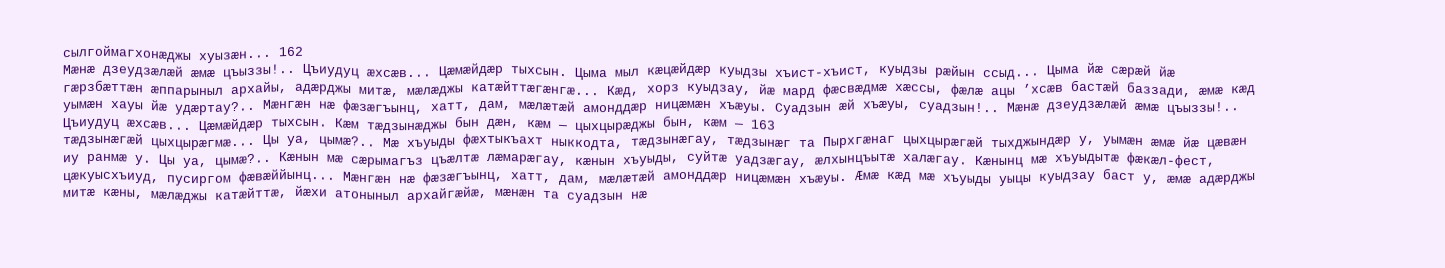сылгоймагхонæджы хуызæн... 162
Мæнæ дзеудзæлæй æмæ цъыззы!.. Цъиудуц æхсæв... Цæмæйдæр тыхсын. Цыма мыл кæцæйдæр куыдзы хъист-хъист, куыдзы рæйын ссыд... Цыма йæ сæрæй йæ гæрзбæттæн æппарыныл архайы, адæрджы митæ, мæлæджы катæйттæгæнгæ... Кæд, хорз куыдзау, йæ мард фæсвæдмæ хæссы, фæлæ ацы ’хсæв бастæй баззади, æмæ кæд уымæн хауы йæ удæртау?.. Мæнгæн нæ фæзæгъынц, хатт, дам, мæлæтæй амонддæр ницæмæн хъæуы. Суадзын æй хъæуы, суадзын!.. Мæнæ дзеудзæлæй æмæ цъыззы!.. Цъиудуц æхсæв... Цæмæйдæр тыхсын. Кæм тæдзынæджы бын дæн, кæм — цыхцырæджы бын, кæм — 163
тæдзынæгæй цыхцырæгмæ... Цы уа, цымæ?.. Мæ хъуыды фæхтыкъахт ныккодта, тæдзынæгау, тæдзынæг та Пырхгæнаг цыхцырæгæй тыхджындæр у, уымæн æмæ йæ цæвæн иу ранмæ у. Цы уа, цымæ?.. Кæнын мæ сæрымагъз цъæлтæ лæмарæгау, кæнын хъуыды, суйтæ уадзæгау, æлхынцъытæ халæгау. Кæнынц мæ хъуыдытæ фæкæл-фест, цæкуысхъиуд, пусиргом фæвæййынц... Мæнгæн нæ фæзæгъынц, хатт, дам, мæлæтæй амонддæр ницæмæн хъæуы. Æмæ кæд мæ хъуыды уыцы куыдзау баст у, æмæ адæрджы митæ кæны, мæлæджы катæйттæ, йæхи атоныныл архайгæйæ, мæнæн та суадзын нæ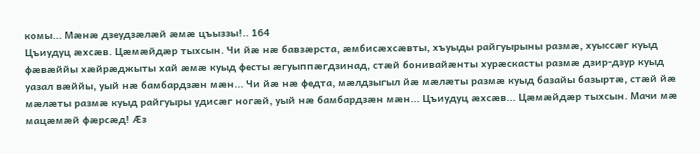комы... Мæнæ дзеудзæлæй æмæ цъыззы!.. 164
Цъиудуц æхсæв. Цæмæйдæр тыхсын. Чи йæ нæ бавзæрста, æмбисæхсæвты, хъуыды райгуырыны размæ, хуыссæг куыд фæвæййы хæйрæджыты хай æмæ куыд фесты æгуыппæгдзинад, стæй бонивайæнты хурæскасты размæ дзир-дзур куыд уазал вæййы, уый нæ бамбардзæн мæн... Чи йæ нæ федта, мæлдзыгыл йæ мæлæты размæ куыд базайы базыртæ, стæй йæ мæлæты размæ куыд райгуыры удисæг ногæй, уый нæ бамбардзæн мæн... Цъиудуц æхсæв... Цæмæйдæр тыхсын. Мачи мæ мацæмæй фæрсæд! Æз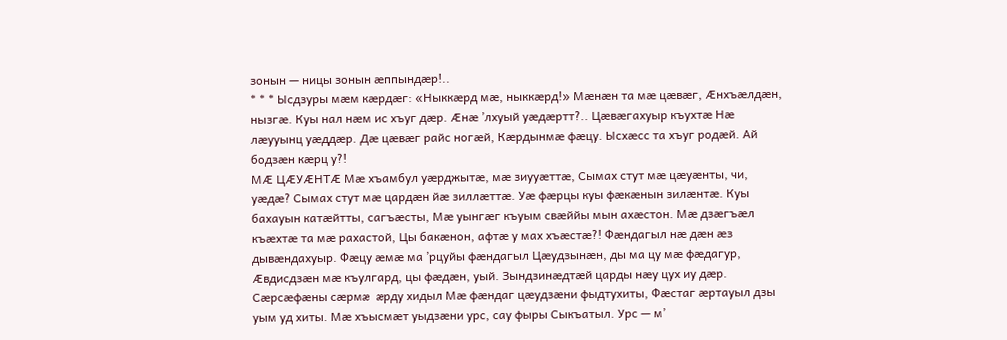зонын — ницы зонын æппындæр!..
* * * Ысдзуры мæм кæрдæг: «Ныккæрд мæ, ныккæрд!» Мæнæн та мæ цæвæг, Æнхъæлдæн, нызгæ. Куы нал нæм ис хъуг дæр. Æнæ ’лхуый уæдæртт?.. Цæвæгахуыр къухтæ Нæ лæууынц уæддæр. Дæ цæвæг райс ногæй, Кæрдынмæ фæцу. Ысхæсс та хъуг родæй. Ай бодзæн кæрц у?!
МÆ ЦÆУÆНТÆ Мæ хъамбул уæрджытæ, мæ зиууæттæ, Сымах стут мæ цæуæнты, чи, уæдæ? Сымах стут мæ цардæн йæ зиллæттæ. Уæ фæрцы куы фæкæнын зилæнтæ. Куы бахауын катæйтты, сагъæсты, Мæ уынгæг къуым свæййы мын ахæстон. Мæ дзæгъæл къæхтæ та мæ рахастой, Цы бакæнон, афтæ у мах хъæстæ?! Фæндагыл нæ дæн æз дывæндахуыр. Фæцу æмæ ма ’рцуйы фæндагыл Цæудзынæн, ды ма цу мæ фæдагур, Æвдисдзæн мæ къулгард, цы фæдæн, уый. Зындзинæдтæй царды нæу цух иу дæр. Сæрсæфæны сæрмæ æрду хидыл Мæ фæндаг цæудзæни фыдтухиты, Фæстаг æртауыл дзы уым уд хиты. Мæ хъысмæт уыдзæни урс, сау фыры Сыкъатыл. Урс — м’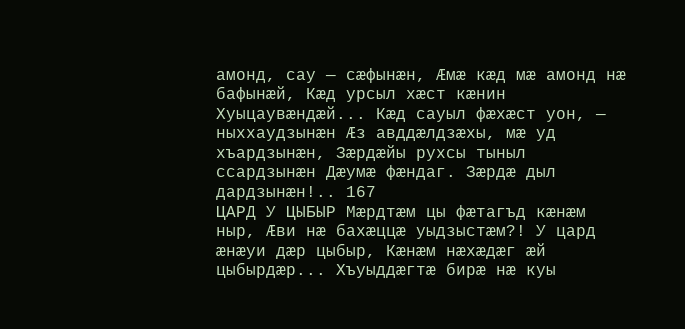амонд, сау — сæфынæн, Æмæ кæд мæ амонд нæ бафынæй, Кæд урсыл хæст кæнин Хуыцаувæндæй... Кæд сауыл фæхæст уон, — ныххаудзынæн Æз авддæлдзæхы, мæ уд хъардзынæн, Зæрдæйы рухсы тыныл ссардзынæн Дæумæ фæндаг. Зæрдæ дыл дардзынæн!.. 167
ЦАРД У ЦЫБЫР Мæрдтæм цы фæтагъд кæнæм ныр, Æви нæ бахæццæ уыдзыстæм?! У цард æнæуи дæр цыбыр, Кæнæм нæхæдæг æй цыбырдæр... Хъуыддæгтæ бирæ нæ куы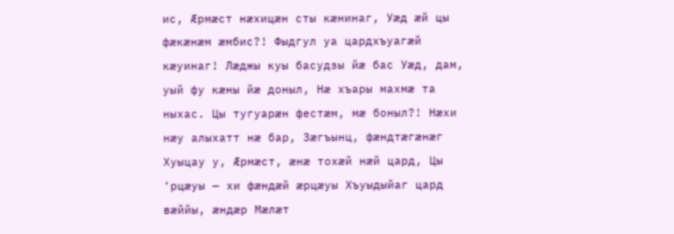ис, Æрмæст нæхицæн сты кæнинаг, Уæд æй цы фæкæнæм æмбис?! Фыдгул уа цардхъуагæй кæуинаг! Лæджы куы басудзы йæ бас Уæд, дам, уый фу кæны йæ доныл, Нæ хъары махмæ та ныхас. Цы тугуарæн фестæм, мæ боныл?! Нæхи нæу алыхатт нæ бар, Зæгъынц, фæндтæгæнæг Хуыцау у, Æрмæст, æнæ тохæй нæй цард, Цы ’рцæуы — хи фæндæй æрцæуы Хъуыдыйаг цард вæййы, æндæр Мæлæт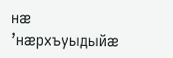нæ ’нæрхъуыдыйæ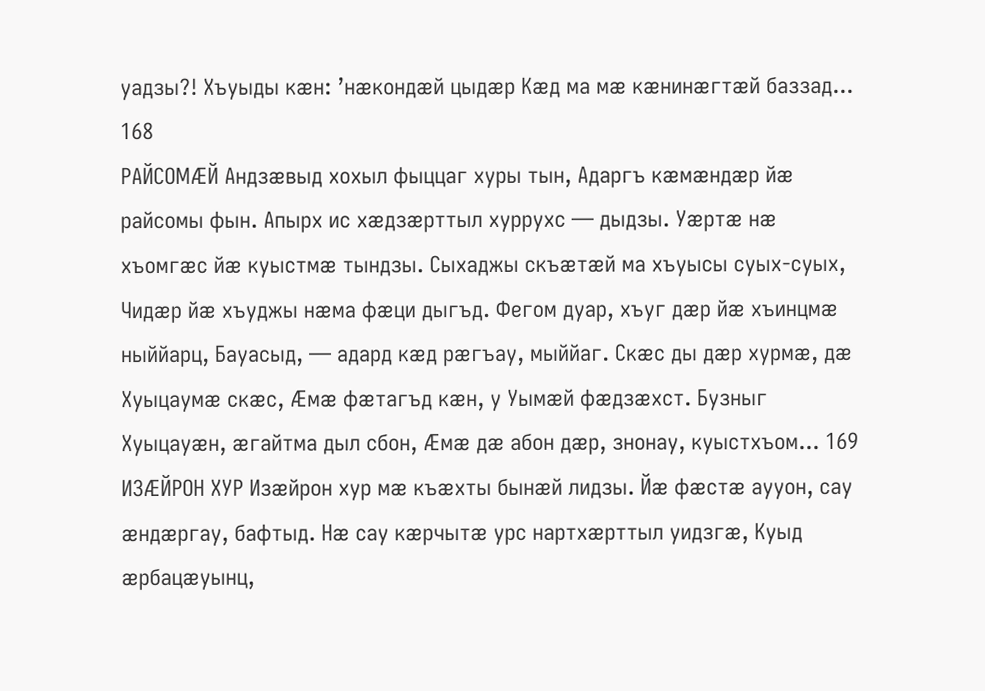уадзы?! Хъуыды кæн: ’нæкондæй цыдæр Кæд ма мæ кæнинæгтæй баззад... 168
РАЙСОМÆЙ Андзæвыд хохыл фыццаг хуры тын, Адаргъ кæмæндæр йæ райсомы фын. Апырх ис хæдзæрттыл хуррухс — дыдзы. Уæртæ нæ хъомгæс йæ куыстмæ тындзы. Сыхаджы скъæтæй ма хъуысы суых-суых, Чидæр йæ хъуджы нæма фæци дыгъд. Фегом дуар, хъуг дæр йæ хъинцмæ ныййарц, Бауасыд, — адард кæд рæгъау, мыййаг. Скæс ды дæр хурмæ, дæ Хуыцаумæ скæс, Æмæ фæтагъд кæн, у Уымæй фæдзæхст. Бузныг Хуыцауæн, æгайтма дыл сбон, Æмæ дæ абон дæр, знонау, куыстхъом... 169
ИЗÆЙРОН ХУР Изæйрон хур мæ къæхты бынæй лидзы. Йæ фæстæ аууон, сау æндæргау, бафтыд. Нæ сау кæрчытæ урс нартхæрттыл уидзгæ, Куыд æрбацæуынц,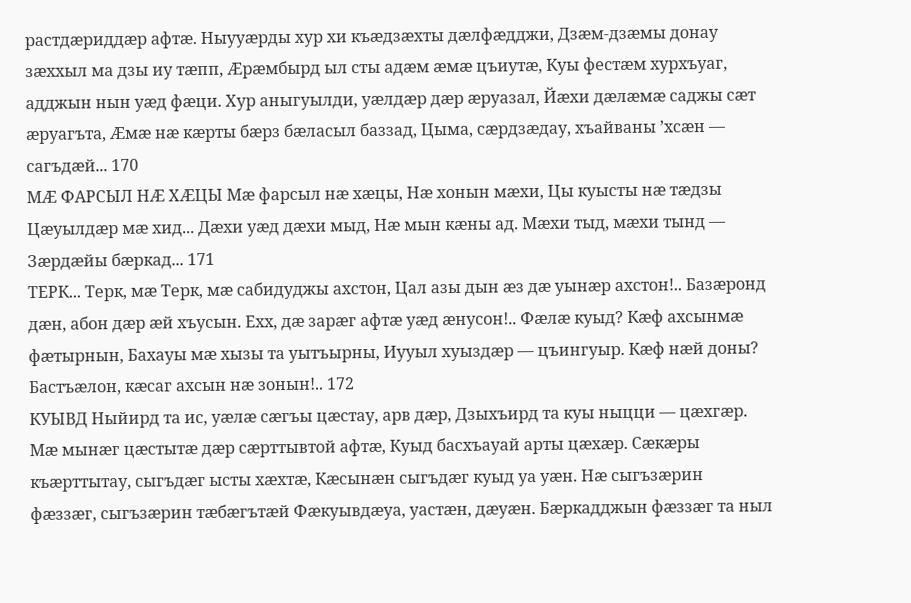растдæриддæр афтæ. Ныууæрды хур хи къæдзæхты дæлфæдджи, Дзæм-дзæмы донау зæххыл ма дзы иу тæпп, Æрæмбырд ыл сты адæм æмæ цъиутæ, Куы фестæм хурхъуаг, адджын нын уæд фæци. Хур аныгуылди, уæлдæр дæр æруазал, Йæхи дæлæмæ саджы сæт æруагъта, Æмæ нæ кæрты бæрз бæласыл баззад, Цыма, сæрдзæдау, хъайваны ’хсæн — сагъдæй... 170
МÆ ФАРСЫЛ НÆ ХÆЦЫ Мæ фарсыл нæ хæцы, Нæ хонын мæхи, Цы куысты нæ тæдзы Цæуылдæр мæ хид... Дæхи уæд дæхи мыд, Нæ мын кæны ад. Мæхи тыд, мæхи тынд — Зæрдæйы бæркад... 171
ТЕРК... Терк, мæ Терк, мæ сабидуджы ахстон, Цал азы дын æз дæ уынæр ахстон!.. Базæронд дæн, абон дæр æй хъусын. Ехх, дæ зарæг афтæ уæд æнусон!.. Фæлæ куыд? Кæф ахсынмæ фæтырнын, Бахауы мæ хызы та уытъырны, Иууыл хуыздæр — цъингуыр. Кæф нæй доны? Бастъæлон, кæсаг ахсын нæ зонын!.. 172
КУЫВД Ныйирд та ис, уæлæ сæгъы цæстау, арв дæр, Дзыхъирд та куы ныцци — цæхгæр. Мæ мынæг цæстытæ дæр сæрттывтой афтæ, Куыд басхъауай арты цæхæр. Сæкæры къæрттытау, сыгъдæг ысты хæхтæ, Кæсынæн сыгъдæг куыд уа уæн. Нæ сыгъзæрин фæззæг, сыгъзæрин тæбæгътæй Фæкуывдæуа, уастæн, дæуæн. Бæркадджын фæззæг та ныл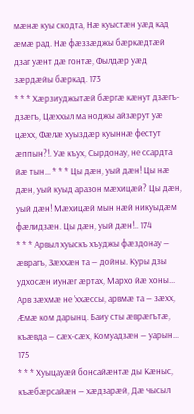мæнæ куы скодта, Нæ куыстæн уæд кад æмæ рад. Нæ фæззæджы бæркæдтæй дзаг уæнт дæ гонтæ, Фылдæр уæд зæрдæйы бæркад. 173
* * * Хæрзиуджытæй бæргæ кæнут дзæгъ-дзæгъ, Цæххыл ма ноджы айзæрут уæ цæхх, Фæлæ хуыздæр куыннæ фестут æппын?!. Уæ къух, Сырдонау, не ссардта йæ тын... * * * Цы дæн, уый дæн! Цы нæ дæн, уый куыд аразон мæхицæй? Цы дæн, уый дæн! Мæхицæй мын нæй никуыдæм фæлидзæн. Цы дæн, уый дæн!.. 174
* * * Арвыл хуыскъ хъуджы фæздонау — æврагъ, Зæххæн та — дойны. Куры дзы удхосæн иунæг æртах, Мархо йæ хоны... Арв зæхмæ не ’ххæссы, арвмæ та — зæхх, Æмæ ком дарынц. Баиу сты æврæгътæ, къæвда — сæх-сæх, Комуадзæн — уарын... 175
* * * Хуыцауæй бонсайæнтæ ды Кæныс, къæбæрсайæн — хæдзарæй, Дæ чысыл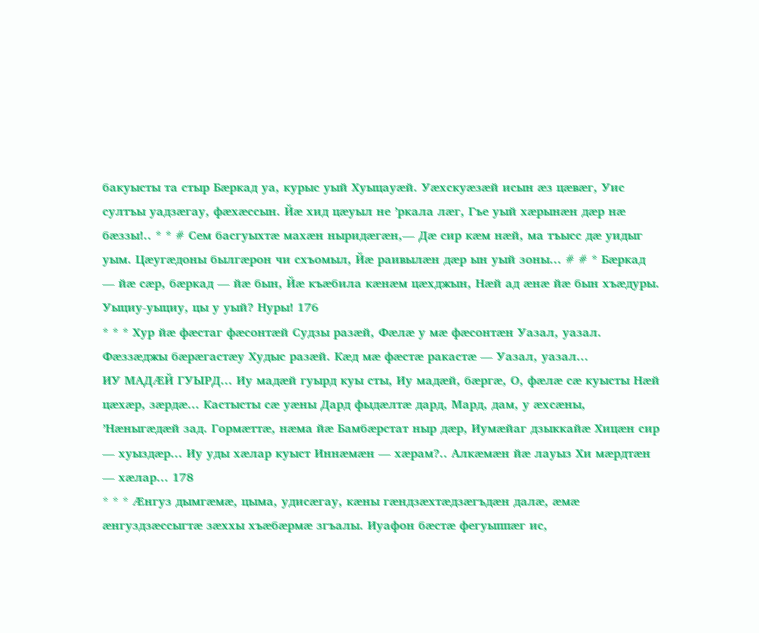бакуысты та стыр Бæркад уа, курыс уый Хуыцауæй. Уæхскуæзæй исын æз цæвæг, Уис султъы уадзæгау, фæхæссын. Йæ хид цæуыл не ’ркала лæг, Гъе уый хæрынæн дæр нæ бæззы!.. * * # Сем басгуыхтæ махæн ныридæгæн,— Дæ сир кæм нæй, ма тъысс дæ уидыг уым. Цæугæдоны былгæрон чи схъомыл, Йæ раивылæн дæр ын уый зоны... # # * Бæркад — йæ сæр, бæркад — йæ бын, Йæ къæбила кæнæм цæхджын, Нæй ад æнæ йæ бын хъæдуры. Уыциу-уыциу, цы у уый? Нуры! 176
* * * Хур йæ фæстаг фæсонтæй Судзы разæй, Фæлæ у мæ фæсонтæн Уазал, уазал. Фæззæджы бæрæгастæу Худыс разæй. Кæд мæ фæстæ ракастæ — Уазал, уазал...
ИУ МАДÆЙ ГУЫРД... Иу мадæй гуырд куы сты, Иу мадæй, бæргæ, О, фæлæ сæ куысты Нæй цæхæр, зæрдæ... Кастысты сæ уæны Дард фыдæлтæ дард, Мард, дам, у æхсæны, ’Нæныгæдæй зад. Гормæттæ, нæма йæ Бамбæрстат ныр дæр, Иумæйаг дзыккайæ Хицæн сир — хуыздæр... Иу уды хæлар куыст Иннæмæн — хæрам?.. Алкæмæн йæ лауыз Хи мæрдтæн — хæлар... 178
* * * Æнгуз дымгæмæ, цыма, удисæгау, кæны гæндзæхтæдзæгъдæн далæ, æмæ æнгуздзæссыгтæ зæххы хъæбæрмæ згъалы. Иуафон бæстæ фегуыппæг ис,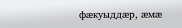фæкуыддæр, æмæ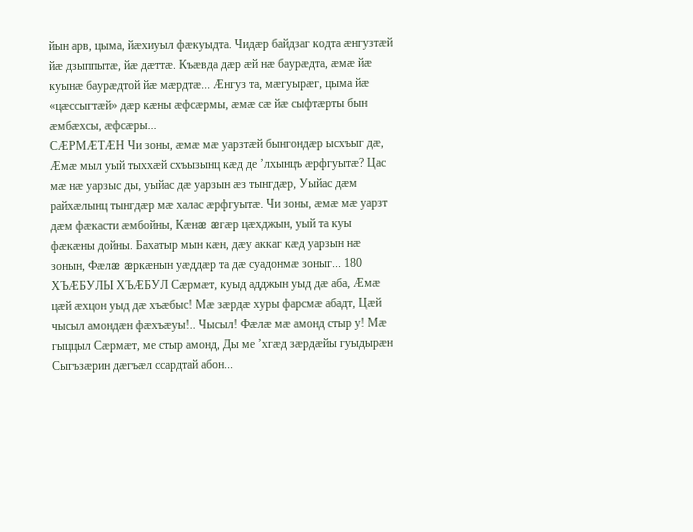йын арв, цыма, йæхиуыл фæкуыдта. Чидæр байдзаг кодта æнгузтæй йæ дзыппытæ, йæ дæттæ. Къæвда дæр æй нæ баурæдта, æмæ йæ куынæ баурæдтой йæ мæрдтæ... Æнгуз та, мæгуырæг, цыма йæ «цæссыгтæй» дæр кæны æфсæрмы, æмæ сæ йæ сыфтæрты бын æмбæхсы, æфсæры...
СÆРМÆТÆН Чи зоны, æмæ мæ уарзтæй бынгондæр ысхъыг дæ, Æмæ мыл уый тыххæй схъызынц кæд де ’лхынцъ æрфгуытæ? Цас мæ нæ уарзыс ды, уыйас дæ уарзын æз тынгдæр, Уыйас дæм райхæлынц тынгдæр мæ халас æрфгуытæ. Чи зоны, æмæ мæ уарзт дæм фæкасти æмбойны, Кæнæ æгæр цæхджын, уый та куы фæкæны дойны. Бахатыр мын кæн, дæу аккаг кæд уарзын нæ зонын, Фæлæ æркæнын уæддæр та дæ суадонмæ зоныг... 180
ХЪÆБУЛЫ ХЪÆБУЛ Сæрмæт, куыд адджын уыд дæ аба, Æмæ цæй æхцон уыд дæ хъæбыс! Мæ зæрдæ хуры фарсмæ абадт, Цæй чысыл амондæн фæхъæуы!.. Чысыл! Фæлæ мæ амонд стыр у! Мæ гыццыл Сæрмæт, ме стыр амонд, Ды ме ’хгæд зæрдæйы гуыдырæн Сыгъзæрин дæгъæл ссардтай абон...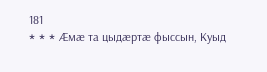181
* * * Æмæ та цыдæртæ фыссын, Куыд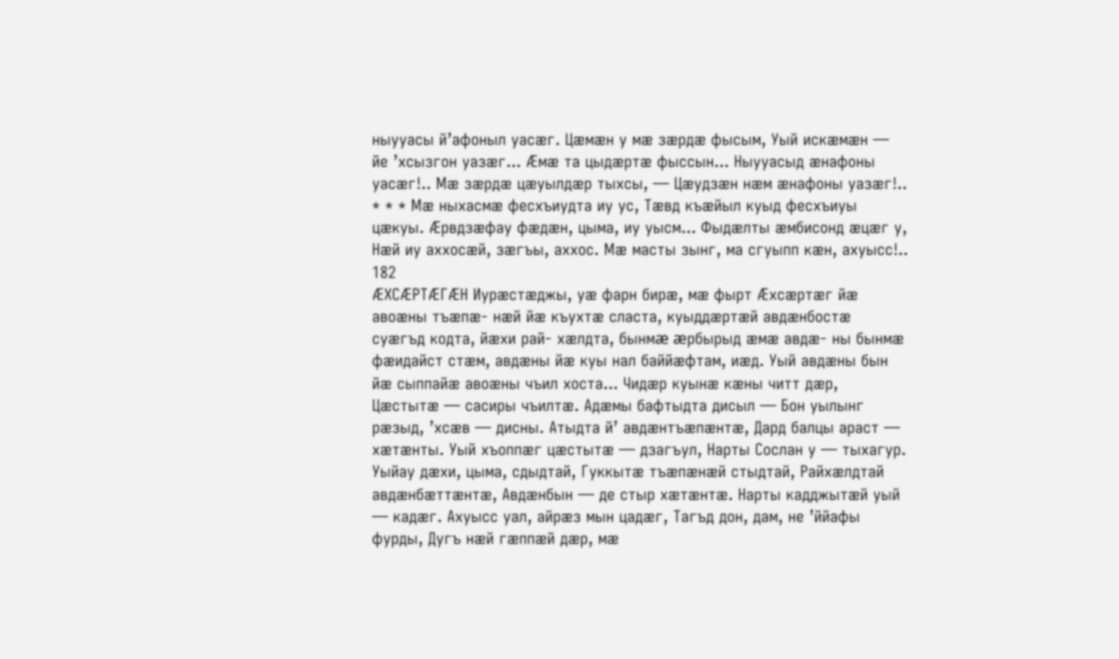ныууасы й’афоныл уасæг. Цæмæн у мæ зæрдæ фысым, Уый искæмæн — йе ’хсызгон уазæг... Æмæ та цыдæртæ фыссын... Ныууасыд æнафоны уасæг!.. Мæ зæрдæ цæуылдæр тыхсы, — Цæудзæн нæм æнафоны уазæг!.. * * * Мæ ныхасмæ фесхъиудта иу ус, Тæвд къæйыл куыд фесхъиуы цæкуы. Æрвдзæфау фæдæн, цыма, иу уысм... Фыдæлты æмбисонд æцæг у, Нæй иу аххосæй, зæгъы, аххос. Мæ масты зынг, ма сгуыпп кæн, ахуысс!.. 182
ÆХСÆРТÆГÆН Иурæстæджы, уæ фарн бирæ, мæ фырт Æхсæртæг йæ авоæны тъæпæ- нæй йæ къухтæ сласта, куыддæртæй авдæнбостæ суæгъд кодта, йæхи рай- хæлдта, бынмæ æрбырыд æмæ авдæ- ны бынмæ фæидайст стæм, авдæны йæ куы нал баййæфтам, иæд. Уый авдæны бын йæ сыппайæ авоæны чъил хоста... Чидæр куынæ кæны читт дæр, Цæстытæ — сасиры чъилтæ. Адæмы бафтыдта дисыл — Бон уылынг рæзыд, ’хсæв — дисны. Атыдта й’ авдæнтъæпæнтæ, Дард балцы араст — хæтæнты. Уый хъоппæг цæстытæ — дзагъул, Нарты Сослан у — тыхагур. Уыйау дæхи, цыма, сдыдтай, Гуккытæ тъæпæнæй стыдтай, Райхæлдтай авдæнбæттæнтæ, Авдæнбын — де стыр хæтæнтæ. Нарты кадджытæй уый — кадæг. Ахуысс уал, айрæз мын цадæг, Тагъд дон, дам, не ’ййафы фурды, Дугъ нæй гæппæй дæр, мæ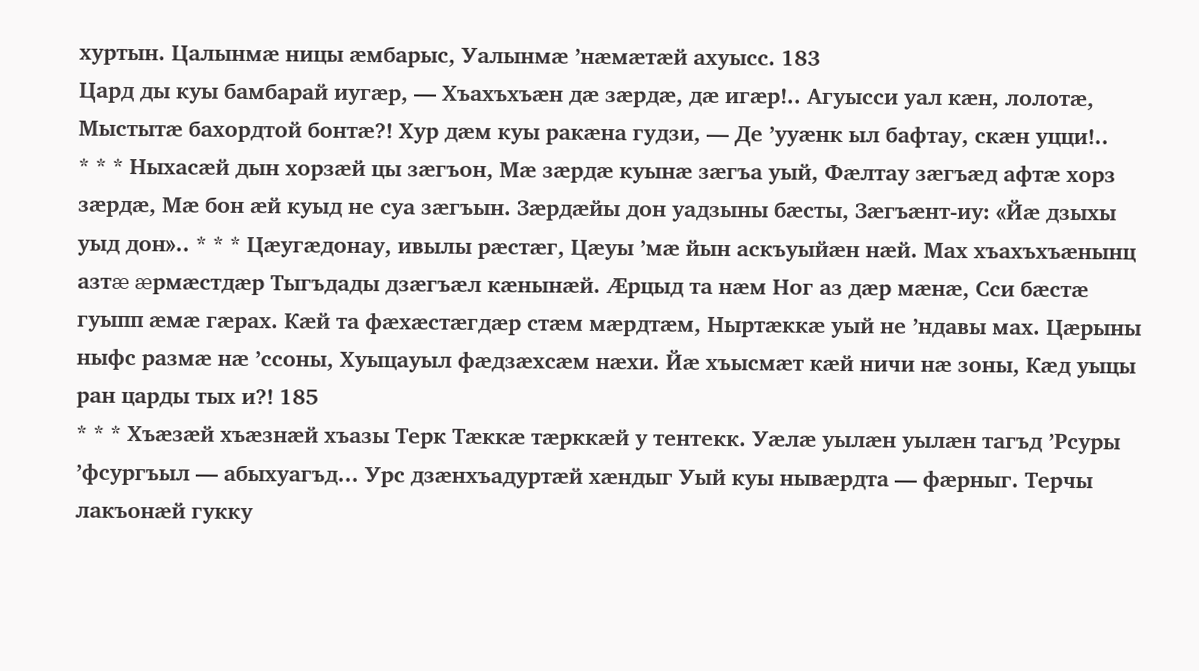хуртын. Цалынмæ ницы æмбарыс, Уалынмæ ’нæмæтæй ахуысс. 183
Цард ды куы бамбарай иугæр, — Хъахъхъæн дæ зæрдæ, дæ игæр!.. Агуысси уал кæн, лолотæ, Мыстытæ бахордтой бонтæ?! Хур дæм куы ракæна гудзи, — Де ’ууæнк ыл бафтау, скæн уцци!..
* * * Ныхасæй дын хорзæй цы зæгъон, Мæ зæрдæ куынæ зæгъа уый, Фæлтау зæгъæд афтæ хорз зæрдæ, Мæ бон æй куыд не суа зæгъын. Зæрдæйы дон уадзыны бæсты, Зæгъæнт-иу: «Йæ дзыхы уыд дон».. * * * Цæугæдонау, ивылы рæстæг, Цæуы ’мæ йын аскъуыйæн нæй. Мах хъахъхъæнынц азтæ æрмæстдæр Тыгъдады дзæгъæл кæнынæй. Æрцыд та нæм Ног аз дæр мæнæ, Сси бæстæ гуыпп æмæ гæрах. Кæй та фæхæстæгдæр стæм мæрдтæм, Ныртæккæ уый не ’ндавы мах. Цæрыны ныфс размæ нæ ’ссоны, Хуыцауыл фæдзæхсæм нæхи. Йæ хъысмæт кæй ничи нæ зоны, Кæд уыцы ран царды тых и?! 185
* * * Хъæзæй хъæзнæй хъазы Терк Тæккæ тæрккæй у тентекк. Уæлæ уылæн уылæн тагъд ’Рсуры ’фсургъыл — абыхуагъд... Урс дзæнхъадуртæй хæндыг Уый куы нывæрдта — фæрныг. Терчы лакъонæй гукку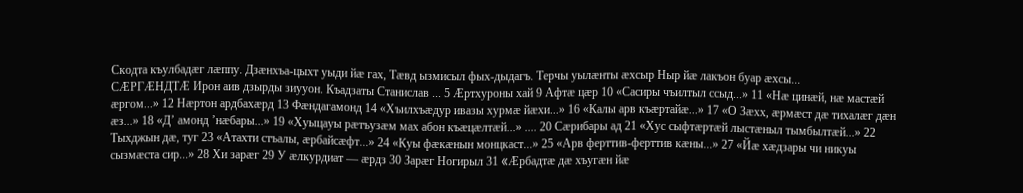Скодта къулбадæг лæппу. Дзæнхъа-цыхт уыди йæ гах, Тæвд ызмисыл фых-дыдагъ. Терчы уылæнты æхсыр Ныр йæ лакъон буар æхсы...
СÆРГÆНДТÆ Ирон аив дзырды зиууон. Къадзаты Станислав ... 5 Æртхуроны хай 9 Афтæ цæр 10 «Сасиры чъилтыл ссыд...» 11 «Нæ цинæй, нæ мастæй æргом...» 12 Нæртон ардбахæрд 13 Фæндагамонд 14 «Хъилхъæдур ивазы хурмæ йæхи...» 16 «Калы арв къæртайæ...» 17 «О Зæхх, æрмæст дæ тихалæг дæн æз...» 18 «Д’ амонд ’нæбары...» 19 «Хуыцауы рæтъузæм мах абон къæцæлтæй...» .... 20 Сæрибары ад 21 «Хус сыфтæртæй лыстæныл тымбылтæй...» 22 Тыхджын дæ, туг 23 «Атахти стъалы, æрбайсæфт...» 24 «Куы фæкæнын монцкаст...» 25 «Арв ферттив-ферттив кæны...» 27 «Йæ хæдзары чи никуы сызмæста сир...» 28 Хи зарæг 29 У æлкурдиат — æрдз 30 Зарæг Ногирыл 31 «Æрбадтæ дæ хъугæн йæ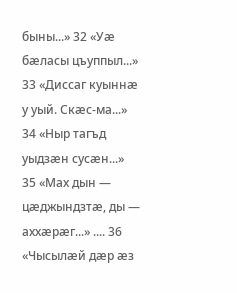быны...» 32 «Уæ бæласы цъуппыл...» 33 «Диссаг куыннæ у уый. Скæс-ма...» 34 «Ныр тагъд уыдзæн сусæн...» 35 «Мах дын — цæджындзтæ, ды — аххæрæг...» .... 36 «Чысылæй дæр æз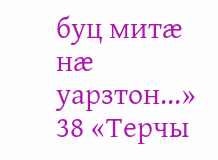буц митæ нæ уарзтон...» 38 «Терчы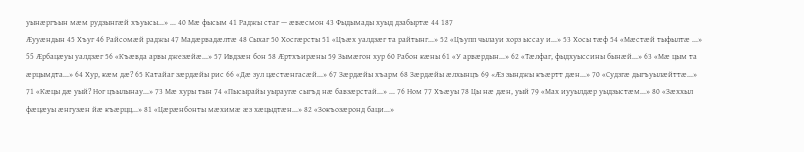уынæргъын мæм рудзынгæй хъуысы...» ... 40 Мæ фысым 41 Раджы стаг — æвæсмон 43 Фыдымады хуыд дзабыртæ 44 187
Æууæндын 45 Хъуг 46 Райсомæй раджы 47 Мадæрвадæлтæ 48 Сыхаг 50 Хосгæрсты 51 «Цъæх уалдзæг та райтынг...» 52 «Цъупп чылауи хорз ыссау и...» 53 Хосы тæф 54 «Мæстæй тыфылтæ ...» 55 Æрбацæуы уалдзæг 56 «Къæвда арвы джезæйæ...» 57 Ивдзæн бон 58 Æртхъирæны 59 Зымæгон хур 60 Рабон кæны 61 «У арвæрдын...» 62 «Тæлфаг, фыдхуыссины бынæй...» 63 «Мæ цым та æрцымдта...» 64 Хур, кæм дæ? 65 Катайаг зæрдæйы рис 66 «Дæ зул цæстæнгасæй...» 67 Зæрдæйы хъарм 68 Зæрдæйы æлхынцъ 69 «Æз зынджы къæртт дæн...» 70 «Судзгæ дыгъуылæйттæ...» 71 «Кæцы дæ уый? Ног цъылынау...» 73 Мæ хуры тын 74 «Пысырайы уыраугæ сыгъд нæ бавзæрстай...» ... 76 Ном 77 Хъæуы 78 Цы нæ дæн, уый 79 «Мах иууылдæр уыдзыстæм...» 80 «Зæххыл фæцæуы æнгузæн йæ къæрцц...» 81 «Цæрæнбонты мæхимæ æз хæцыдтæн...» 82 «Зокъозæронд баци...»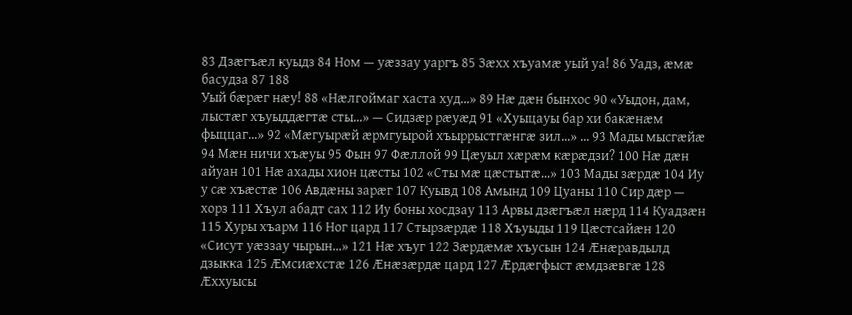83 Дзæгъæл куыдз 84 Ном — уæззау уаргъ 85 Зæхх хъуамæ уый уа! 86 Уадз, æмæ басудза 87 188
Уый бæрæг нæу! 88 «Нæлгоймаг хаста худ...» 89 Нæ дæн бынхос 90 «Уыдон, дам, лыстæг хъуыддæгтæ сты...» — Сидзæр рæуæд 91 «Хуыцауы бар хи бакæнæм фыццаг...» 92 «Мæгуырæй æрмгуырой хъыррыстгæнгæ зил...» ... 93 Мады мысгæйæ 94 Мæн ничи хъæуы 95 Фын 97 Фæллой 99 Цæуыл хæрæм кæрæдзи? 100 Нæ дæн айуан 101 Нæ ахады хион цæсты 102 «Сты мæ цæстытæ...» 103 Мады зæрдæ 104 Иу у сæ хъæстæ 106 Авдæны зарæг 107 Куывд 108 Амынд 109 Цуаны 110 Сир дæр — хорз 111 Хъул абадт сах 112 Иу боны хосдзау 113 Арвы дзæгъæл нæрд 114 Куадзæн 115 Хуры хъарм 116 Ног цард 117 Стырзæрдæ 118 Хъуыды 119 Цæстсайæн 120 «Сисут уæззау чырын...» 121 Нæ хъуг 122 Зæрдæмæ хъусын 124 Æнæравдылд дзыкка 125 Æмсиæхстæ 126 Æнæзæрдæ цард 127 Æрдæгфыст æмдзæвгæ 128 Æххуысы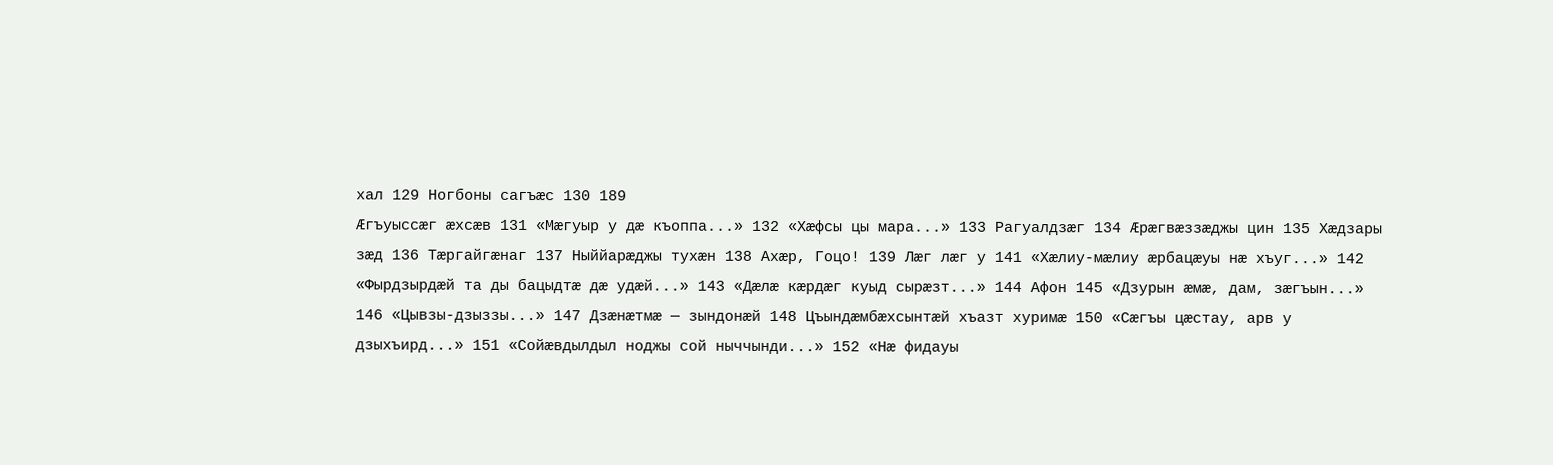хал 129 Ногбоны сагъæс 130 189
Æгъуыссæг æхсæв 131 «Мæгуыр у дæ къоппа...» 132 «Хæфсы цы мара...» 133 Рагуалдзæг 134 Æрæгвæззæджы цин 135 Хæдзары зæд 136 Тæргайгæнаг 137 Ныййарæджы тухæн 138 Ахæр, Гоцо! 139 Лæг лæг у 141 «Хæлиу-мæлиу æрбацæуы нæ хъуг...» 142 «Фырдзырдæй та ды бацыдтæ дæ удæй...» 143 «Дæлæ кæрдæг куыд сырæзт...» 144 Афон 145 «Дзурын æмæ, дам, зæгъын...» 146 «Цывзы-дзыззы...» 147 Дзæнæтмæ — зындонæй 148 Цъындæмбæхсынтæй хъазт хуримæ 150 «Сæгъы цæстау, арв у дзыхъирд...» 151 «Сойæвдылдыл ноджы сой ныччынди...» 152 «Нæ фидауы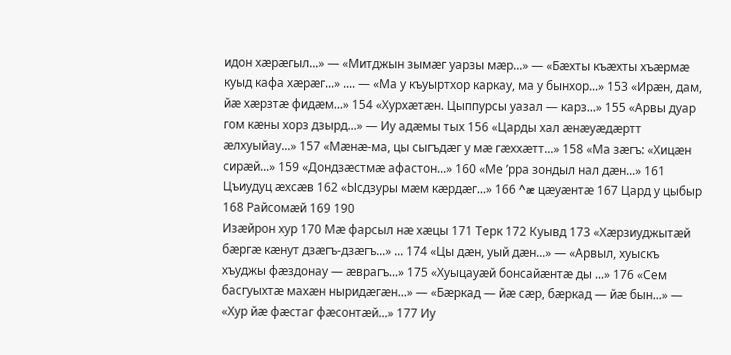идон хæрæгыл...» — «Митджын зымæг уарзы мæр...» — «Бæхты къæхты хъæрмæ куыд кафа хæрæг...» .... — «Ма у къуыртхор каркау, ма у бынхор...» 153 «Ирæн, дам, йæ хæрзтæ фидæм...» 154 «Хурхæтæн. Цыппурсы уазал — карз...» 155 «Арвы дуар гом кæны хорз дзырд...» — Иу адæмы тых 156 «Царды хал æнæуæдæртт æлхуыйау...» 157 «Мæнæ-ма, цы сыгъдæг у мæ гæххæтт...» 158 «Ма зæгъ: «Хицæн сирæй...» 159 «Дондзæстмæ афастон...» 160 «Ме ’рра зондыл нал дæн...» 161 Цъиудуц æхсæв 162 «Ысдзуры мæм кæрдæг...» 166 ^æ цæуæнтæ 167 Цард у цыбыр 168 Райсомæй 169 190
Изæйрон хур 170 Мæ фарсыл нæ хæцы 171 Терк 172 Куывд 173 «Хæрзиуджытæй бæргæ кæнут дзæгъ-дзæгъ...» ... 174 «Цы дæн, уый дæн...» — «Арвыл, хуыскъ хъуджы фæздонау — æврагъ...» 175 «Хуыцауæй бонсайæнтæ ды ...» 176 «Сем басгуыхтæ махæн ныридæгæн...» — «Бæркад — йæ сæр, бæркад — йæ бын...» — «Хур йæ фæстаг фæсонтæй...» 177 Иу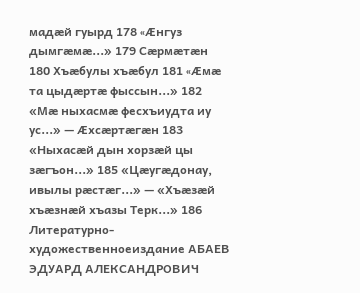мадæй гуырд 178 «Æнгуз дымгæмæ...» 179 Сæрмæтæн 180 Хъæбулы хъæбул 181 «Æмæ та цыдæртæ фыссын...» 182 «Мæ ныхасмæ фесхъиудта иу ус...» — Æхсæртæгæн 183 «Ныхасæй дын хорзæй цы зæгъон...» 185 «Цæугæдонау, ивылы рæстæг...» — «Хъæзæй хъæзнæй хъазы Терк...» 186
Литературно-художественноеиздание АБАЕВ ЭДУАРД АЛЕКСАНДРОВИЧ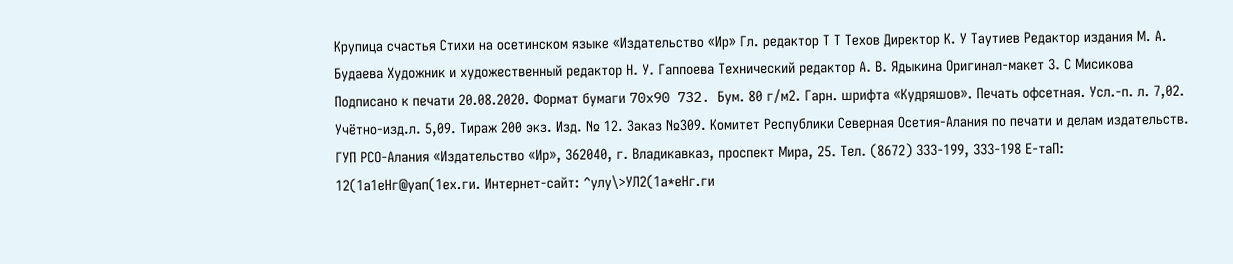Крупица счастья Стихи на осетинском языке «Издательство «Ир» Гл. редактор Т Т Техов Директор К. У Таутиев Редактор издания М. А. Будаева Художник и художественный редактор Н. У. Гаппоева Технический редактор А. В. Ядыкина Оригинал-макет 3. С Мисикова Подписано к печати 20.08.2020. Формат бумаги 70x90 732. Бум. 80 г/м2. Гарн. шрифта «Кудряшов». Печать офсетная. Усл.-п. л. 7,02. Учётно-изд.л. 5,09. Тираж 200 экз. Изд. № 12. Заказ №309. Комитет Республики Северная Осетия-Алания по печати и делам издательств. ГУП РСО-Алания «Издательство «Ир», 362040, г. Владикавказ, проспект Мира, 25. Тел. (8672) 333-199, 333-198 Е-таП: 12(1а1еНг@уап(1ех.ги. Интернет-сайт: ^улу\>УЛ2(1а*еНг.ги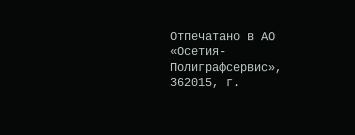Отпечатано в АО «Осетия-Полиграфсервис», 362015, г.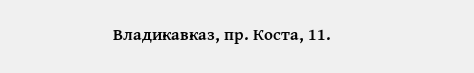Владикавказ, пр. Коста, 11.